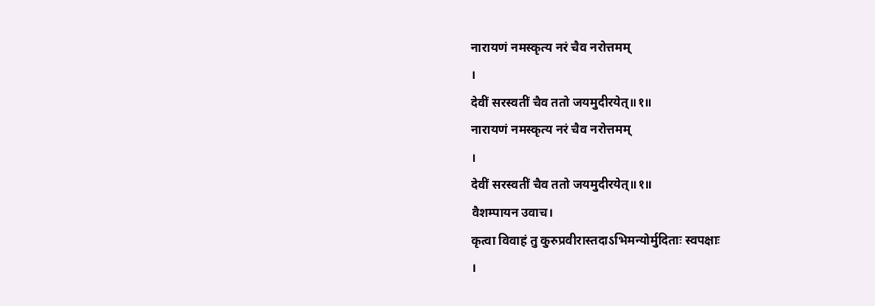नारायणं नमस्कृत्य नरं चैव नरोत्तमम्
।
देवीं सरस्वतीं चैव ततो जयमुदीरयेत्॥१॥
नारायणं नमस्कृत्य नरं चैव नरोत्तमम्
।
देवीं सरस्वतीं चैव ततो जयमुदीरयेत्॥१॥
वैशम्पायन उवाच।
कृत्वा विवाहं तु कुरुप्रवीरास्तदाऽभिमन्योर्मुदिताः स्वपक्षाः
।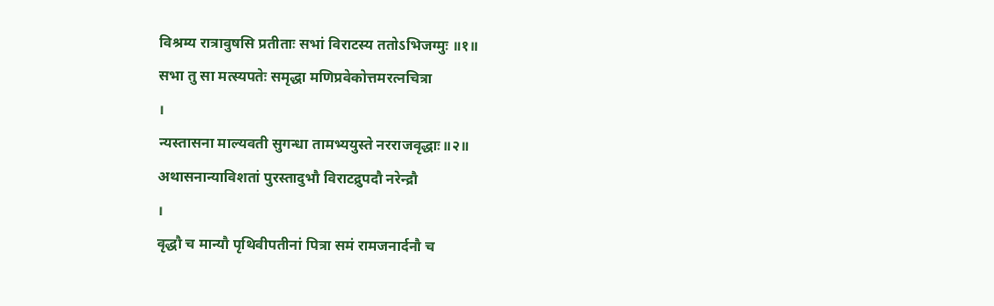विश्रम्य रात्रावुषसि प्रतीताः सभां विराटस्य ततोऽभिजग्मुः ॥१॥
सभा तु सा मत्स्यपतेः समृद्धा मणिप्रवेकोत्तमरत्नचित्रा
।
न्यस्तासना माल्यवती सुगन्धा तामभ्ययुस्ते नरराजवृद्धाः॥२॥
अथासनान्याविशतां पुरस्तादुभौ विराटद्रुपदौ नरेन्द्रौ
।
वृद्धौ च मान्यौ पृथिवीपतीनां पित्रा समं रामजनार्दनौ च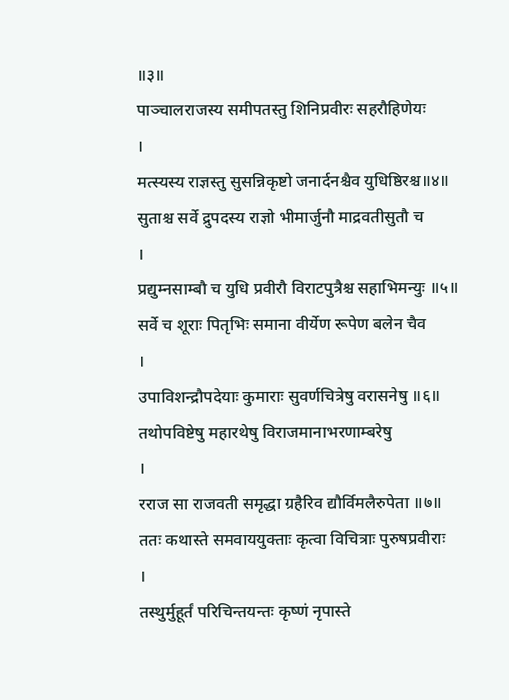॥३॥
पाञ्चालराजस्य समीपतस्तु शिनिप्रवीरः सहरौहिणेयः
।
मत्स्यस्य राज्ञस्तु सुसन्निकृष्टो जनार्दनश्चैव युधिष्ठिरश्च॥४॥
सुताश्च सर्वे द्रुपदस्य राज्ञो भीमार्जुनौ माद्रवतीसुतौ च
।
प्रद्युम्नसाम्बौ च युधि प्रवीरौ विराटपुत्रैश्च सहाभिमन्युः ॥५॥
सर्वे च शूराः पितृभिः समाना वीर्येण रूपेण बलेन चैव
।
उपाविशन्द्रौपदेयाः कुमाराः सुवर्णचित्रेषु वरासनेषु ॥६॥
तथोपविष्टेषु महारथेषु विराजमानाभरणाम्बरेषु
।
रराज सा राजवती समृद्धा ग्रहैरिव द्यौर्विमलैरुपेता ॥७॥
ततः कथास्ते समवाययुक्ताः कृत्वा विचित्राः पुरुषप्रवीराः
।
तस्थुर्मुहूर्तं परिचिन्तयन्तः कृष्णं नृपास्ते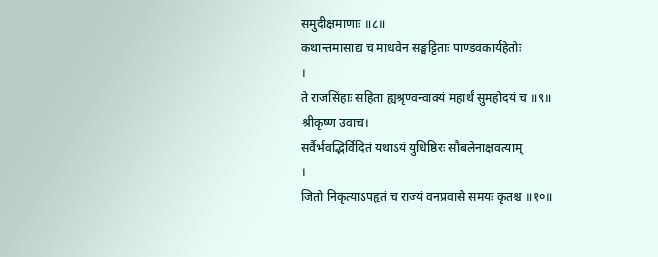समुदीक्षमाणाः ॥८॥
कथान्तमासाद्य च माधवेन सङ्घट्टिताः पाण्डवकार्यहेतोः
।
ते राजसिंहाः सहिता ह्यश्रृण्वन्वाक्यं महार्थं सुमहोदयं च ॥९॥
श्रीकृष्ण उवाच।
सर्वैर्भवद्भिर्विदितं यथाऽयं युधिष्ठिरः सौबलेनाक्षवत्याम्
।
जितो निकृत्याऽपहृतं च राज्यं वनप्रवासे समयः कृतश्च ॥१०॥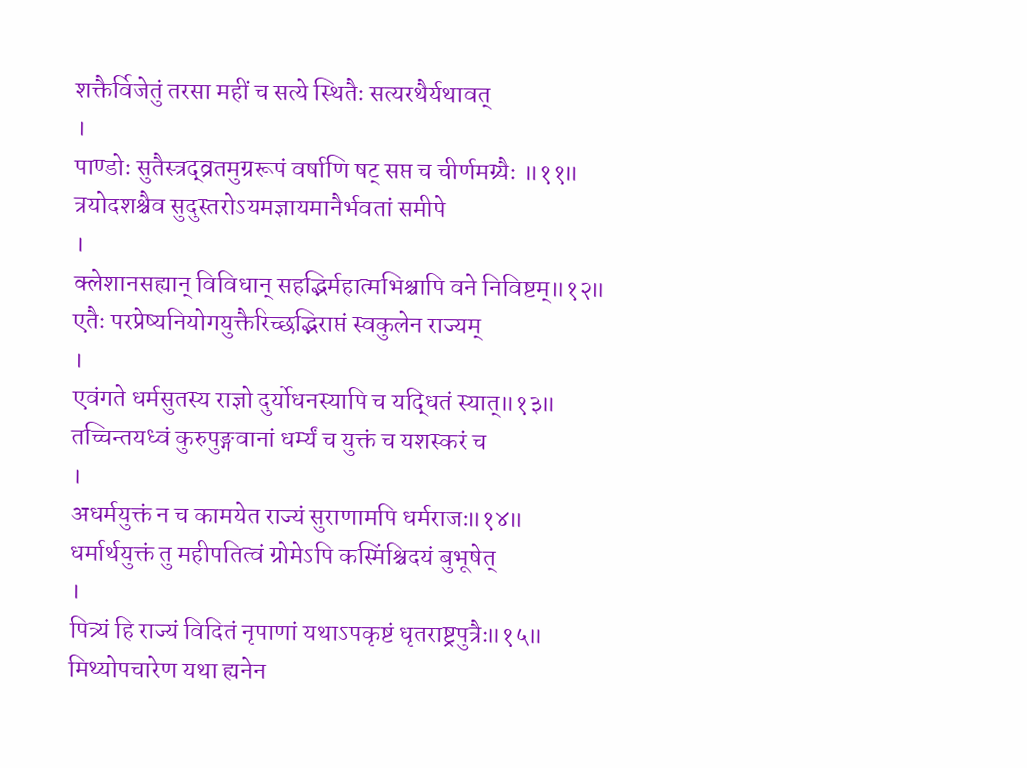शक्तैर्विजेतुं तरसा महीं च सत्ये स्थितैः सत्यरथैर्यथावत्
।
पाण्डोः सुतैस्त्रद्व्रतमुग्ररूपं वर्षाणि षट् सप्त च चीर्णमग्र्यैः ॥११॥
त्रयोदशश्चैव सुदुस्तरोऽयमज्ञायमानैर्भवतां समीपे
।
क्लेशानसह्यान् विविधान् सहद्भिर्महात्मभिश्चापि वने निविष्टम्॥१२॥
एतैः परप्रेष्यनियोगयुक्तैरिच्छद्भिराप्तं स्वकुलेन राज्यम्
।
एवंगते धर्मसुतस्य राज्ञो दुर्योधनस्यापि च यद्धितं स्यात्॥१३॥
तच्चिन्तयध्वं कुरुपुङ्गवानां धर्म्यं च युक्तं च यशस्करं च
।
अधर्मयुक्तं न च कामयेत राज्यं सुराणामपि धर्मराजः॥१४॥
धर्मार्थयुक्तं तु महीपतित्वं ग्रोमेऽपि कस्मिंश्चिदयं बुभूषेत्
।
पित्र्यं हि राज्यं विदितं नृपाणां यथाऽपकृष्टं धृतराष्ट्रपुत्रैः॥१५॥
मिथ्योपचारेण यथा ह्यनेन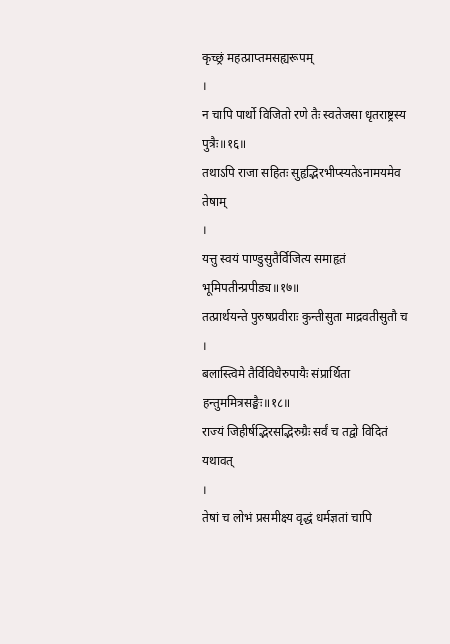कृच्छ्रं महत्प्राप्तमसह्यरूपम्
।
न चापि पार्थो विजितो रणे तैः स्वतेजसा धृतराष्ट्रस्य पुत्रैः॥१६॥
तथाऽपि राजा सहितः सुहृद्भिरभीप्स्यतेऽनामयमेव तेषाम्
।
यत्तु स्वयं पाण्डुसुतैर्विजित्य समाहृतं भूमिपतीन्प्रपीड्य॥१७॥
तत्प्रार्थयन्ते पुरुषप्रवीराः कुन्तीसुता माद्रवतीसुतौ च
।
बलास्त्विमे तैर्विविधैरुपायैः संप्रार्थिता हन्तुममित्रसङ्घैः॥१८॥
राज्यं जिहीर्षद्भिरसद्भिरुग्रैः सर्वं च तद्वो विदितं यथावत्
।
तेषां च लोभं प्रसमीक्ष्य वृद्धं धर्मज्ञतां चापि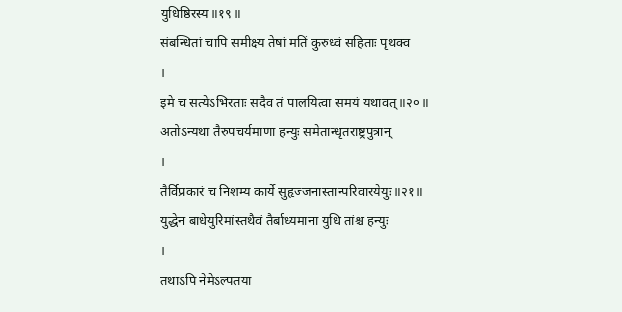युधिष्ठिरस्य॥१९॥
संबन्धितां चापि समीक्ष्य तेषां मतिं कुरुध्वं सहिताः पृथक्व
।
इमे च सत्येऽभिरताः सदैव तं पालयित्वा समयं यथावत्॥२०॥
अतोऽन्यथा तैरुपचर्यमाणा हन्युः समेतान्धृतराष्ट्रपुत्रान्
।
तैर्विप्रकारं च निशम्य कार्ये सुहृज्जनास्तान्परिवारयेयुः॥२१॥
युद्धेन बाधेयुरिमांस्तथैवं तैर्बाध्यमाना युधि तांश्च हन्युः
।
तथाऽपि नेमेऽल्पतया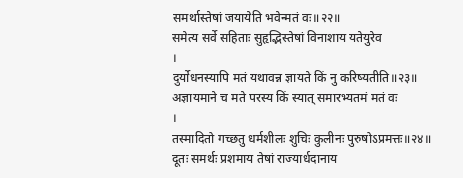समर्थास्तेषां जयायेति भवेन्मतं वः॥२२॥
समेत्य सर्वे सहिताः सुहृद्भिस्तेषां विनाशाय यतेयुरेव
।
दुर्योधनस्यापि मतं यथावन्न ज्ञायते किं नु करिष्यतीति॥२३॥
अज्ञायमाने च मते परस्य किं स्यात् समारभ्यतमं मतं वः
।
तस्मादितो गच्छतु धर्मशीलः शुचिः कुलीनः पुरुषोऽप्रमत्तः॥२४॥
दूतः समर्थः प्रशमाय तेषां राज्यार्धदानाय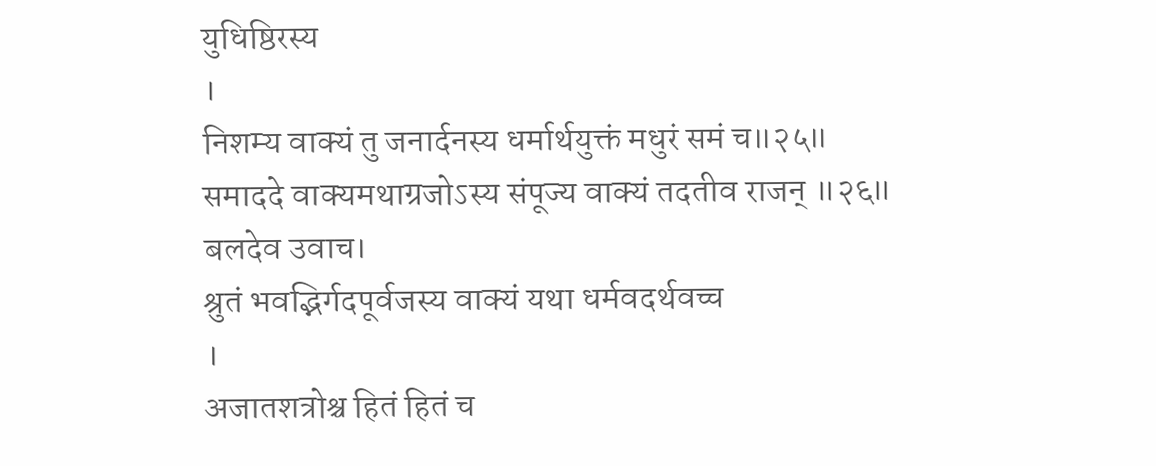युधिष्ठिरस्य
।
निशम्य वाक्यं तु जनार्दनस्य धर्मार्थयुक्तं मधुरं समं च॥२५॥
समाददे वाक्यमथाग्रजोऽस्य संपूज्य वाक्यं तदतीव राजन् ॥२६॥
बलदेव उवाच।
श्रुतं भवद्भिर्गदपूर्वजस्य वाक्यं यथा धर्मवदर्थवच्च
।
अजातशत्रोश्च हितं हितं च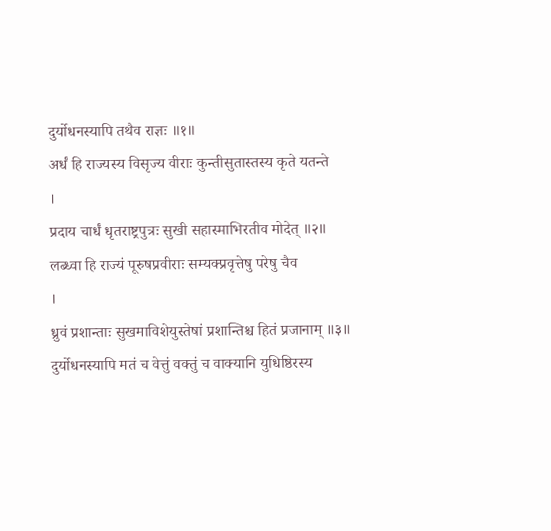दुर्योधनस्यापि तथैव राज्ञः ॥१॥
अर्धं हि राज्यस्य विसृज्य वीराः कुन्तीसुतास्तस्य कृते यतन्ते
।
प्रदाय चार्धं धृतराष्ट्रपुत्रः सुखी सहास्माभिरतीव मोदेत् ॥२॥
लब्ध्वा हि राज्यं पूरुषप्रवीराः सम्यक्प्रवृत्तेषु परेषु चैव
।
ध्रुवं प्रशान्ताः सुखमाविशेयुस्तेषां प्रशान्तिश्च हितं प्रजानाम् ॥३॥
दुर्योधनस्यापि मतं च वेत्तुं वक्तुं च वाक्यानि युधिष्ठिरस्य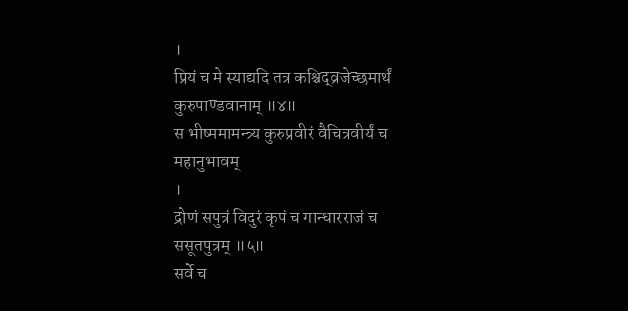।
प्रियं च मे स्याद्यदि तत्र कश्चिद्व्रजेच्छमार्थं कुरुपाण्डवानाम् ॥४॥
स भीष्ममामन्त्र्य कुरुप्रवीरं वैचित्रवीर्यं च महानुभावम्
।
द्रोणं सपुत्रं विदुरं कृपं च गान्धारराजं च ससूतपुत्रम् ॥५॥
सर्वे च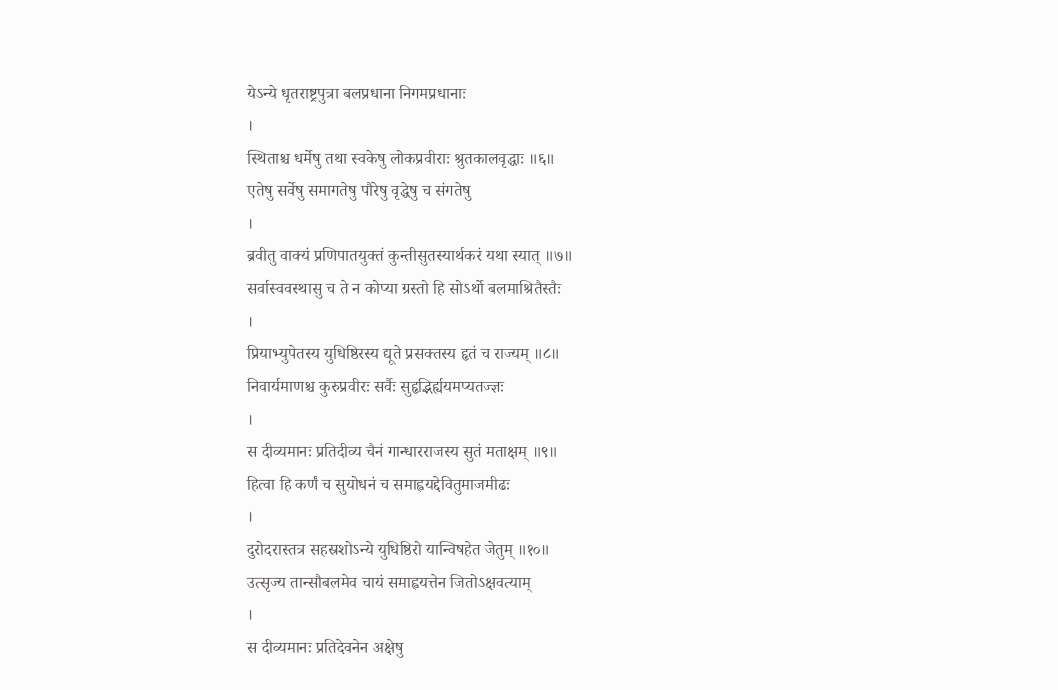येऽन्ये धृतराष्ट्रपुत्रा बलप्रधाना निगमप्रधानाः
।
स्थिताश्च धर्मेषु तथा स्वकेषु लोकप्रवीराः श्रुतकालवृद्धाः ॥६॥
एतेषु सर्वेषु समागतेषु पौरेषु वृद्धेषु च संगतेषु
।
ब्रवीतु वाक्यं प्रणिपातयुक्तं कुन्तीसुतस्यार्थकरं यथा स्यात् ॥७॥
सर्वास्ववस्थासु च ते न कोप्या ग्रस्तो हि सोऽर्थो बलमाश्रितैस्तैः
।
प्रियाभ्युपेतस्य युधिष्ठिरस्य द्यूते प्रसक्तस्य हृतं च राज्यम् ॥८॥
निवार्यमाणश्च कुरुप्रवीरः सर्वैः सुहृद्भिर्ह्ययमप्यतज्ज्ञः
।
स दीव्यमानः प्रतिदीव्य चैनं गान्धारराजस्य सुतं मताक्षम् ॥९॥
हित्वा हि कर्णं च सुयोधनं च समाह्वयद्देवितुमाजमीढः
।
दुरोदरास्तत्र सहस्रशोऽन्ये युधिष्ठिरो यान्विषहेत जेतुम् ॥१०॥
उत्सृज्य तान्सौबलमेव चायं समाह्वयत्तेन जितोऽक्षवत्याम्
।
स दीव्यमानः प्रतिदेवनेन अक्षेषु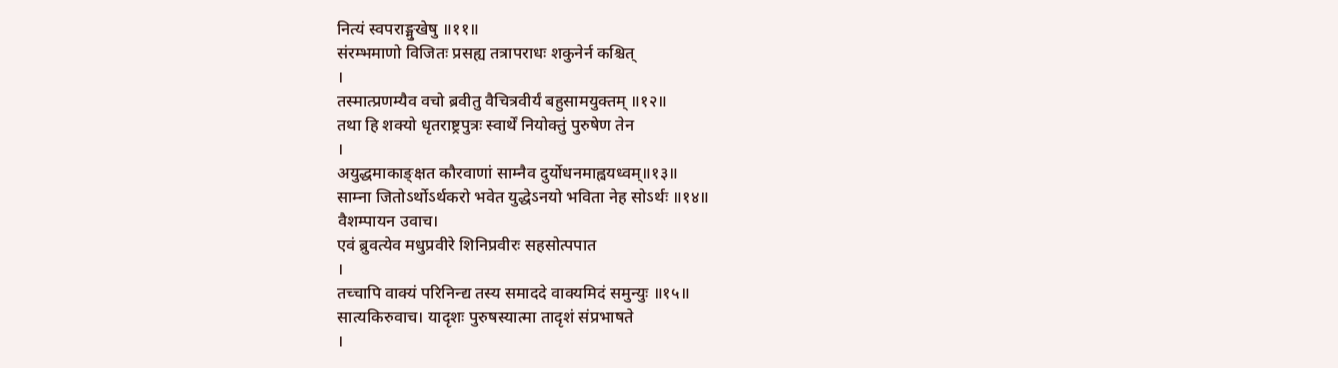नित्यं स्वपराङ्मुखेषु ॥११॥
संरम्भमाणो विजितः प्रसह्य तत्रापराधः शकुनेर्न कश्चित्
।
तस्मात्प्रणम्यैव वचो ब्रवीतु वैचित्रवीर्यं बहुसामयुक्तम् ॥१२॥
तथा हि शक्यो धृतराष्ट्रपुत्रः स्वार्थें नियोक्तुं पुरुषेण तेन
।
अयुद्धमाकाङ्क्षत कौरवाणां साम्नैव दुर्योधनमाह्वयध्वम्॥१३॥
साम्ना जितोऽर्थोऽर्थकरो भवेत युद्धेऽनयो भविता नेह सोऽर्थः ॥१४॥
वैशम्पायन उवाच।
एवं ब्रुवत्येव मधुप्रवीरे शिनिप्रवीरः सहसोत्पपात
।
तच्चापि वाक्यं परिनिन्द्य तस्य समाददे वाक्यमिदं समुन्युः ॥१५॥
सात्यकिरुवाच। यादृशः पुरुषस्यात्मा तादृशं संप्रभाषते
।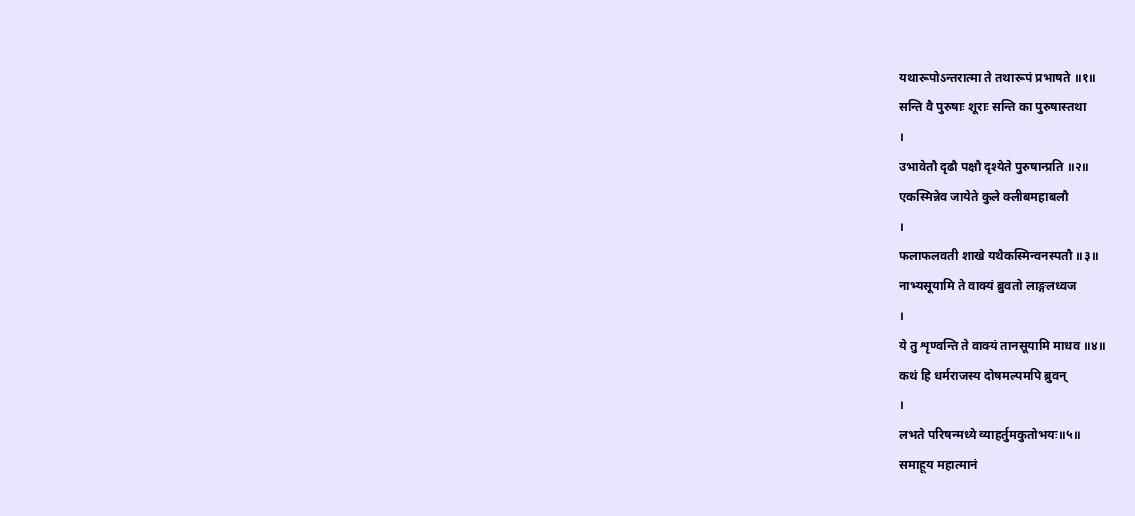यथारूपोऽन्तरात्मा ते तथारूपं प्रभाषते ॥१॥
सन्ति वै पुरुषाः शूराः सन्ति का पुरुषास्तथा
।
उभावेतौ दृढौ पक्षौ दृश्येते पुरुषान्प्रति ॥२॥
एकस्मिन्नेव जायेते कुले क्लीबमहाबलौ
।
फलाफलवती शाखे यथैकस्मिन्वनस्पतौ ॥३॥
नाभ्यसूयामि ते वाक्यं ब्रुवतो लाङ्गलध्वज
।
ये तु शृण्वन्ति ते वाक्यं तानसूयामि माधव ॥४॥
कथं हि धर्मराजस्य दोषमल्पमपि ब्रुवन्
।
लभते परिषन्मध्ये व्याहर्तुमकुतोभयः॥५॥
समाहूय महात्मानं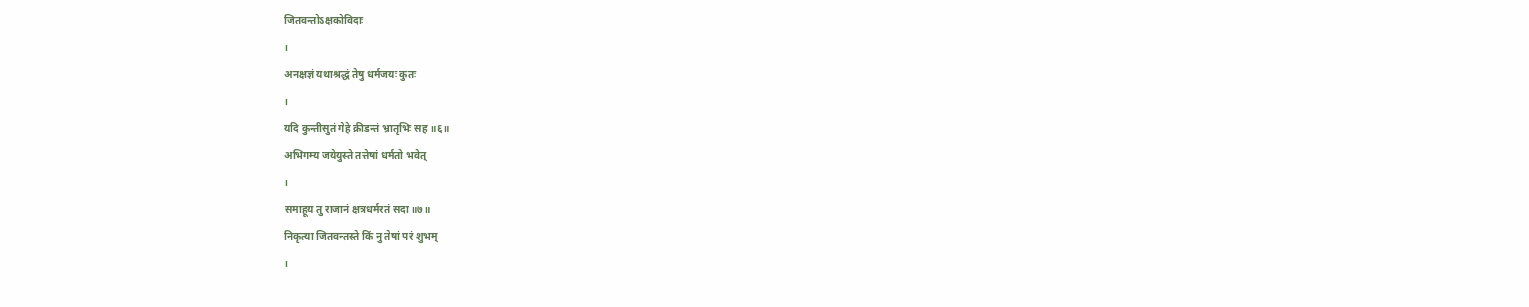जितवन्तोऽक्षकोविदाः
।
अनक्षज्ञं यथाश्रद्धं तेषु धर्मजयः कुतः
।
यदि कुन्तीसुतं गेहे क्रीडन्तं भ्रातृभिः सह ॥६॥
अभिगम्य जयेयुस्ते तत्तेषां धर्मतो भवेत्
।
समाहूय तु राजानं क्षत्रधर्मरतं सदा॥७॥
निकृत्या जितवन्तस्ते किं नु तेषां परं शुभम्
।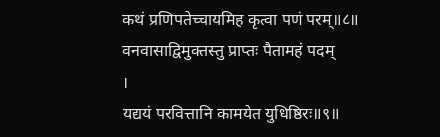कथं प्रणिपतेच्चायमिह कृत्वा पणं परम्॥८॥
वनवासाद्विमुक्तस्तु प्राप्तः पैतामहं पदम्
।
यद्ययं परवित्तानि कामयेत युधिष्ठिरः॥९॥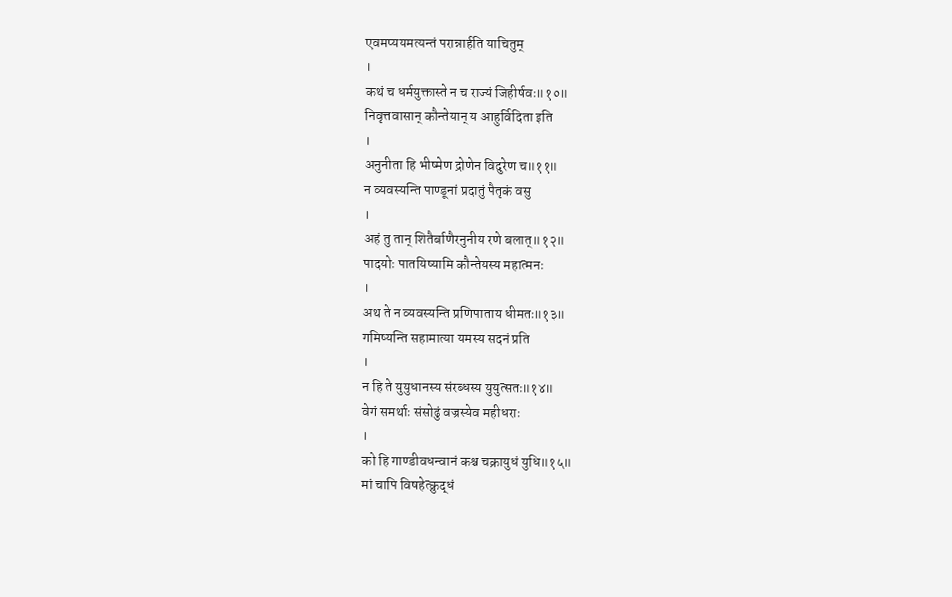एवमप्ययमत्यन्तं परान्नार्हति याचितुम्
।
कथं च धर्मयुक्तास्ते न च राज्यं जिहीर्षवः॥१०॥
निवृत्तवासान् कौन्तेयान् य आहुर्विदिता इति
।
अनुनीता हि भीष्मेण द्रोणेन विदुरेण च॥११॥
न व्यवस्यन्ति पाण्डूनां प्रदातुं पैतृकं वसु
।
अहं तु तान् शितैर्बाणैरनुनीय रणे बलात्॥१२॥
पादयोः पातयिष्यामि कौन्तेयस्य महात्मनः
।
अथ ते न व्यवस्यन्ति प्रणिपाताय धीमतः॥१३॥
गमिष्यन्ति सहामात्या यमस्य सदनं प्रति
।
न हि ते युयुधानस्य संरब्धस्य युयुत्सतः॥१४॥
वेगं समर्थाः संसोढुं वज्रस्येव महीधराः
।
को हि गाण्डीवधन्वानं कश्च चक्रायुधं युधि॥१५॥
मां चापि विषहेत्क्रुद्धं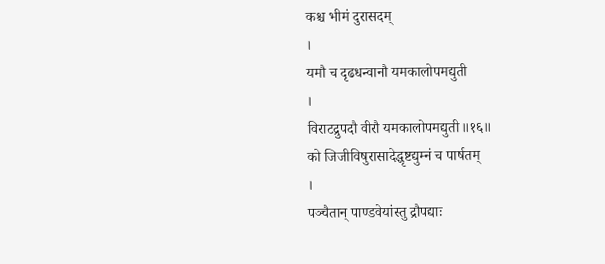कश्च भीमं दुरासदम्
।
यमौ च दृढधन्वानौ यमकालोपमद्युती
।
विराटद्रुपदौ वीरौ यमकालोपमद्युती॥१६॥
को जिजीविषुरासादेद्धृष्टद्युम्नं च पार्षतम्
।
पञ्चैतान् पाण्डवेयांस्तु द्रौपद्याः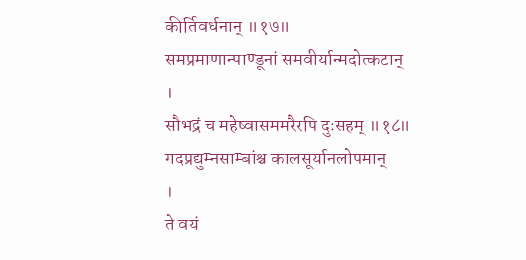कीर्तिवर्धनान् ॥१७॥
समप्रमाणान्पाण्डूनां समवीर्यान्मदोत्कटान्
।
सौभद्रं च महेष्वासममरैरपि दुःसहम् ॥१८॥
गदप्रद्युम्नसाम्बांश्च कालसूर्यानलोपमान्
।
ते वयं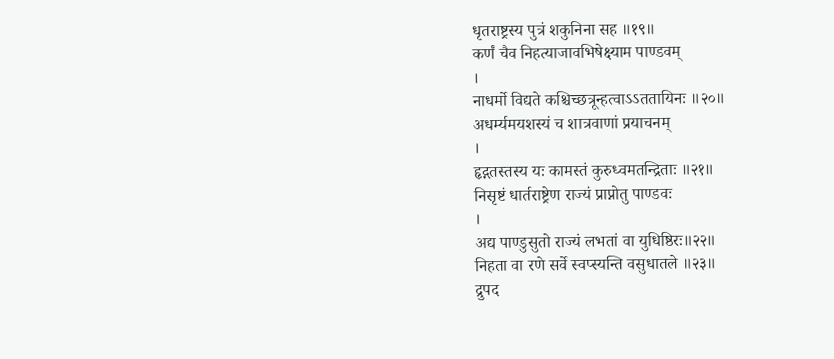धृतराष्ट्रस्य पुत्रं शकुनिना सह ॥१९॥
कर्णं चैव निहत्याजावभिषेक्ष्याम पाण्डवम्
।
नाधर्मो विद्यते कश्चिच्छत्रून्हत्वाऽऽततायिनः ॥२०॥
अधर्म्यमयशस्यं च शात्रवाणां प्रयाचनम्
।
हृद्गतस्तस्य यः कामस्तं कुरुध्वमतन्द्रिताः ॥२१॥
निसृष्टं धार्तराष्ट्रेण राज्यं प्राप्नोतु पाण्डवः
।
अद्य पाण्डुसुतो राज्यं लभतां वा युधिष्ठिरः॥२२॥
निहता वा रणे सर्वे स्वप्स्यन्ति वसुधातले ॥२३॥
द्रुपद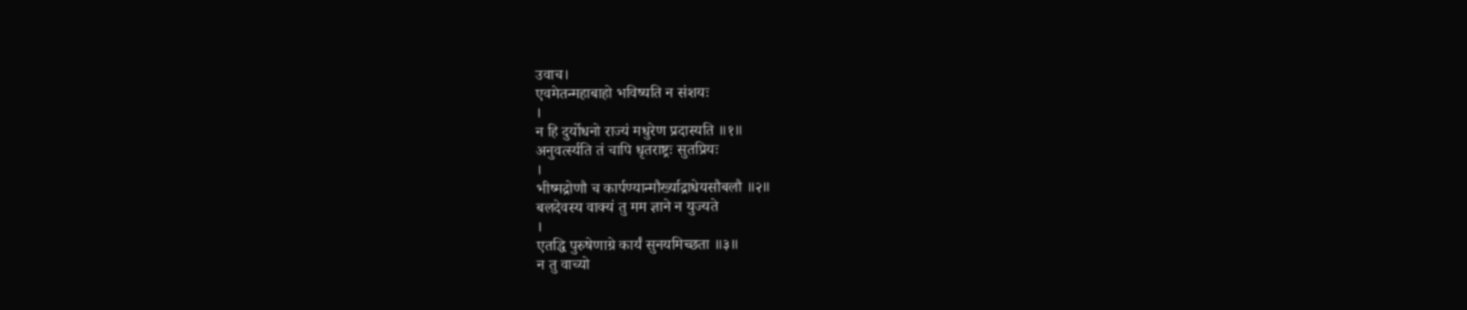उवाच।
एवमेतन्महाबाहो भविष्यति न संशयः
।
न हि दुर्योधनो राज्यं मधुरेण प्रदास्यति ॥१॥
अनुवर्त्स्यति तं चापि धृतराष्ट्रः सुतप्रियः
।
भीष्मद्रोणौ च कार्पण्यान्मौर्ख्याद्राधेयसौबलौ ॥२॥
बलदेवस्य वाक्यं तु मम ज्ञाने न युज्यते
।
एतद्धि पुरुषेणाग्रे कार्यं सुनयमिच्छता ॥३॥
न तु वाच्यो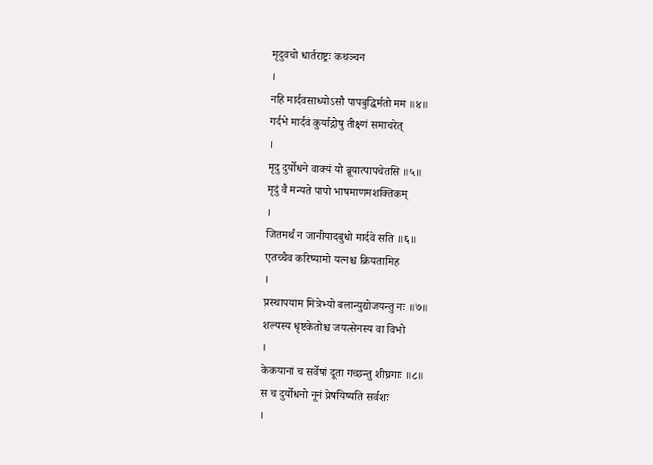मृदुवचो धार्तराष्ट्रः कथञ्चन
।
नहि मार्दवसाध्योऽसौ पापबुद्धिर्मतो मम ॥४॥
गर्दभे मार्दवं कुर्याद्गोषु तीक्ष्णं समाचरेत्
।
मृदु दुर्योधने वाक्यं यो ब्रूयात्पापचेतसि ॥५॥
मृदुं वै मन्यते पापो भाषमाणमशक्तिकम्
।
जितमर्थं न जानीयादबुधो मार्दवे सति ॥६॥
एतच्चैव करिष्यामो यत्नश्च क्रियतामिह
।
प्रस्थापयाम मित्रेभ्यो बलान्युद्योजयन्तु नः ॥७॥
शल्यस्य धृष्टकेतोश्च जयत्सेनस्य वा विभो
।
केकयानां च सर्वेषां दूता गच्छन्तु शीघ्रगाः ॥८॥
स च दुर्योधनो नूनं प्रेषयिष्यति सर्वशः
।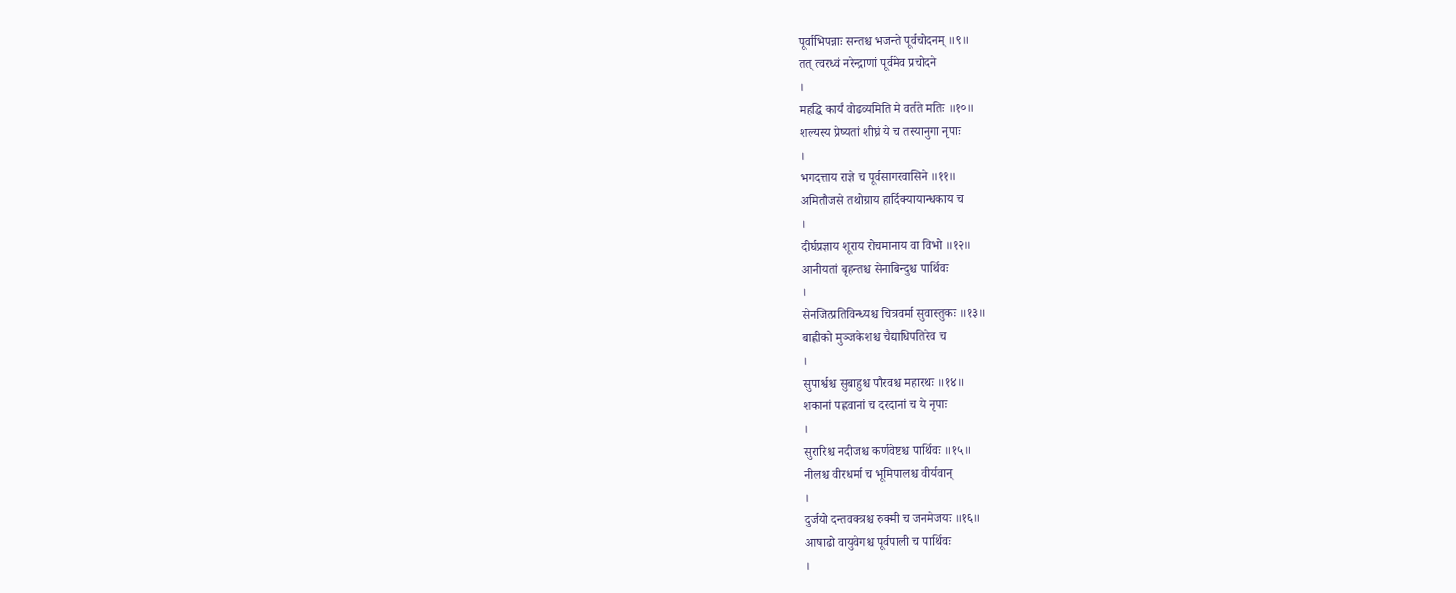पूर्वाभिपन्नाः सन्तश्च भजन्ते पूर्वचोदनम् ॥९॥
तत् त्वरध्वं नरेन्द्राणां पूर्वमेव प्रचोदने
।
महद्धि कार्यं वोढव्यमिति मे वर्तते मतिः ॥१०॥
शल्यस्य प्रेष्यतां शीघ्रं ये च तस्यानुगा नृपाः
।
भगदत्ताय राज्ञे च पूर्वसागरवासिने ॥११॥
अमितौजसे तथोग्राय हार्दिक्यायान्धकाय च
।
दीर्घप्रज्ञाय शूराय रोचमानाय वा विभो ॥१२॥
आनीयतां बृहन्तश्च सेनाबिन्दुश्च पार्थिवः
।
सेनजित्प्रतिविन्ध्यश्च चित्रवर्मा सुवास्तुकः ॥१३॥
बाह्लीको मुञ्जकेशश्च चैद्याधिपतिरेव च
।
सुपार्श्वश्च सुबाहुश्च पौरवश्च महारथः ॥१४॥
शकानां पह्लवानां च दरदानां च ये नृपाः
।
सुरारिश्च नदीजश्च कर्णवेष्टश्च पार्थिवः ॥१५॥
नीलश्च वीरधर्मा च भूमिपालश्च वीर्यवान्
।
दुर्जयो दन्तवक्त्रश्च रुक्मी च जनमेजयः ॥१६॥
आषाढो वायुवेगश्च पूर्वपाली च पार्थिवः
।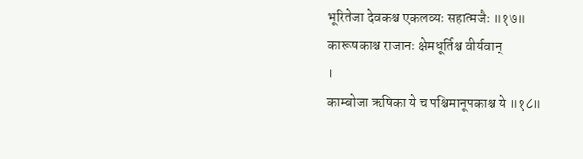भूरितेजा देवकश्च एकलव्यः सहात्मजैः ॥१७॥
कारूषकाश्च राजानः क्षेमधूर्तिश्च वीर्यवान्
।
काम्बोजा ऋषिका ये च पश्चिमानूपकाश्च ये ॥१८॥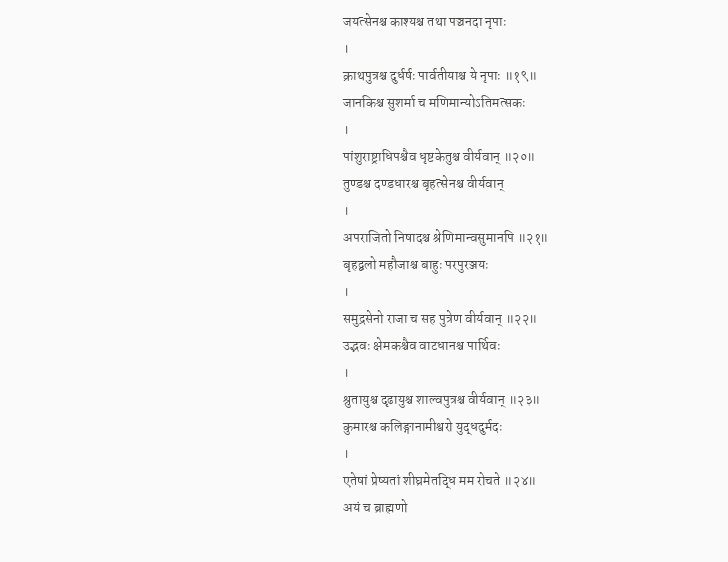जयत्सेनश्च काश्यश्च तथा पञ्चनदा नृपाः
।
क्राथपुत्रश्च दुर्धर्षः पार्वतीयाश्च ये नृपाः ॥१९॥
जानकिश्च सुशर्मा च मणिमान्योऽतिमत्सकः
।
पांशुराष्ट्राधिपश्चैव धृष्टकेतुश्च वीर्यवान् ॥२०॥
तुण्डश्च दण्डधारश्च बृहत्सेनश्च वीर्यवान्
।
अपराजितो निषादश्च श्रेणिमान्वसुमानपि ॥२१॥
बृहद्बलो महौजाश्च बाहुः परपुरञ्जयः
।
समुद्रसेनो राजा च सह पुत्रेण वीर्यवान् ॥२२॥
उद्भवः क्षेमकश्चैव वाटधानश्च पार्थिवः
।
श्रुतायुश्च दृढायुश्च शाल्वपुत्रश्च वीर्यवान् ॥२३॥
कुमारश्च कलिङ्गानामीश्वरो युद्धदुर्मदः
।
एतेषां प्रेष्यतां शीघ्रमेतद्धि मम रोचते ॥२४॥
अयं च ब्राह्मणो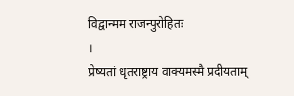विद्वान्मम राजन्पुरोहितः
।
प्रेष्यतां धृतराष्ट्राय वाक्यमस्मै प्रदीयताम्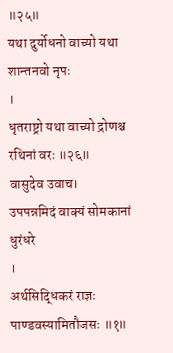॥२५॥
यथा दुर्योधनो वाच्यो यथा शान्तनवो नृपः
।
धृतराष्ट्रो यथा वाच्यो द्रोणश्च रथिनां वरः ॥२६॥
वासुदेव उवाच।
उपपन्नमिदं वाक्यं सोमकानां धुरंधरे
।
अर्थसिद्धिकरं राज्ञः पाण्डवस्यामितौजसः ॥१॥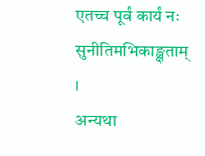एतच्च पूर्वं कार्यं नः सुनीतिमभिकाङ्क्षताम्
।
अन्यथा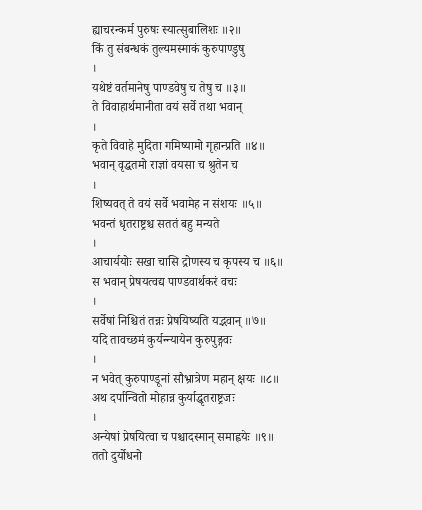ह्याचरन्कर्म पुरुषः स्यात्सुबालिशः ॥२॥
किं तु संबन्धकं तुल्यमस्माकं कुरुपाण्डुषु
।
यथेष्टं वर्तमानेषु पाण्डवेषु च तेषु च ॥३॥
ते विवाहार्थमानीता वयं सर्वे तथा भवान्
।
कृते विवाहे मुदिता गमिष्यामो गृहान्प्रति ॥४॥
भवान् वृद्धतमो राज्ञां वयसा च श्रुतेन च
।
शिष्यवत् ते वयं सर्वे भवामेह न संशयः ॥५॥
भवन्तं धृतराष्ट्रश्च सततं बहु मन्यते
।
आचार्ययोः सखा चासि द्रोणस्य च कृपस्य च ॥६॥
स भवान् प्रेषयत्वद्य पाण्डवार्थकरं वचः
।
सर्वेषां निश्चितं तन्नः प्रेषयिष्यति यद्भवान् ॥७॥
यदि तावच्छमं कुर्यन्न्यायेन कुरुपुङ्गवः
।
न भवेत् कुरुपाण्डूनां सौभ्रात्रेण महान् क्षयः ॥८॥
अथ दर्पान्वितो मोहान्न कुर्याद्धृतराष्ट्रजः
।
अन्येषां प्रेषयित्वा च पश्चादस्मान् समाह्वयेः ॥९॥
ततो दुर्योधनो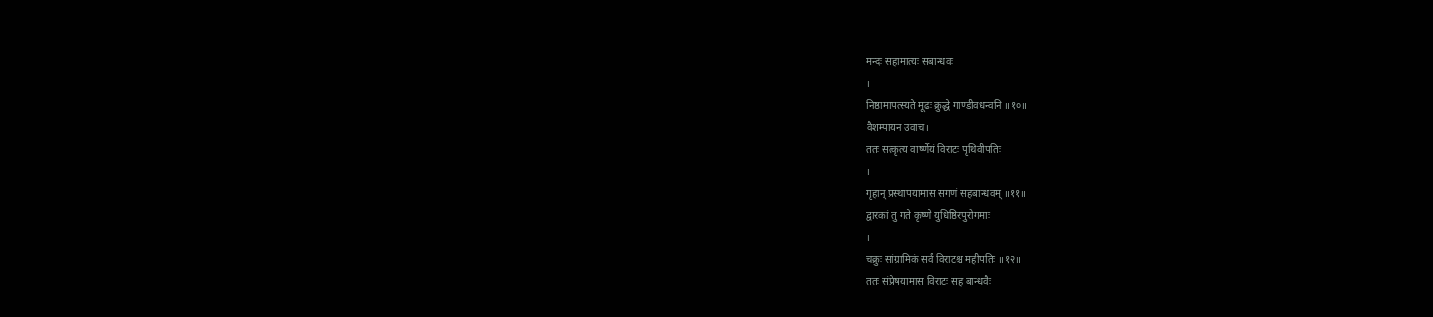मन्दः सहामात्यः सबान्धवः
।
निष्ठामापत्स्यते मूढः क्रुद्धे गाण्डीवधन्वनि ॥१०॥
वैशम्पायन उवाच।
ततः सत्कृत्य वार्ष्णेयं विराटः पृथिवीपतिः
।
गृहान् प्रस्थापयामास सगणं सहबान्धवम् ॥११॥
द्वारकां तु गते कृष्णे युधिष्ठिरपुरोगमाः
।
चक्रुः सांग्रामिकं सर्वं विराटश्च महीपतिः ॥१२॥
ततः संप्रेषयामास विराटः सह बान्धवैः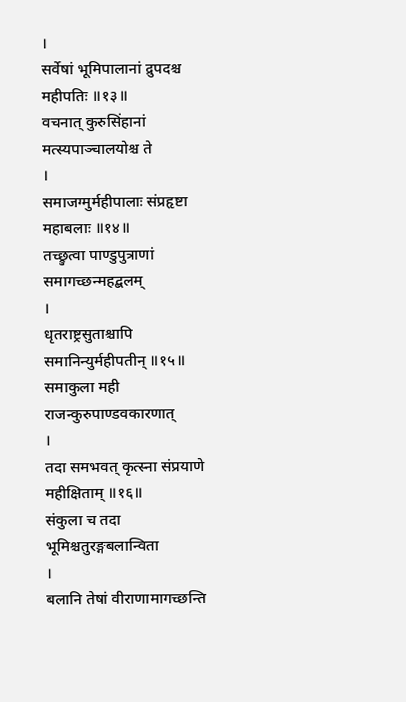।
सर्वेषां भूमिपालानां द्रुपदश्च महीपतिः ॥१३॥
वचनात् कुरुसिंहानां मत्स्यपाञ्चालयोश्च ते
।
समाजग्मुर्महीपालाः संप्रहृष्टा महाबलाः ॥१४॥
तच्छ्रुत्वा पाण्डुपुत्राणां समागच्छन्महद्बलम्
।
धृतराष्ट्रसुताश्चापि समानिन्युर्महीपतीन् ॥१५॥
समाकुला मही राजन्कुरुपाण्डवकारणात्
।
तदा समभवत् कृत्स्ना संप्रयाणे महीक्षिताम् ॥१६॥
संकुला च तदा भूमिश्चतुरङ्गबलान्विता
।
बलानि तेषां वीराणामागच्छन्ति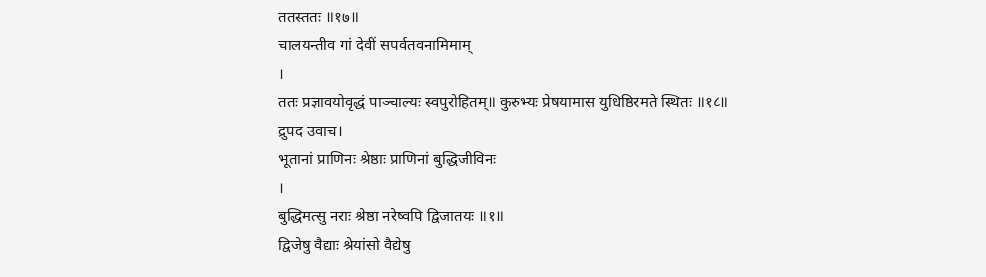ततस्ततः ॥१७॥
चालयन्तीव गां देवीं सपर्वतवनामिमाम्
।
ततः प्रज्ञावयोवृद्धं पाञ्चाल्यः स्वपुरोहितम्॥ कुरुभ्यः प्रेषयामास युधिष्ठिरमते स्थितः ॥१८॥
द्रुपद उवाच।
भूतानां प्राणिनः श्रेष्ठाः प्राणिनां बुद्धिजीविनः
।
बुद्धिमत्सु नराः श्रेष्ठा नरेष्वपि द्विजातयः ॥१॥
द्विजेषु वैद्याः श्रेयांसो वैद्येषु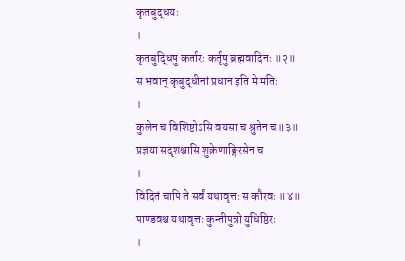कृतबुद्धयः
।
कृतबुद्धिषु कर्तारः कर्तृषु ब्रह्मवादिनः ॥२॥
स भवान् कृबुद्धीनां प्रधान इति मे मतिः
।
कुलेन च विशिष्टोऽसि वयसा च श्रुतेन च॥३॥
प्रज्ञया सदृशश्चासि शुक्रेणाङ्गिरसेन च
।
विदितं चापि ते सर्वं यथावृत्तः स कौरवः ॥४॥
पाण्डवश्च यथावृत्तः कुन्तीपुत्रो युधिष्ठिरः
।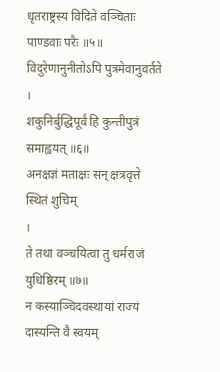धृतराष्ट्रस्य विदिते वञ्चिताः पाण्डवाः परैः ॥५॥
विदुरेणानुनीतोऽपि पुत्रमेवानुवर्तते
।
शकुनिर्बुद्धिपूर्वं हि कुन्तीपुत्रं समाह्वयत् ॥६॥
अनक्षज्ञं मताक्षः सन् क्षत्रवृत्ते स्थितं शुचिम्
।
ते तथा वञ्चयित्वा तु धर्मराजं युधिष्ठिरम् ॥७॥
न कस्याञ्चिदवस्थायां राज्यं दास्यन्ति वै स्वयम्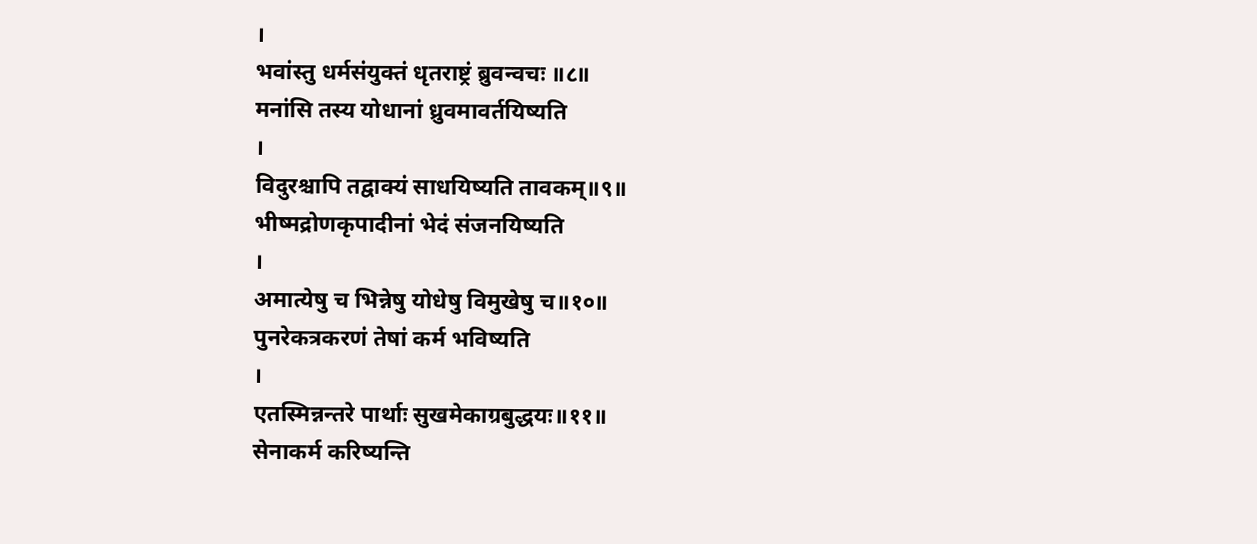।
भवांस्तु धर्मसंयुक्तं धृतराष्ट्रं ब्रुवन्वचः ॥८॥
मनांसि तस्य योधानां ध्रुवमावर्तयिष्यति
।
विदुरश्चापि तद्वाक्यं साधयिष्यति तावकम्॥९॥
भीष्मद्रोणकृपादीनां भेदं संजनयिष्यति
।
अमात्येषु च भिन्नेषु योधेषु विमुखेषु च॥१०॥
पुनरेकत्रकरणं तेषां कर्म भविष्यति
।
एतस्मिन्नन्तरे पार्थाः सुखमेकाग्रबुद्धयः॥११॥
सेनाकर्म करिष्यन्ति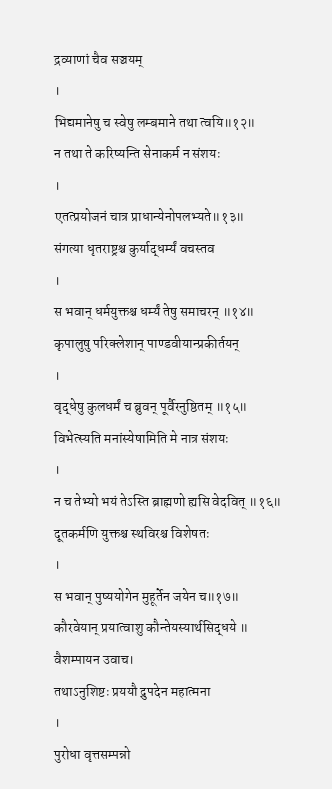द्रव्याणां चैव सञ्चयम्
।
भिद्यमानेषु च स्वेषु लम्बमाने तथा त्वयि॥१२॥
न तथा ते करिष्यन्ति सेनाकर्म न संशयः
।
एतत्प्रयोजनं चात्र प्राधान्येनोपलभ्यते॥१३॥
संगत्या धृतराष्ट्रश्च कुर्याद्धर्म्यं वचस्तव
।
स भवान् धर्मयुक्तश्च धर्म्यं तेषु समाचरन् ॥१४॥
कृपालुषु परिक्लेशान् पाण्डवीयान्प्रकीर्तयन्
।
वृद्धेषु कुलधर्मं च ब्रुवन् पूर्वैरनुष्ठितम् ॥१५॥
विभेत्स्यति मनांस्येषामिति मे नात्र संशयः
।
न च तेभ्यो भयं तेऽस्ति ब्राह्मणो ह्यसि वेदवित् ॥१६॥
दूतकर्मणि युक्तश्च स्थविरश्च विशेषतः
।
स भवान् पुष्ययोगेन मुहूर्तेन जयेन च॥१७॥
कौरवेयान् प्रयात्वाशु कौन्तेयस्यार्थसिद्धये ॥ वैशम्पायन उवाच।
तथाऽनुशिष्टः प्रययौ द्रुपदेन महात्मना
।
पुरोधा वृत्तसम्पन्नो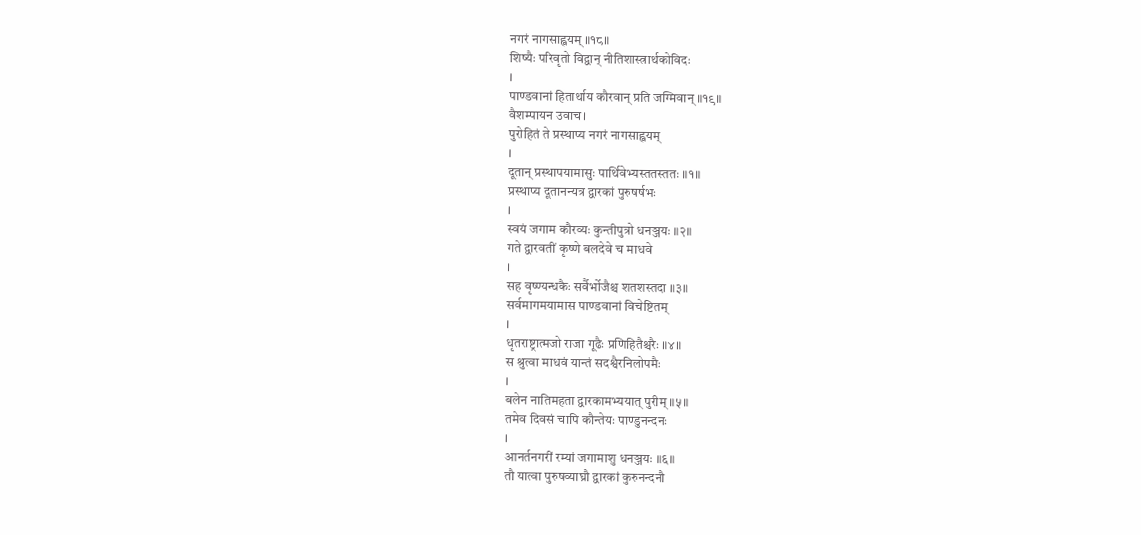नगरं नागसाह्वयम् ॥१८॥
शिष्यैः परिवृतो विद्वान् नीतिशास्त्रार्थकोविदः
।
पाण्डवानां हितार्थाय कौरवान् प्रति जग्मिवान् ॥१९॥
वैशम्पायन उवाच।
पुरोहितं ते प्रस्थाप्य नगरं नागसाह्वयम्
।
दूतान् प्रस्थापयामासुः पार्थिवेभ्यस्ततस्ततः ॥१॥
प्रस्थाप्य दूतानन्यत्र द्वारकां पुरुषर्षभः
।
स्वयं जगाम कौरव्यः कुन्तीपुत्रो धनञ्जयः ॥२॥
गते द्वारवतीं कृष्णे बलदेवे च माधवे
।
सह वृष्ण्यन्धकैः सर्वैर्भोजैश्च शतशस्तदा ॥३॥
सर्वमागमयामास पाण्डवानां विचेष्टितम्
।
धृतराष्ट्रात्मजो राजा गूढैः प्रणिहितैश्चरैः ॥४॥
स श्रुत्वा माधवं यान्तं सदश्वैरनिलोपमैः
।
बलेन नातिमहता द्वारकामभ्ययात् पुरीम् ॥५॥
तमेव दिवसं चापि कौन्तेयः पाण्डुनन्दनः
।
आनर्तनगरीं रम्यां जगामाशु धनञ्जयः ॥६॥
तौ यात्वा पुरुषव्याघ्रौ द्वारकां कुरुनन्दनौ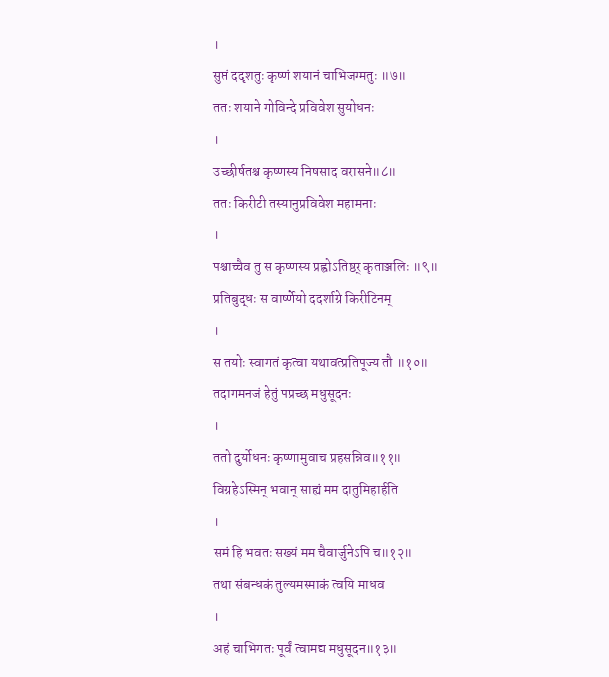।
सुप्तं ददृशतुः कृष्णं शयानं चाभिजग्मतुः ॥७॥
ततः शयाने गोविन्दे प्रविवेश सुयोधनः
।
उच्छीर्षतश्च कृष्णस्य निषसाद वरासने॥८॥
ततः किरीटी तस्यानुप्रविवेश महामनाः
।
पश्चाच्चैव तु स कृष्णस्य प्रह्वोऽतिष्ठर् कृताञ्जलिः ॥९॥
प्रतिबुद्धः स वार्ष्णेयो ददर्शाग्रे किरीटिनम्
।
स तयोः स्वागतं कृत्वा यथावत्प्रतिपूज्य तौ ॥१०॥
तदागमनजं हेतुं पप्रच्छ मधुसूदनः
।
ततो दुर्योधनः कृष्णामुवाच प्रहसन्निव॥११॥
विग्रहेऽस्मिन् भवान् साह्यं मम दातुमिहार्हति
।
समं हि भवतः सख्यं मम चैवार्जुनेऽपि च॥१२॥
तथा संबन्धकं तुल्यमस्माकं त्वयि माधव
।
अहं चाभिगतः पूर्वं त्वामद्य मधुसूदन॥१३॥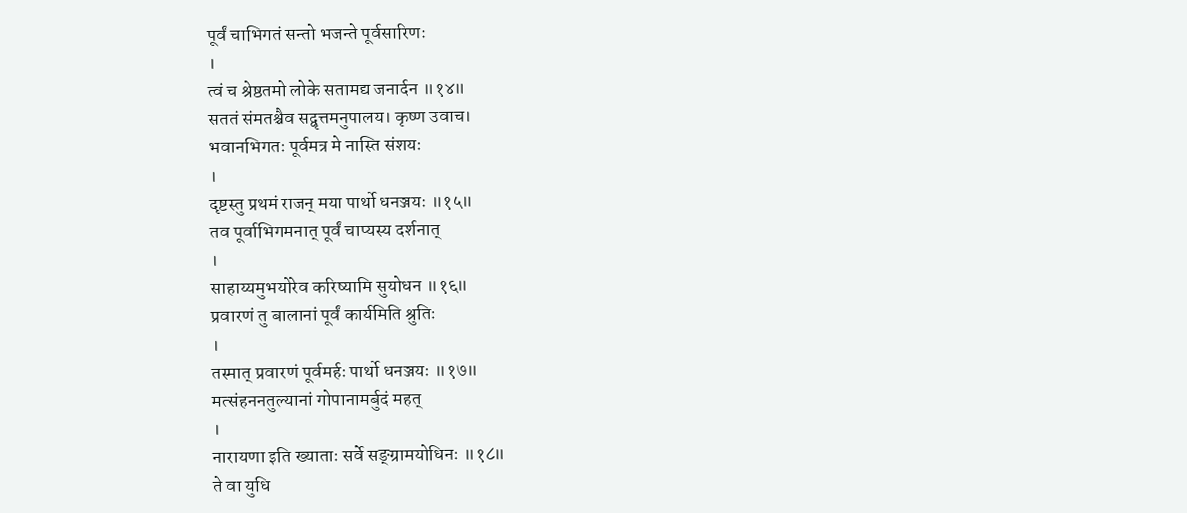पूर्वं चाभिगतं सन्तो भजन्ते पूर्वसारिणः
।
त्वं च श्रेष्ठतमो लोके सतामद्य जनार्दन ॥१४॥
सततं संमतश्चैव सद्वृत्तमनुपालय। कृष्ण उवाच।
भवानभिगतः पूर्वमत्र मे नास्ति संशयः
।
दृष्टस्तु प्रथमं राजन् मया पार्थो धनञ्जयः ॥१५॥
तव पूर्वाभिगमनात् पूर्वं चाप्यस्य दर्शनात्
।
साहाय्यमुभयोरेव करिष्यामि सुयोधन ॥१६॥
प्रवारणं तु बालानां पूर्वं कार्यमिति श्रुतिः
।
तस्मात् प्रवारणं पूर्वमर्हः पार्थो धनञ्जयः ॥१७॥
मत्संहननतुल्यानां गोपानामर्बुदं महत्
।
नारायणा इति ख्याताः सर्वे सङ्ग्रामयोधिनः ॥१८॥
ते वा युधि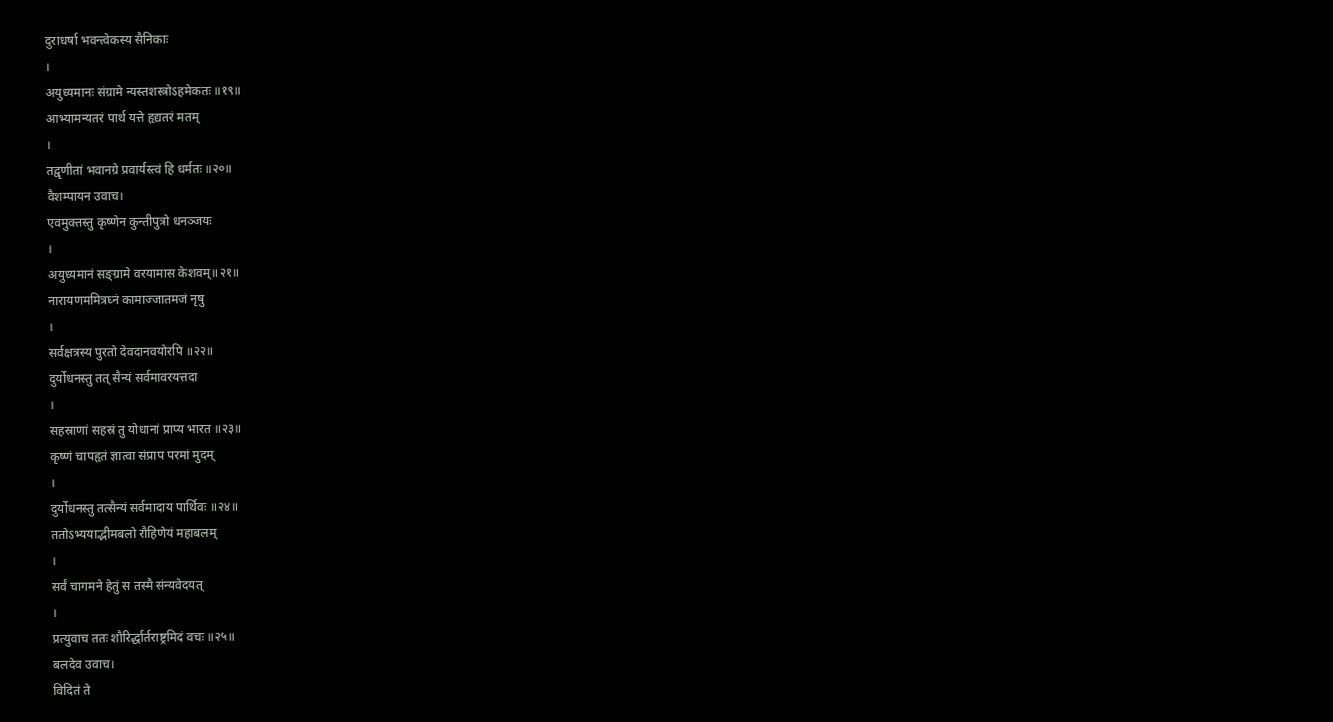दुराधर्षा भवन्त्वेकस्य सैनिकाः
।
अयुध्यमानः संग्रामे न्यस्तशस्त्रोऽहमेकतः ॥१९॥
आभ्यामन्यतरं पार्थ यत्ते हृद्यतरं मतम्
।
तद्वृणीतां भवानग्रे प्रवार्यस्त्वं हि धर्मतः ॥२०॥
वैशम्पायन उवाच।
एवमुक्तस्तु कृष्णेन कुन्तीपुत्रो धनञ्जयः
।
अयुध्यमानं सङ्ग्रामे वरयामास केशवम्॥२१॥
नारायणममित्रघ्नं कामाज्जातमजं नृषु
।
सर्वक्षत्रस्य पुरतो देवदानवयोरपि ॥२२॥
दुर्योधनस्तु तत् सैन्यं सर्वमावरयत्तदा
।
सहस्राणां सहस्रं तु योधानां प्राप्य भारत ॥२३॥
कृष्णं चापहृतं ज्ञात्वा संप्राप परमां मुदम्
।
दुर्योधनस्तु तत्सैन्यं सर्वमादाय पार्थिवः ॥२४॥
ततोऽभ्ययाद्भीमबलो रौहिणेयं महाबलम्
।
सर्वं चागमने हेतुं स तस्मै संन्यवेदयत्
।
प्रत्युवाच ततः शौरिर्द्धार्तराष्ट्रमिदं वचः ॥२५॥
बलदेव उवाच।
विदितं ते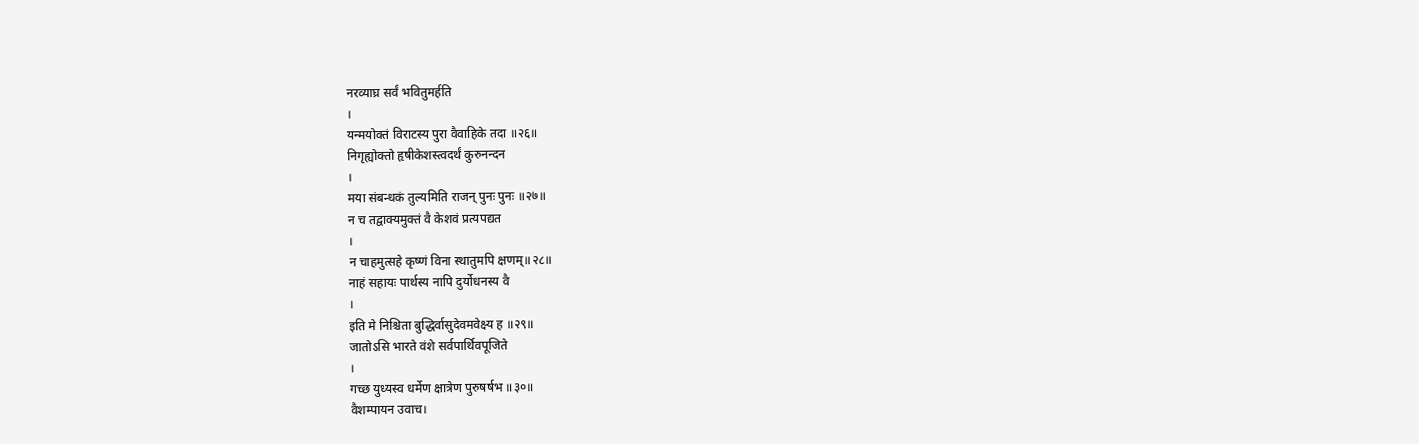नरव्याघ्र सर्वं भवितुमर्हति
।
यन्मयोक्तं विराटस्य पुरा वैवाहिके तदा ॥२६॥
निगृह्योक्तो हृषीकेशस्त्वदर्थं कुरुनन्दन
।
मया संबन्धकं तुल्यमिति राजन् पुनः पुनः ॥२७॥
न च तद्वाक्यमुक्तं वै केशवं प्रत्यपद्यत
।
न चाहमुत्सहे कृष्णं विना स्थातुमपि क्षणम्॥२८॥
नाहं सहायः पार्थस्य नापि दुर्योधनस्य वै
।
इति मे निश्चिता बुद्धिर्वासुदेवमवेक्ष्य ह ॥२९॥
जातोऽसि भारते वंशे सर्वपार्थिवपूजिते
।
गच्छ युध्यस्व धर्मेण क्षात्रेण पुरुषर्षभ ॥३०॥
वैशम्पायन उवाच।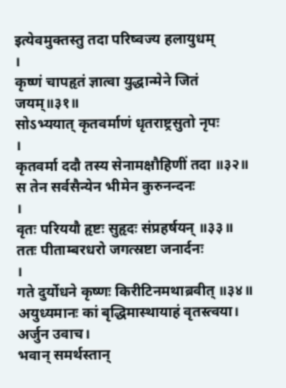इत्येवमुक्तस्तु तदा परिष्वज्य हलायुधम्
।
कृष्णं चापहृतं ज्ञात्वा युद्धान्मेने जितं जयम्॥३१॥
सोऽभ्ययात् कृतवर्माणं धृतराष्ट्रसुतो नृपः
।
कृतवर्मा ददौ तस्य सेनामक्षौहिणीं तदा ॥३२॥
स तेन सर्वसैन्येन भीमेन कुरुनन्दनः
।
वृतः परिययौ हृष्टः सुहृदः संप्रहर्षयन् ॥३३॥
ततः पीताम्बरधरो जगत्स्रष्टा जनार्दनः
।
गते दुर्योधने कृष्णः किरीटिनमथाब्रवीत् ॥३४॥
अयुध्यमानः कां बृद्धिमास्थायाहं वृतस्त्वया। अर्जुन उवाच।
भवान् समर्थस्तान्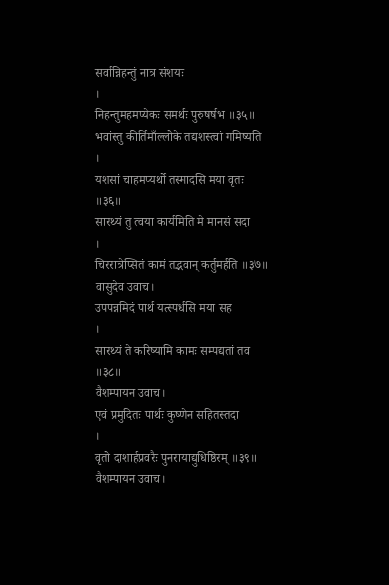सर्वान्निहन्तुं नात्र संशयः
।
निहन्तुमहमप्येकः समर्थः पुरुषर्षभ ॥३५॥
भवांस्तु कीर्तिमाँल्लोके तद्यशस्त्वां गमिष्यति
।
यशसां चाहमप्यर्थो तस्मादसि मया वृतः ॥३६॥
सारथ्यं तु त्वया कार्यमिति मे मानसं सदा
।
चिररात्रेप्सितं कामं तद्भवान् कर्तुमर्हति ॥३७॥
वासुदेव उवाच।
उपपन्नमिदं पार्थ यत्स्पर्धसि मया सह
।
सारथ्यं ते करिष्यामि कामः सम्पद्यतां तव ॥३८॥
वैशम्पायन उवाच।
एवं प्रमुदितः पार्थः कुष्णेन सहितस्तदा
।
वृतो दाशार्हप्रवरैः पुनरायाद्युधिष्ठिरम् ॥३९॥
वैशम्पायन उवाच।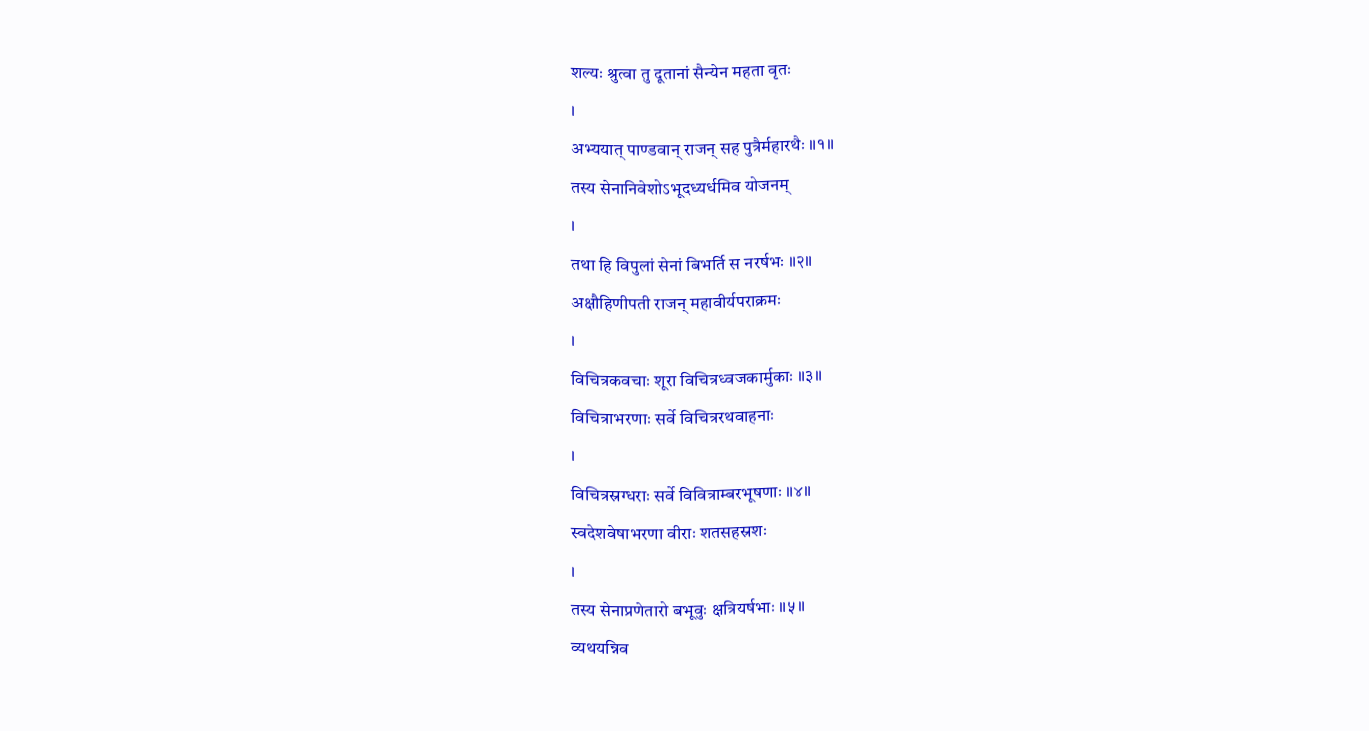शल्यः श्रुत्वा तु दूतानां सैन्येन महता वृतः
।
अभ्ययात् पाण्डवान् राजन् सह पुत्रैर्महारथैः ॥१॥
तस्य सेनानिवेशोऽभूदध्यर्धमिव योजनम्
।
तथा हि विपुलां सेनां बिभर्ति स नरर्षभः ॥२॥
अक्षौहिणीपती राजन् महावीर्यपराक्रमः
।
विचित्रकवचाः शूरा विचित्रध्वजकार्मुकाः ॥३॥
विचित्राभरणाः सर्वे विचित्ररथवाहनाः
।
विचित्रस्रग्धराः सर्वे विवित्राम्बरभूषणाः ॥४॥
स्वदेशवेषाभरणा वीराः शतसहस्रशः
।
तस्य सेनाप्रणेतारो बभूवुः क्षत्रियर्षभाः ॥५॥
व्यथयन्निव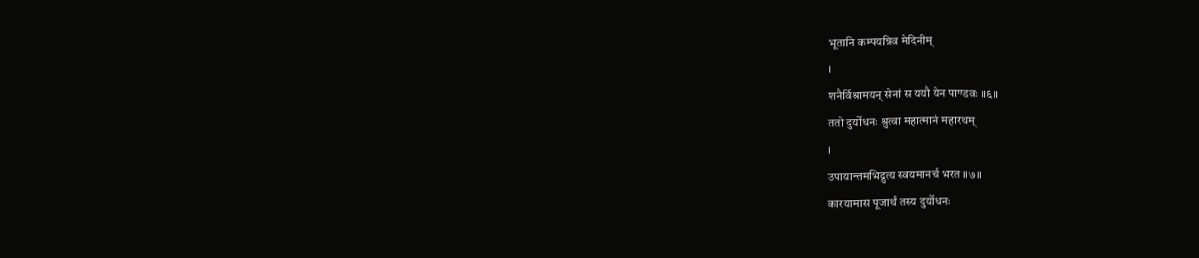भूतानि कम्पयन्निव मेदिनीम्
।
शनैर्विश्रामयन् सेनां स ययौ येन पाण्डवः ॥६॥
ततो दुर्योधनः श्रुत्वा महात्मानं महारथम्
।
उपायान्तमभिद्रुत्य स्वयमानर्च भरत ॥७॥
कारयामास पूजार्थं तस्य दुर्योधनः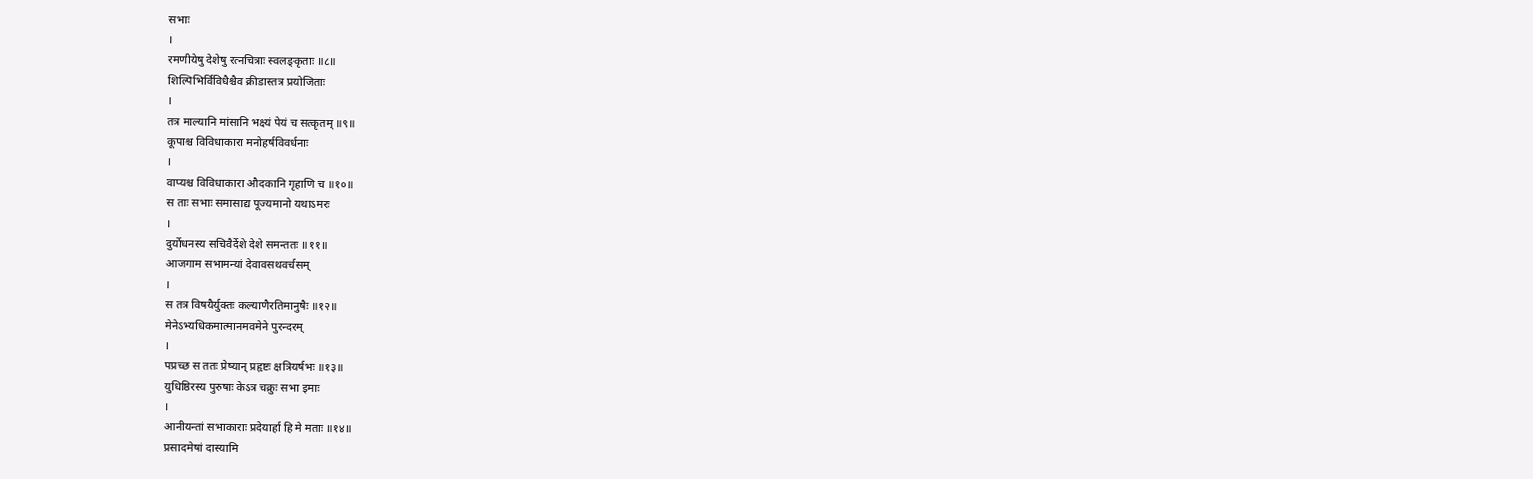सभाः
।
रमणीयेषु देशेषु रत्नचित्राः स्वलङ्कृताः ॥८॥
शिल्पिभिर्विविधैश्चैव क्रीडास्तत्र प्रयोजिताः
।
तत्र माल्यानि मांसानि भक्ष्यं पेयं च सत्कृतम् ॥९॥
कूपाश्च विविधाकारा मनोहर्षविवर्धनाः
।
वाप्यश्च विविधाकारा औदकानि गृहाणि च ॥१०॥
स ताः सभाः समासाद्य पूज्यमानो यथाऽमरः
।
दुर्योधनस्य सचिवैर्देशे देशे समन्ततः ॥११॥
आजगाम सभामन्यां देवावसथवर्चसम्
।
स तत्र विषयैर्युक्तः कल्याणैरतिमानुषैः ॥१२॥
मेनेऽभ्यधिकमात्मानमवमेने पुरन्दरम्
।
पप्रच्छ स ततः प्रेष्यान् प्रहृष्टः क्षत्रियर्षभः ॥१३॥
युधिष्ठिरस्य पुरुषाः केऽत्र चक्रुः सभा इमाः
।
आनीयन्तां सभाकाराः प्रदेयार्हा हि मे मताः ॥१४॥
प्रसादमेषां दास्यामि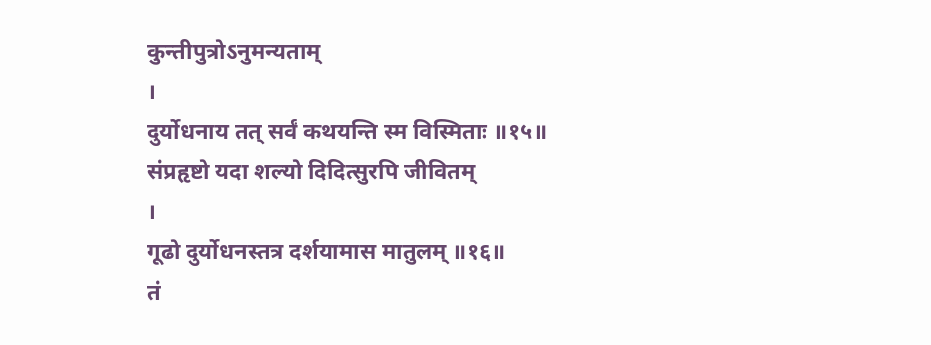कुन्तीपुत्रोऽनुमन्यताम्
।
दुर्योधनाय तत् सर्वं कथयन्ति स्म विस्मिताः ॥१५॥
संप्रहृष्टो यदा शल्यो दिदित्सुरपि जीवितम्
।
गूढो दुर्योधनस्तत्र दर्शयामास मातुलम् ॥१६॥
तं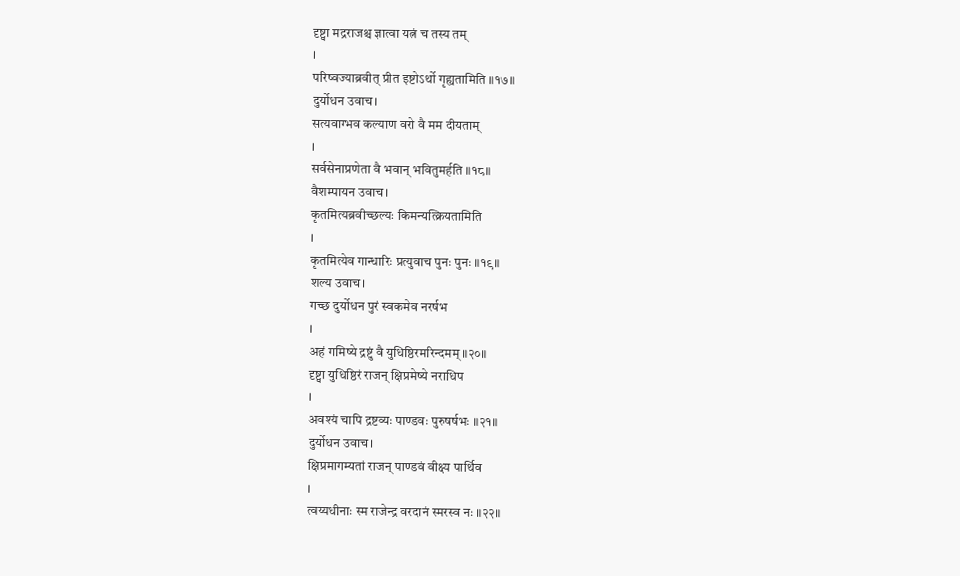दृष्ट्वा मद्रराजश्च ज्ञात्वा यत्नं च तस्य तम्
।
परिष्वज्याब्रवीत् प्रीत इष्टोऽर्थो गृह्यतामिति ॥१७॥
दुर्योधन उवाच।
सत्यवाग्भव कल्याण वरो वै मम दीयताम्
।
सर्वसेनाप्रणेता वै भवान् भवितुमर्हति ॥१८॥
वैशम्पायन उवाच।
कृतमित्यब्रवीच्छल्यः किमन्यत्क्रियतामिति
।
कृतमित्येव गान्धारिः प्रत्युवाच पुनः पुनः ॥१९॥
शल्य उवाच।
गच्छ दुर्योधन पुरं स्वकमेव नरर्षभ
।
अहं गमिष्ये द्रष्टुं वै युधिष्ठिरमरिन्दमम् ॥२०॥
दृष्ट्वा युधिष्ठिरं राजन् क्षिप्रमेष्ये नराधिप
।
अवश्यं चापि द्रष्टव्यः पाण्डवः पुरुषर्षभः ॥२१॥
दुर्योधन उवाच।
क्षिप्रमागम्यतां राजन् पाण्डवं वीक्ष्य पार्थिव
।
त्वय्यधीनाः स्म राजेन्द्र वरदानं स्मरस्व नः ॥२२॥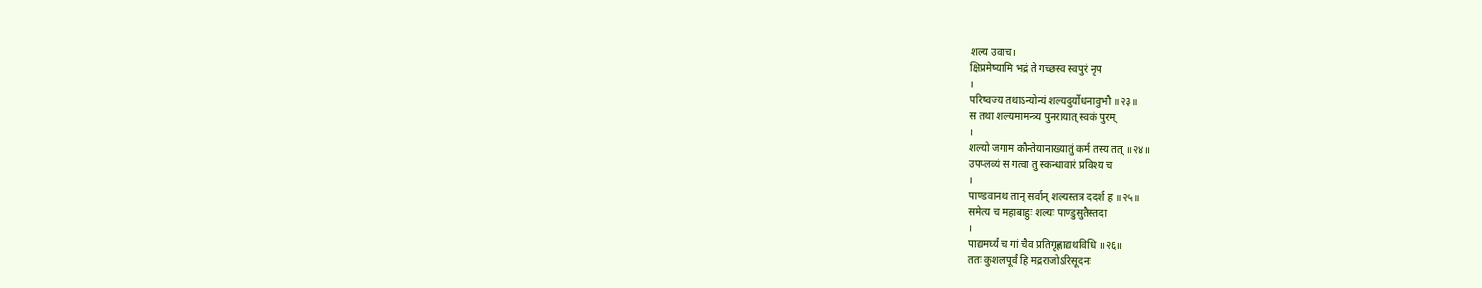शल्य उवाच।
क्षिप्रमेष्यामि भद्रं ते गच्छस्व स्वपुरं नृप
।
परिष्वज्य तथाऽन्योन्यं शल्यदुर्योधनावुभौ ॥२३॥
स तथा शल्यमामन्त्र्य पुनरायात् स्वकं पुरम्
।
शल्यो जगाम कौन्तेयानाख्यातुं कर्म तस्य तत् ॥२४॥
उपप्लव्यं स गत्वा तु स्कन्धावारं प्रविश्य च
।
पाण्डवानथ तान् सर्वान् शल्यस्तत्र ददर्श ह ॥२५॥
समेत्य च महाबाहुः शल्यः पाण्डुसुतैस्तदा
।
पाद्यमर्घ्यं च गां चैव प्रतिगृह्णाद्यथविधि ॥२६॥
ततः कुशलपूर्वं हि मद्रराजोऽरिसूदनः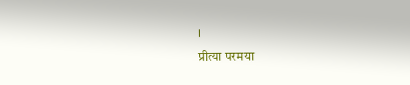।
प्रीत्या परमया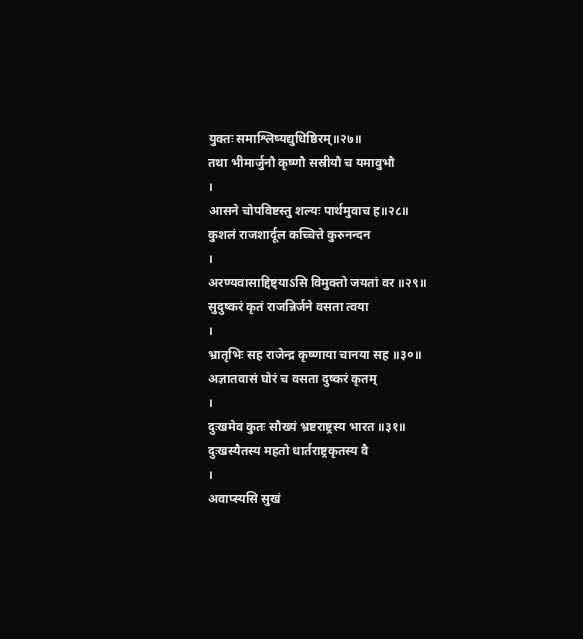युक्तः समाश्लिष्यद्युधिष्ठिरम्॥२७॥
तथा भीमार्जुनौ कृष्णौ सस्रीयौ च यमावुभौ
।
आसने चोपविष्टस्तु शल्यः पार्थमुवाच ह॥२८॥
कुशलं राजशार्दूल कच्चित्ते कुरुनन्दन
।
अरण्यवासाद्दिष्ट्याऽसि विमुक्तो जयतां वर ॥२९॥
सुदुष्करं कृतं राजन्निर्जने वसता त्वया
।
भ्रातृभिः सह राजेन्द्र कृष्णाया चानया सह ॥३०॥
अज्ञातवासं घोरं च वसता दुष्करं कृतम्
।
दुःखमेव कुतः सौख्यं भ्रष्टराष्ट्रस्य भारत ॥३१॥
दुःखस्यैतस्य महतो धार्तराष्ट्रकृतस्य वै
।
अवाप्स्यसि सुखं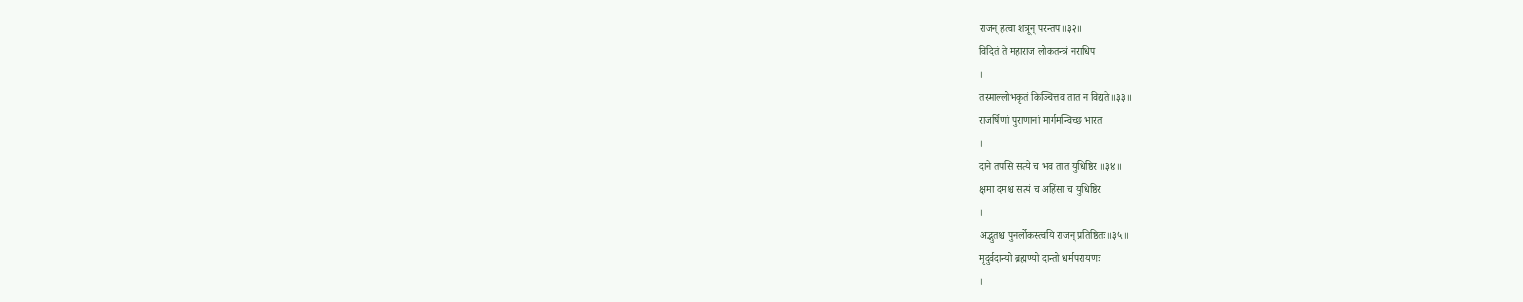राजन् हत्वा शत्रून् परन्तप॥३२॥
विदितं ते महाराज लोकतन्त्रं नराधिप
।
तस्माल्लोभकृतं किञ्चित्तव तात न विद्यते॥३३॥
राजर्षिणां पुराणानां मार्गमन्विच्छ भारत
।
दाने तपसि सत्ये च भव तात युधिष्ठिर ॥३४॥
क्षमा दमश्च सत्यं च अहिंसा च युधिष्ठिर
।
अद्भुतश्च पुनर्लोकस्त्वयि राजन् प्रतिष्ठितः॥३५॥
मृदुर्वदान्यो ब्रह्मण्यो दान्तो धर्मपरायणः
।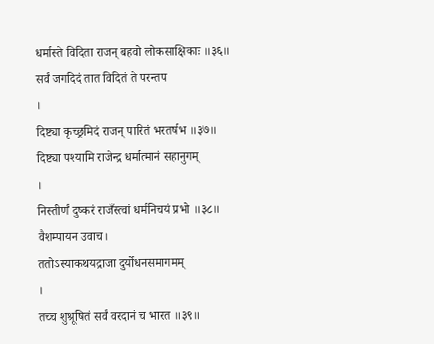धर्मास्ते विदिता राजन् बहवो लोकसाक्षिकाः ॥३६॥
सर्वं जगदिदं तात विदितं ते परन्तप
।
दिष्ट्या कृच्छ्रमिदं राजन् पारितं भरतर्षभ ॥३७॥
दिष्ट्या पश्यामि राजेन्द्र धर्मात्मानं सहानुगम्
।
निस्तीर्णं दुष्करं राजँस्त्वां धर्मनिचयं प्रभो ॥३८॥
वैशम्पायन उवाच।
ततोऽस्याकथयद्राजा दुर्योधनसमागमम्
।
तच्च शुश्रूषितं सर्वं वरदानं च भारत ॥३९॥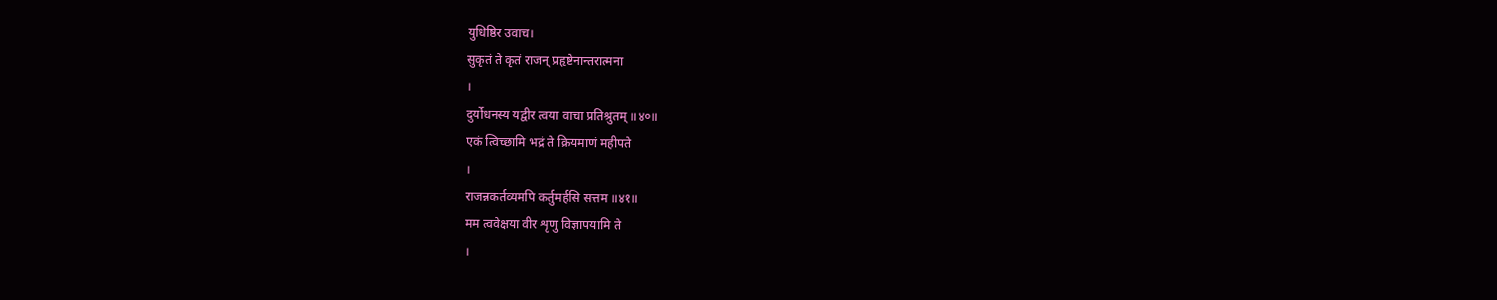युधिष्ठिर उवाच।
सुकृतं ते कृतं राजन् प्रहृष्टेनान्तरात्मना
।
दुर्योधनस्य यद्वीर त्वया वाचा प्रतिश्रुतम् ॥४०॥
एकं त्विच्छामि भद्रं ते क्रियमाणं महीपते
।
राजन्नकर्तव्यमपि कर्तुमर्हसि सत्तम ॥४१॥
मम त्ववेक्षया वीर शृणु विज्ञापयामि ते
।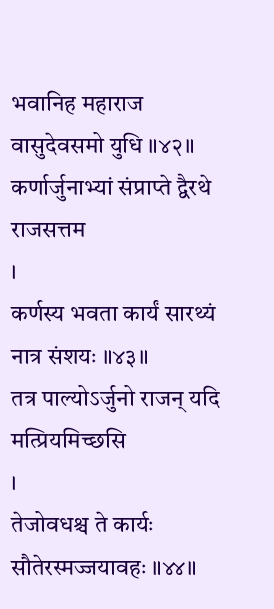भवानिह महाराज वासुदेवसमो युधि ॥४२॥
कर्णार्जुनाभ्यां संप्राप्ते द्वैरथे राजसत्तम
।
कर्णस्य भवता कार्यं सारथ्यं नात्र संशयः ॥४३॥
तत्र पाल्योऽर्जुनो राजन् यदि मत्प्रियमिच्छसि
।
तेजोवधश्च ते कार्यः सौतेरस्मज्जयावहः ॥४४॥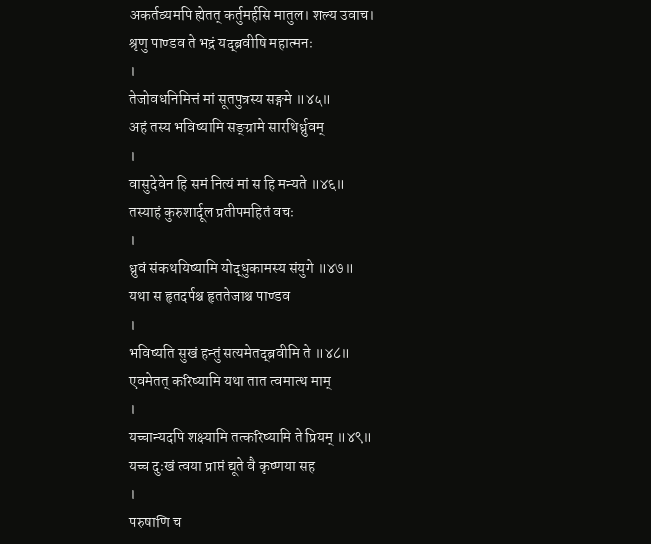अकर्तव्यमपि ह्येतत् कर्तुमर्हसि मातुल। शल्य उवाच।
श्रृणु पाण्डव ते भद्रं यद्ब्रवीषि महात्मनः
।
तेजोवधनिमित्तं मां सूतपुत्रस्य सङ्गमे ॥४५॥
अहं तस्य भविष्यामि सङ्ग्रामे सारथिर्ध्रुवम्
।
वासुदेवेन हि समं नित्यं मां स हि मन्यते ॥४६॥
तस्याहं कुरुशार्दूल प्रतीपमहितं वचः
।
ध्रुवं संकथयिष्यामि योद्धुकामस्य संयुगे ॥४७॥
यथा स हृतदर्पश्च हृततेजाश्च पाण्डव
।
भविष्यति सुखं हन्तुं सत्यमेतद्ब्रवीमि ते ॥४८॥
एवमेतत् करिष्यामि यथा तात त्वमात्थ माम्
।
यच्चान्यदपि शक्ष्यामि तत्करिष्यामि ते प्रियम् ॥४९॥
यच्च दुःखं त्वया प्राप्तं द्यूते वै कृष्णया सह
।
परुषाणि च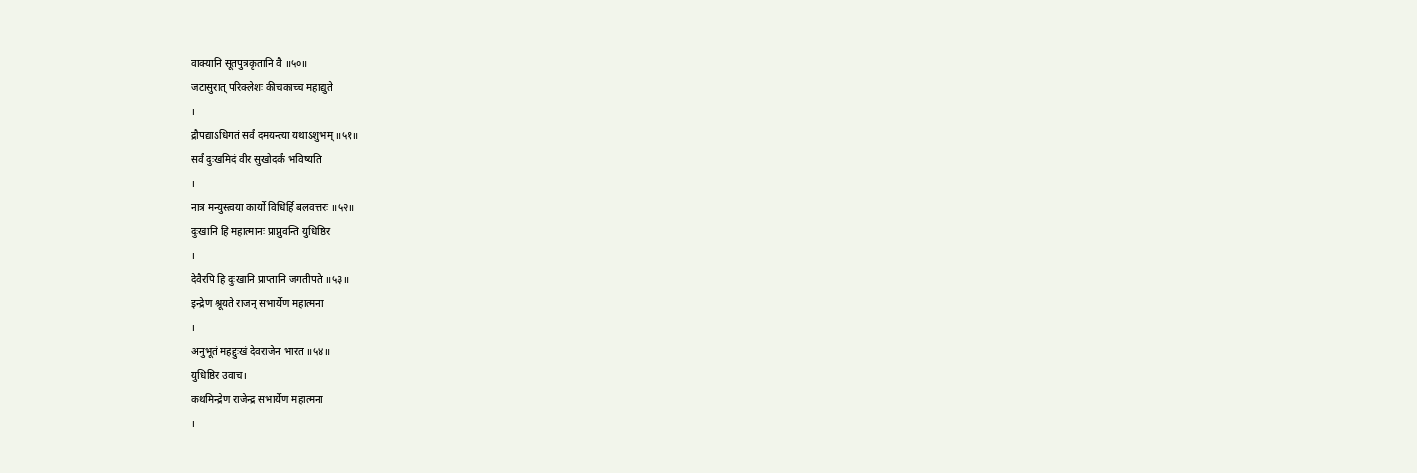वाक्यानि सूतपुत्रकृतानि वै ॥५०॥
जटासुरात् परिक्लेशः कीचकाच्च महाद्युते
।
द्रौपद्याऽधिगतं सर्वं दमयन्त्या यथाऽशुभम् ॥५१॥
सर्वं दुःखमिदं वीर सुखोदर्कं भविष्यति
।
नात्र मन्युस्त्वया कार्यो विधिर्हि बलवत्तरः ॥५२॥
दुःखानि हि महात्मानः प्राप्नुवन्ति युधिष्ठिर
।
देवैरपि हि दुःखानि प्राप्तानि जगतीपते ॥५३॥
इन्द्रेण श्रूयते राजन् सभार्येण महात्मना
।
अनुभूतं महद्दुःखं देवराजेन भारत ॥५४॥
युधिष्ठिर उवाच।
कथमिन्द्रेण राजेन्द्र सभार्येण महात्मना
।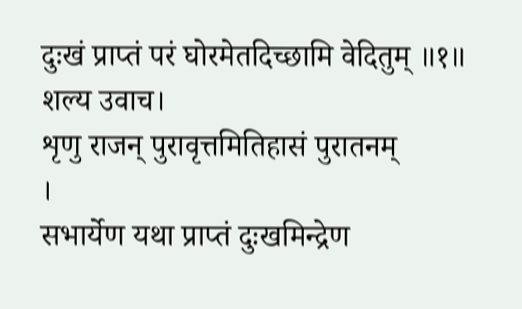दुःखं प्राप्तं परं घोरमेतदिच्छामि वेदितुम् ॥१॥
शल्य उवाच।
शृणु राजन् पुरावृत्तमितिहासं पुरातनम्
।
सभार्येण यथा प्राप्तं दुःखमिन्द्रेण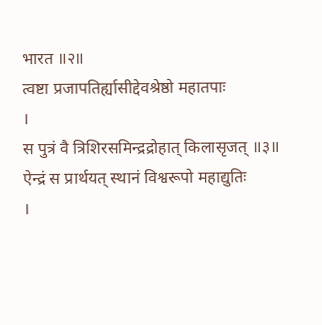भारत ॥२॥
त्वष्टा प्रजापतिर्ह्यासीद्देवश्रेष्ठो महातपाः
।
स पुत्रं वै त्रिशिरसमिन्द्रद्रोहात् किलासृजत् ॥३॥
ऐन्द्रं स प्रार्थयत् स्थानं विश्वरूपो महाद्युतिः
।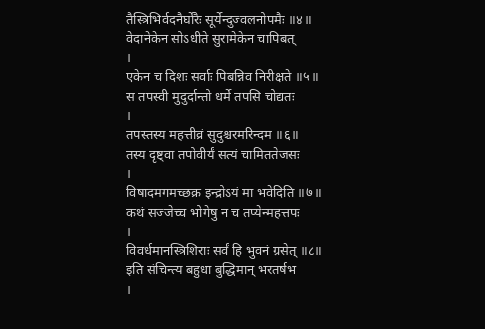तैस्त्रिभिर्वदनैर्घोरैः सूर्येन्दुज्वलनोपमैः ॥४॥
वेदानेकेन सोऽधीते सुरामेकेन चापिबत्
।
एकेन च दिशः सर्वाः पिबन्निव निरीक्षते ॥५॥
स तपस्वी मुदुर्दान्तो धर्मे तपसि चोद्यतः
।
तपस्तस्य महत्तीव्रं सुदुश्चरमरिन्दम ॥६॥
तस्य दृष्ट्वा तपोवीर्यं सत्यं चामिततेजसः
।
विषादमगमच्छक्र इन्द्रोऽयं मा भवेदिति ॥७॥
कथं सज्जेच्च भोगेषु न च तप्येन्महत्तपः
।
विवर्धमानस्त्रिशिराः सर्वं हि भुवनं ग्रसेत् ॥८॥
इति संचिन्त्य बहुधा बुद्धिमान् भरतर्षभ
।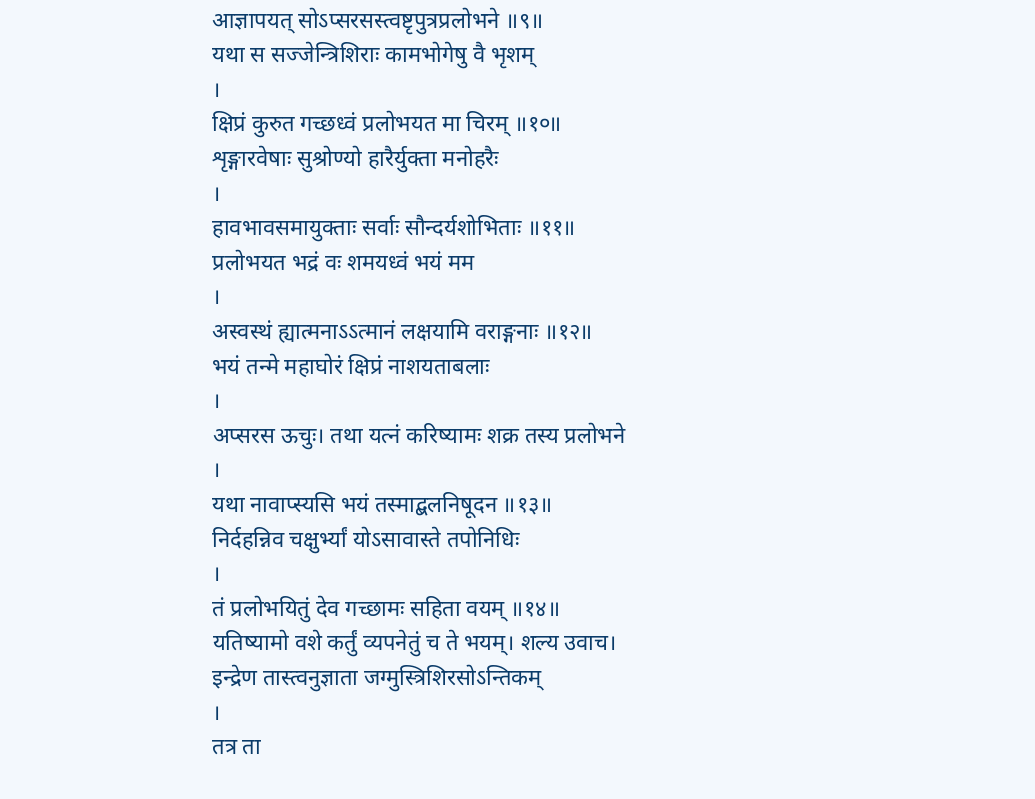आज्ञापयत् सोऽप्सरसस्त्वष्टृपुत्रप्रलोभने ॥९॥
यथा स सज्जेन्त्रिशिराः कामभोगेषु वै भृशम्
।
क्षिप्रं कुरुत गच्छध्वं प्रलोभयत मा चिरम् ॥१०॥
शृङ्गारवेषाः सुश्रोण्यो हारैर्युक्ता मनोहरैः
।
हावभावसमायुक्ताः सर्वाः सौन्दर्यशोभिताः ॥११॥
प्रलोभयत भद्रं वः शमयध्वं भयं मम
।
अस्वस्थं ह्यात्मनाऽऽत्मानं लक्षयामि वराङ्गनाः ॥१२॥
भयं तन्मे महाघोरं क्षिप्रं नाशयताबलाः
।
अप्सरस ऊचुः। तथा यत्नं करिष्यामः शक्र तस्य प्रलोभने
।
यथा नावाप्स्यसि भयं तस्माद्बलनिषूदन ॥१३॥
निर्दहन्निव चक्षुर्भ्यां योऽसावास्ते तपोनिधिः
।
तं प्रलोभयितुं देव गच्छामः सहिता वयम् ॥१४॥
यतिष्यामो वशे कर्तुं व्यपनेतुं च ते भयम्। शल्य उवाच।
इन्द्रेण तास्त्वनुज्ञाता जग्मुस्त्रिशिरसोऽन्तिकम्
।
तत्र ता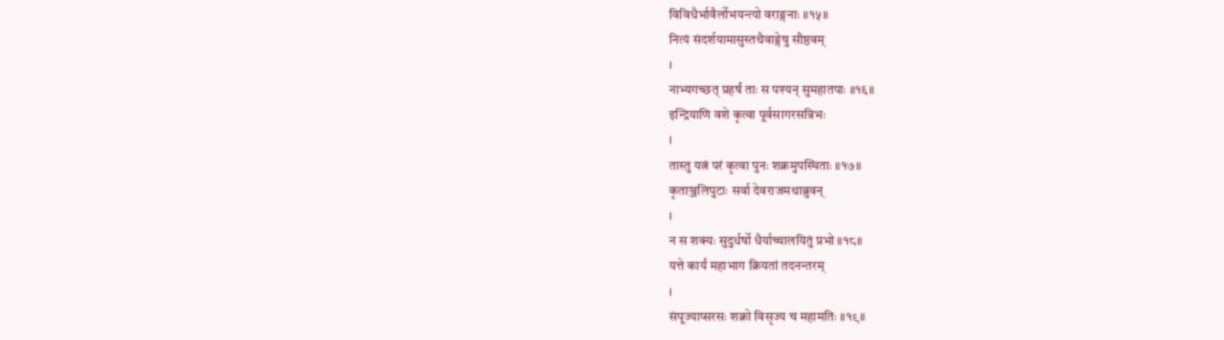विविधैर्भावैर्लोभयन्त्यो वराङ्गनाः ॥१५॥
नित्यं संदर्शयामासुस्तथैवाङ्गेषु सौष्ठवम्
।
नाभ्यगच्छत् प्रहर्षं ताः स पश्यन् सुमहातपाः ॥१६॥
इन्द्रियाणि वशे कृत्वा पूर्वसागरसन्निभः
।
तास्तु यत्नं परं कृत्वा पुनः शक्रमुपस्थिताः ॥१७॥
कृताञ्जलिपुटाः सर्वा देवराजमथाब्रुवन्
।
न स शक्यः सुदुर्धर्षो धैर्याच्चालयितुं प्रभो ॥१८॥
यत्ते कार्यं महाभाग क्रियतां तदनन्तरम्
।
संपूज्याप्सरसः शक्रो विसृज्य च महामतिः ॥१९॥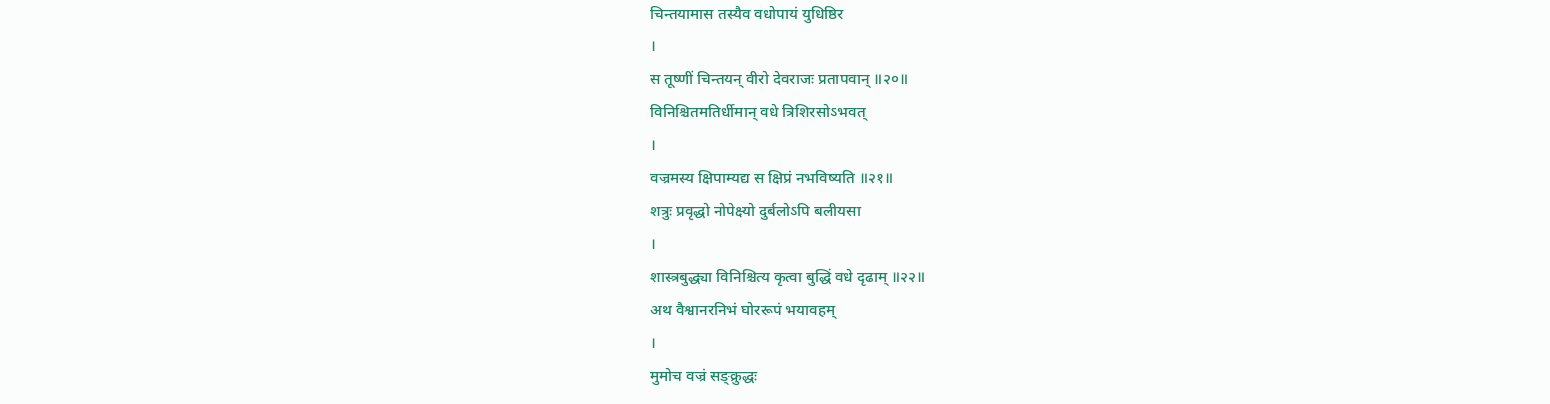चिन्तयामास तस्यैव वधोपायं युधिष्ठिर
।
स तूष्णीं चिन्तयन् वीरो देवराजः प्रतापवान् ॥२०॥
विनिश्चितमतिर्धीमान् वधे त्रिशिरसोऽभवत्
।
वज्रमस्य क्षिपाम्यद्य स क्षिप्रं नभविष्यति ॥२१॥
शत्रुः प्रवृद्धो नोपेक्ष्यो दुर्बलोऽपि बलीयसा
।
शास्त्रबुद्ध्या विनिश्चित्य कृत्वा बुद्धिं वधे दृढाम् ॥२२॥
अथ वैश्वानरनिभं घोररूपं भयावहम्
।
मुमोच वज्रं सङ्क्रुद्धः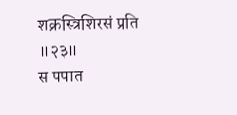शक्रस्त्रिशिरसं प्रति ॥२३॥
स पपात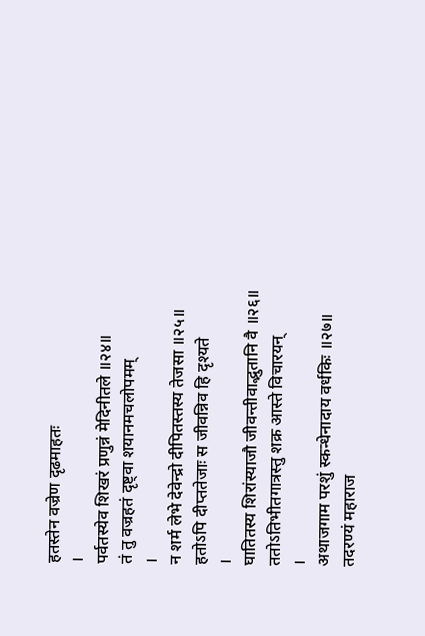हतस्तेन वज्रेण दृढमाहतः
।
पर्वतस्येव शिखरं प्रणुन्नं मेदिनीतले ॥२४॥
तं तु वज्रहतं दृष्ट्वा शयानमचलोपमम्
।
न शर्म लेभे देवेन्द्रो दीपितस्तस्य तेजसा ॥२५॥
हतोऽपि दीप्ततेजाः स जीवन्निव हि दृश्यते
।
घातितस्य शिरांस्याजौ जीवन्तीवाद्भुतानि वै ॥२६॥
ततोऽतिभीतगात्रस्तु शक्र आस्ते विचारयन्
।
अथाजगाम परशुं स्कन्धेनादाय वर्धकिः ॥२७॥
तदरण्यं महाराज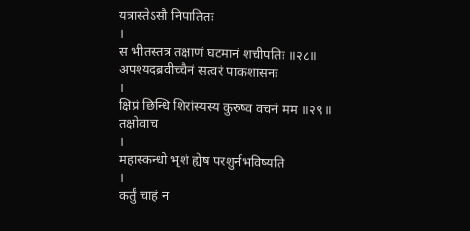यत्रास्तेऽसौ निपातितः
।
स भीतस्तत्र तक्षाणं घटमानं शचीपतिः ॥२८॥
अपश्यदब्रवीच्चैनं सत्वरं पाकशासनः
।
क्षिप्रं छिन्धि शिरांस्यस्य कुरुष्व वचनं मम ॥२९॥
तक्षोवाच
।
महास्कन्धो भृशं ह्येष परशुर्नभविष्यति
।
कर्तुं चाहं न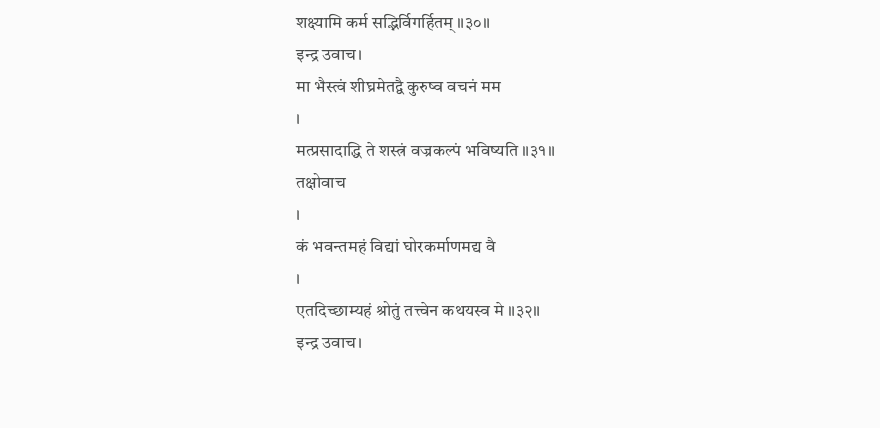शक्ष्यामि कर्म सद्भिर्विगर्हितम् ॥३०॥
इन्द्र उवाच।
मा भैस्त्वं शीघ्रमेतद्वै कुरुष्व वचनं मम
।
मत्प्रसादाद्धि ते शस्त्रं वज्रकल्पं भविष्यति ॥३१॥
तक्षोवाच
।
कं भवन्तमहं विद्यां घोरकर्माणमद्य वै
।
एतदिच्छाम्यहं श्रोतुं तत्त्वेन कथयस्व मे ॥३२॥
इन्द्र उवाच।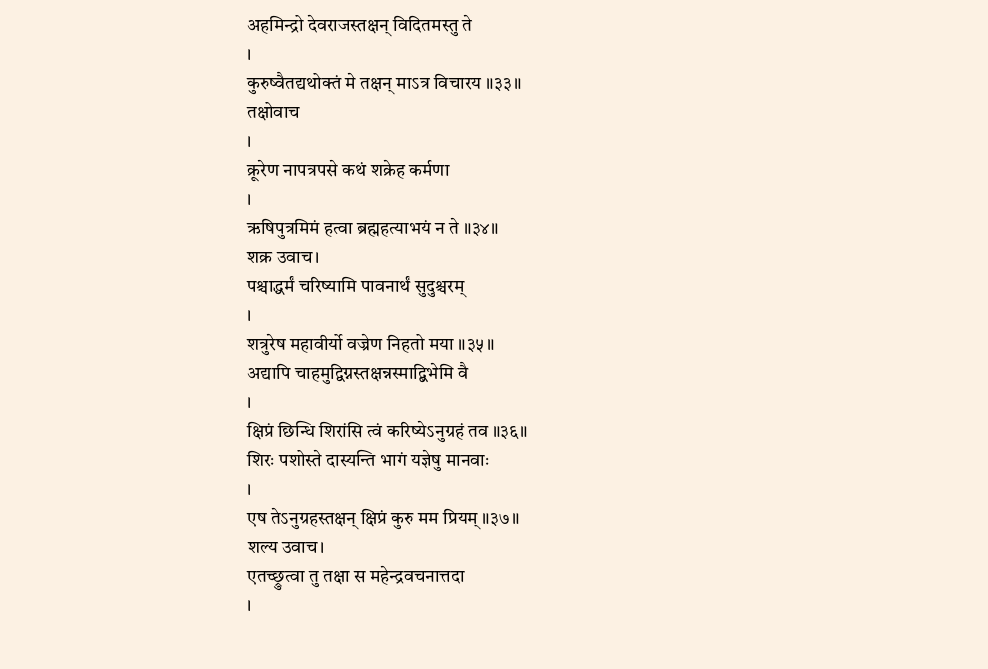अहमिन्द्रो देवराजस्तक्षन् विदितमस्तु ते
।
कुरुष्वैतद्यथोक्तं मे तक्षन् माऽत्र विचारय ॥३३॥
तक्षोवाच
।
क्रूरेण नापत्रपसे कथं शक्रेह कर्मणा
।
ऋषिपुत्रमिमं हत्वा ब्रह्महत्याभयं न ते ॥३४॥
शक्र उवाच।
पश्चाद्धर्मं चरिष्यामि पावनार्थं सुदुश्चरम्
।
शत्रुरेष महावीर्यो वज्रेण निहतो मया ॥३५॥
अद्यापि चाहमुद्विग्नस्तक्षन्नस्माद्बिभेमि वै
।
क्षिप्रं छिन्धि शिरांसि त्वं करिष्येऽनुग्रहं तव ॥३६॥
शिरः पशोस्ते दास्यन्ति भागं यज्ञेषु मानवाः
।
एष तेऽनुग्रहस्तक्षन् क्षिप्रं कुरु मम प्रियम् ॥३७॥
शल्य उवाच।
एतच्छ्रुत्वा तु तक्षा स महेन्द्रवचनात्तदा
।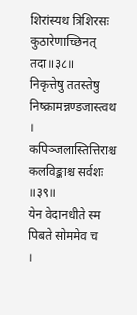शिरांस्यथ त्रिशिरसः कुठारेणाच्छिनत् तदा॥३८॥
निकृत्तेषु ततस्तेषु निष्क्रामन्नण्डजास्त्वथ
।
कपिञ्जलास्तित्तिराश्च कलविङ्काश्च सर्वशः ॥३९॥
येन वेदानधीते स्म पिबते सोममेव च
।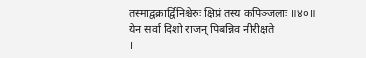तस्माद्वक्रार्द्विनिश्चेरुः क्षिप्रं तस्य कपिञ्जलाः ॥४०॥
येन सर्वा दिशो राजन् पिबन्निव नीरीक्षते
।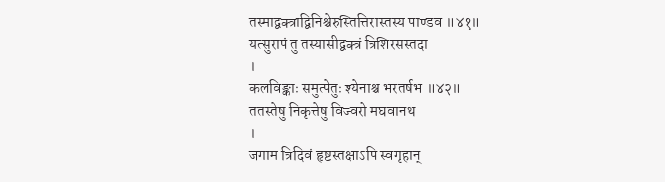तस्माद्वक्त्राद्विनिश्चेरुस्तित्तिरास्तस्य पाण्डव ॥४१॥
यत्सुरापं तु तस्यासीद्वक्त्रं त्रिशिरसस्तदा
।
कलविङ्काः समुत्पेतुः श्येनाश्च भरतर्षभ ॥४२॥
ततस्तेषु निकृत्तेषु विज्वरो मघवानथ
।
जगाम त्रिदिवं हृष्टस्तक्षाऽपि स्वगृहान्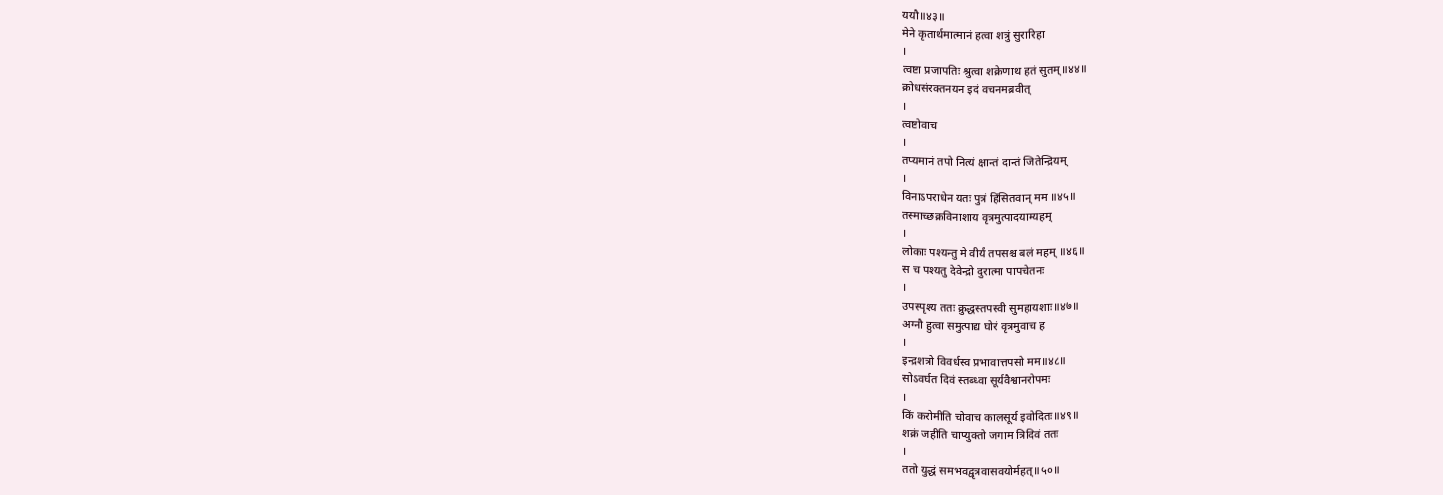ययौ॥४३॥
मेने कृतार्थमात्मानं हत्वा शत्रुं सुरारिहा
।
त्वष्टा प्रजापतिः श्रुत्वा शक्रेणाथ हतं सुतम्॥४४॥
क्रोधसंरक्तनयन इदं वचनमब्रवीत्
।
त्वष्टोवाच
।
तप्यमानं तपो नित्यं क्षान्तं दान्तं जितेन्द्रियम्
।
विनाऽपराधेन यतः पुत्रं हिंसितवान् मम ॥४५॥
तस्माच्छक्रविनाशाय वृत्रमुत्पादयाम्यहम्
।
लोकाः पश्यन्तु मे वीर्यं तपसश्च बलं महम् ॥४६॥
स च पश्यतु देवेन्द्रो दुरात्मा पापचेतनः
।
उपस्पृश्य ततः क्रुद्धस्तपस्वी सुमहायशाः॥४७॥
अग्नौ हुत्वा समुत्पाद्य घोरं वृत्रमुवाच ह
।
इन्द्रशत्रो विवर्धस्व प्रभावात्तपसो मम॥४८॥
सोऽवर्घत दिवं स्तब्ध्वा सूर्यवैश्वानरोपमः
।
किं करोमीति चोवाच कालसूर्य इवोदितः॥४९॥
शक्रं जहीति चाप्युक्तो जगाम त्रिदिवं ततः
।
ततो युद्धं समभवद्वृत्रवासवयोर्महत्॥५०॥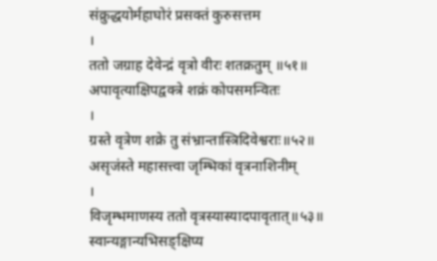संक्रुद्धयोर्महाघोरं प्रसक्तं कुरुसत्तम
।
ततो जग्राह देवेन्द्रं वृत्रो वीरः शतक्रतुम् ॥५१॥
अपावृत्याक्षिपद्वक्त्रे शक्रं कोपसमन्वितः
।
ग्रस्ते वृत्रेण शक्रे तु संभ्रान्तास्त्रिदिवेश्वराः॥५२॥
असृजंस्ते महासत्त्वा जृम्भिकां वृत्रनाशिनीम्
।
विजृम्भमाणस्य ततो वृत्रस्यास्यादपावृतात्॥५३॥
स्वान्यङ्गान्यभिसङ्क्षिप्य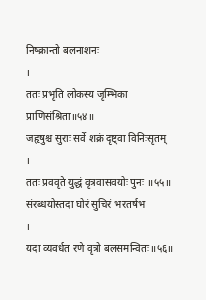निष्क्रान्तो बलनाशनः
।
ततः प्रभृति लोकस्य जृम्भिका प्राणिसंश्रिता॥५४॥
जहृषुश्च सुराः सर्वे शक्रं दृष्ट्वा विनिःसृतम्
।
ततः प्रववृते युद्धं वृत्रवासवयोः पुनः ॥५५॥
संरब्धयोस्तदा घोरं सुचिरं भरतर्षभ
।
यदा व्यवर्धत रणे वृत्रो बलसमन्वितः॥५६॥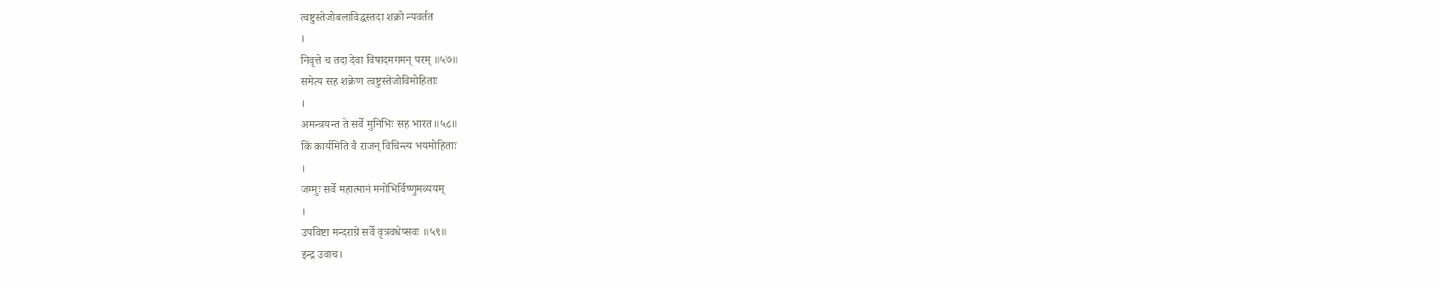त्वष्टुस्तेजोबलाविद्धस्तदा शक्रो न्यवर्तत
।
निवृत्ते च तदा देवा विषादमगमन् परम् ॥५७॥
समेत्य सह शक्रेण त्वष्टुस्तेजोविमोहिताः
।
अमन्त्रयन्त ते सर्वे मुनिभिः सह भारत॥५८॥
किं कार्यमिति वै राजन् विचिन्त्य भयमोहिताः
।
जग्मुः सर्वे महात्मानं मनोभिर्विष्णुमव्ययम्
।
उपविष्टा मन्दराग्रे सर्वे वृत्रवधेप्सवः ॥५९॥
इन्द्र उवाच।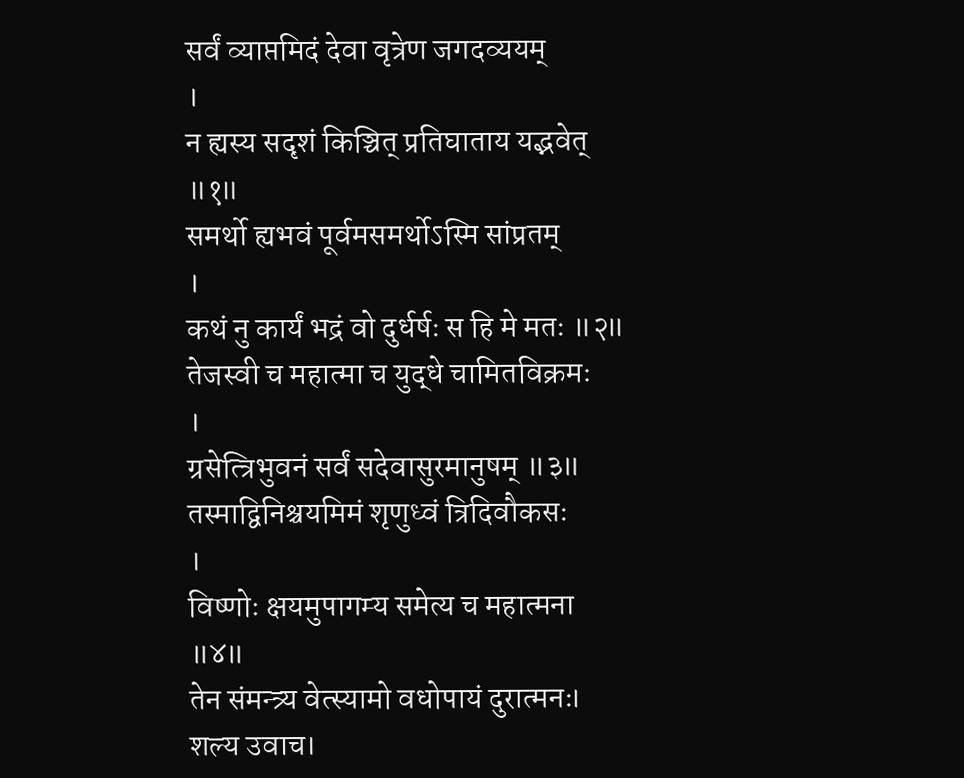सर्वं व्याप्तमिदं देवा वृत्रेण जगदव्ययम्
।
न ह्यस्य सदृशं किञ्चित् प्रतिघाताय यद्भवेत् ॥१॥
समर्थो ह्यभवं पूर्वमसमर्थोऽस्मि सांप्रतम्
।
कथं नु कार्यं भद्रं वो दुर्धर्षः स हि मे मतः ॥२॥
तेजस्वी च महात्मा च युद्धे चामितविक्रमः
।
ग्रसेत्त्रिभुवनं सर्वं सदेवासुरमानुषम् ॥३॥
तस्माद्विनिश्चयमिमं शृणुध्वं त्रिदिवौकसः
।
विष्णोः क्षयमुपागम्य समेत्य च महात्मना ॥४॥
तेन संमन्त्र्य वेत्स्यामो वधोपायं दुरात्मनः। शल्य उवाच।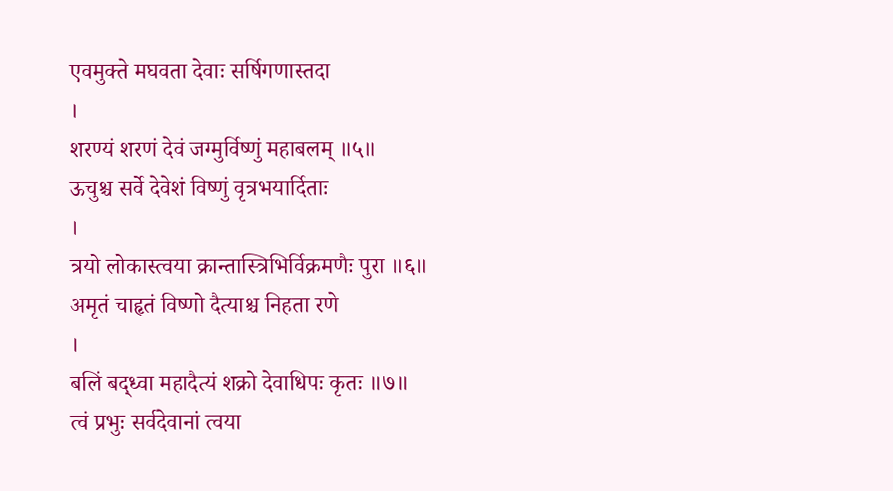एवमुक्ते मघवता देवाः सर्षिगणास्तदा
।
शरण्यं शरणं देवं जग्मुर्विष्णुं महाबलम् ॥५॥
ऊचुश्च सर्वे देवेशं विष्णुं वृत्रभयार्दिताः
।
त्रयो लोकास्त्वया क्रान्तास्त्रिभिर्विक्रमणैः पुरा ॥६॥
अमृतं चाहृतं विष्णो दैत्याश्च निहता रणे
।
बलिं बद्ध्वा महादैत्यं शक्रो देवाधिपः कृतः ॥७॥
त्वं प्रभुः सर्वदेवानां त्वया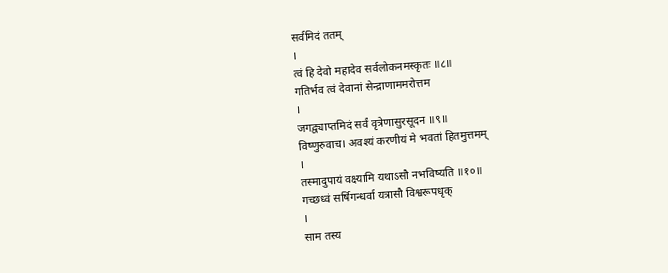सर्वमिदं ततम्
।
त्वं हि देवो महादेव सर्वलोकनमस्कृतः ॥८॥
गतिर्भव त्वं देवानां सेन्द्राणाममरोत्तम
।
जगद्व्याप्तमिदं सर्वं वृत्रेणासुरसूदन ॥९॥
विष्णुरुवाच। अवश्यं करणीयं मे भवतां हितमुत्तमम्
।
तस्मादुपायं वक्ष्यामि यथाऽसौ नभविष्यति ॥१०॥
गच्छध्वं सर्षिगन्धर्वा यत्रासौ विश्वरूपधृक्
।
साम तस्य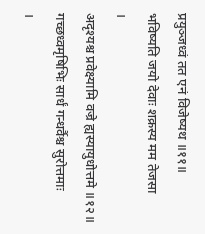प्रयुञ्जध्वं तत एनं विजेष्यथ ॥११॥
भविष्यति जयो देवाः शक्रस्य मम तेजसा
।
अदृश्यश्च प्रवेक्ष्यामि वज्रे ह्यस्यायुधोत्तमे ॥१२॥
गच्छध्वमृषिभिः सार्धं गन्धर्वैश्च सुरोत्तमाः
।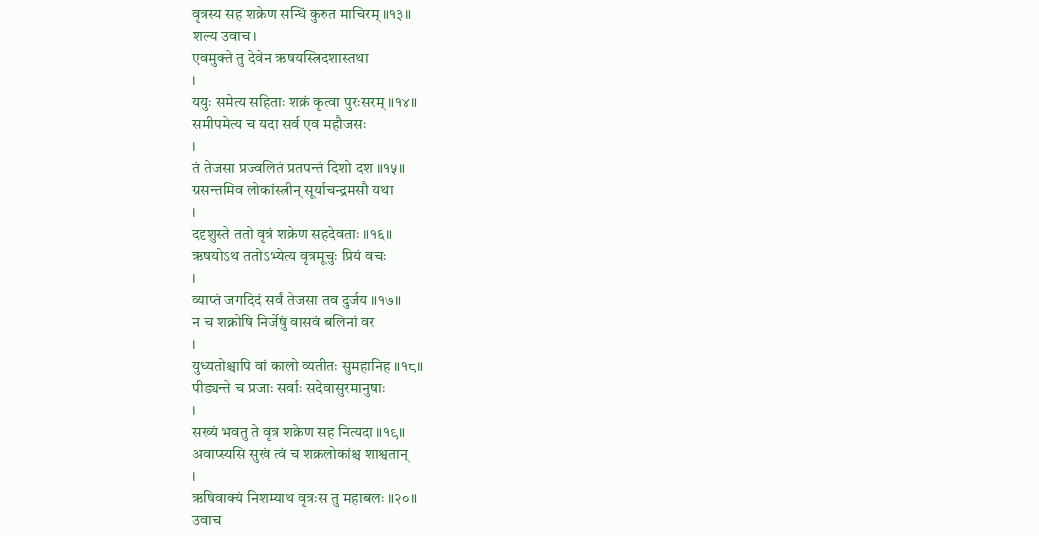वृत्रस्य सह शक्रेण सन्धिं कुरुत माचिरम् ॥१३॥
शल्य उवाच।
एवमुक्ते तु देवेन ऋषयस्त्रिदशास्तथा
।
ययुः समेत्य सहिताः शक्रं कृत्वा पुरःसरम् ॥१४॥
समीपमेत्य च यदा सर्व एव महौजसः
।
तं तेजसा प्रज्वलितं प्रतपन्तं दिशो दश ॥१५॥
ग्रसन्तमिव लोकांस्त्रीन् सूर्याचन्द्रमसौ यथा
।
ददृशुस्ते ततो वृत्रं शक्रेण सहदेवताः ॥१६॥
ऋषयोऽथ ततोऽभ्येत्य वृत्रमूचुः प्रियं वचः
।
व्याप्तं जगदिदं सर्वं तेजसा तव दुर्जय ॥१७॥
न च शक्नोषि निर्जेषुं वासवं बलिनां वर
।
युध्यतोश्चापि वां कालो व्यतीतः सुमहानिह ॥१८॥
पीड्यन्ते च प्रजाः सर्वाः सदेवासुरमानुषाः
।
सख्यं भवतु ते वृत्र शक्रेण सह नित्यदा ॥१९॥
अवाप्स्यसि सुखं त्वं च शक्रलोकांश्च शाश्वतान्
।
ऋषिवाक्यं निशम्याथ वृत्रःस तु महाबलः ॥२०॥
उवाच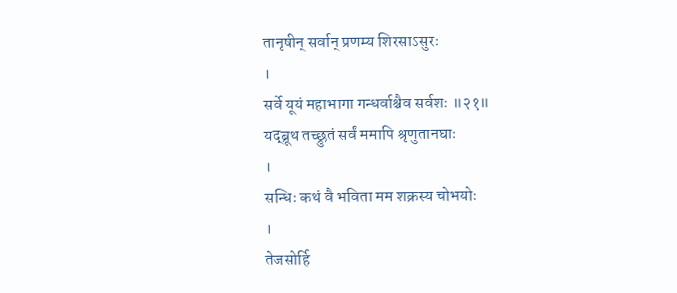तानृषीन् सर्वान् प्रणम्य शिरसाऽसुरः
।
सर्वे यूयं महाभागा गन्धर्वाश्चैव सर्वशः ॥२१॥
यद्ब्रूथ तच्छ्रुतं सर्वं ममापि श्रृणुतानघाः
।
सन्धिः कथं वै भविता मम शक्रस्य चोभयोः
।
तेजसोर्हि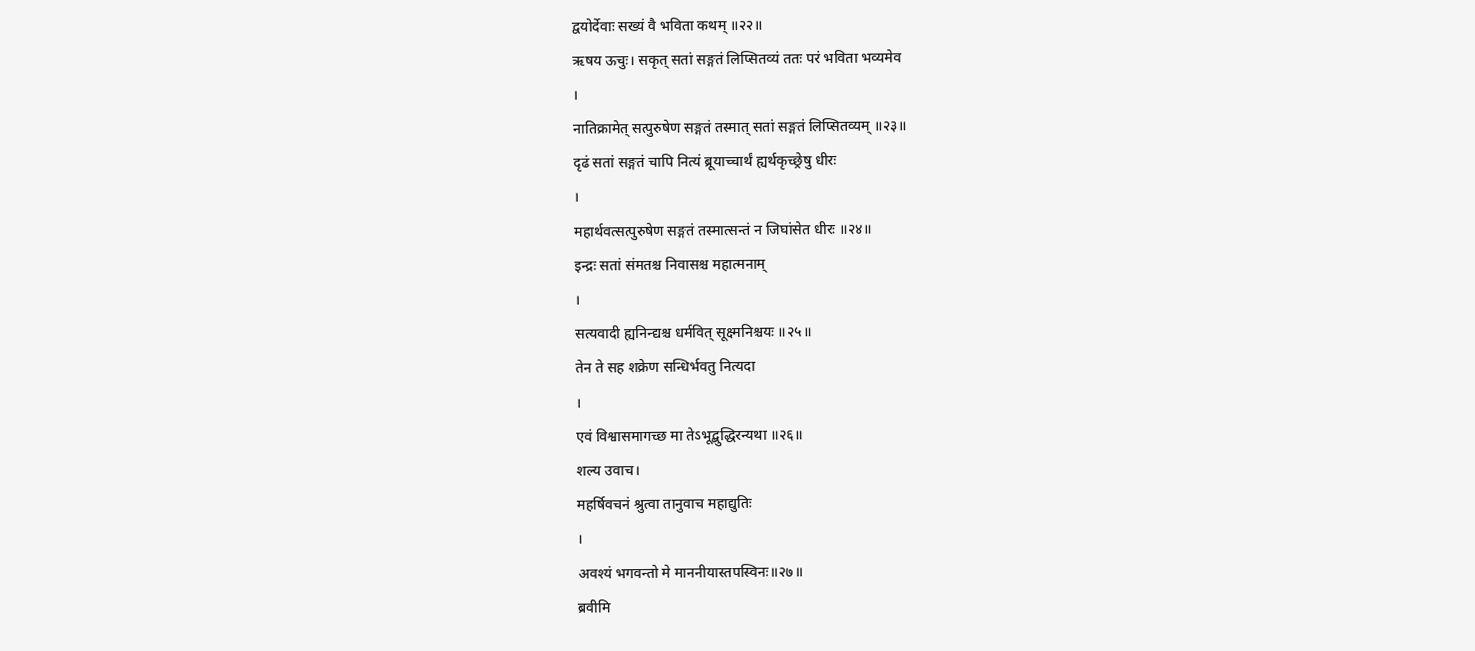द्वयोर्देवाः सख्यं वै भविता कथम् ॥२२॥
ऋषय ऊचुः। सकृत् सतां सङ्गतं लिप्सितव्यं ततः परं भविता भव्यमेव
।
नातिक्रामेत् सत्पुरुषेण सङ्गतं तस्मात् सतां सङ्गतं लिप्सितव्यम् ॥२३॥
दृढं सतां सङ्गतं चापि नित्यं ब्रूयाच्चार्थं ह्यर्थकृच्छ्रेषु धीरः
।
महार्थवत्सत्पुरुषेण सङ्गतं तस्मात्सन्तं न जिघांसेत धीरः ॥२४॥
इन्द्रः सतां संमतश्च निवासश्च महात्मनाम्
।
सत्यवादी ह्यनिन्द्यश्च धर्मवित् सूक्ष्मनिश्चयः ॥२५॥
तेन ते सह शक्रेण सन्धिर्भवतु नित्यदा
।
एवं विश्वासमागच्छ मा तेऽभूद्बुद्धिरन्यथा ॥२६॥
शल्य उवाच।
महर्षिवचनं श्रुत्वा तानुवाच महाद्युतिः
।
अवश्यं भगवन्तो मे माननीयास्तपस्विनः॥२७॥
ब्रवीमि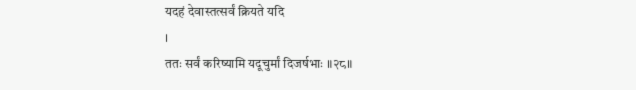यदहं देवास्तत्सर्वं क्रियते यदि
।
ततः सर्वं करिष्यामि यदूचुर्मां दिजर्षभाः ॥२८॥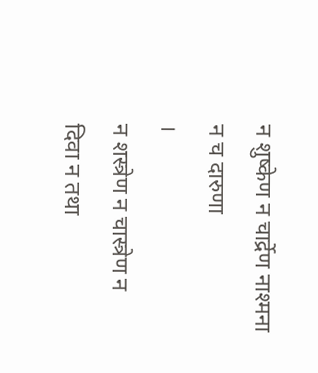न शुष्केण न चार्द्रेण नाश्मना न च दारुणा
।
न शस्त्रेण न चास्त्रेण न दिवा न तथा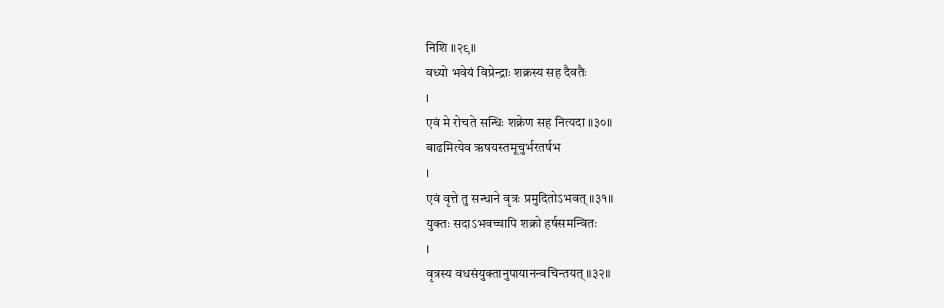निशि ॥२९॥
वध्यो भवेयं विप्रेन्द्राः शक्रस्य सह दैवतैः
।
एवं मे रोचते सन्धिः शक्रेण सह नित्यदा ॥३०॥
बाढमित्येव ऋषयस्तमूचुर्भरतर्षभ
।
एवं वृत्ते तु सन्धाने वृत्रः प्रमुदितोऽभवत् ॥३१॥
युक्तः सदाऽभवच्चापि शक्रो हर्षसमन्वितः
।
वृत्रस्य वधसंयुक्तानुपायानन्वचिन्तयत् ॥३२॥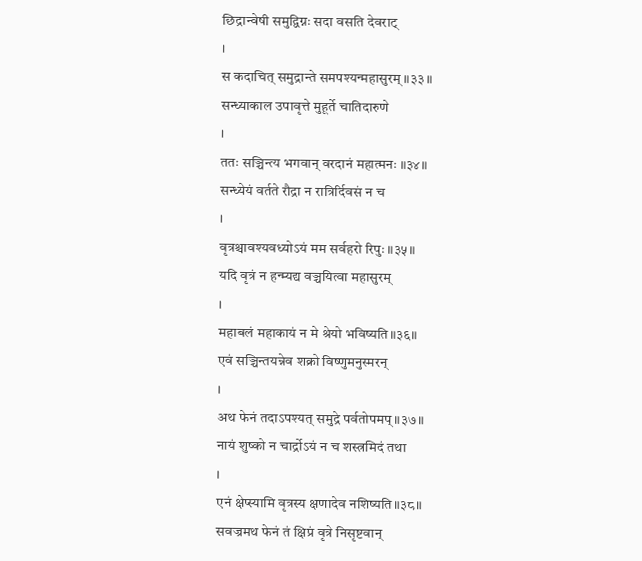छिद्रान्वेषी समुद्विग्नः सदा वसति देवराट्
।
स कदाचित् समुद्रान्ते समपश्यन्महासुरम् ॥३३॥
सन्ध्याकाल उपावृत्ते मुहूर्ते चातिदारुणे
।
ततः सञ्चिन्त्य भगवान् वरदानं महात्मनः ॥३४॥
सन्ध्येयं वर्तते रौद्रा न रात्रिर्दिवसं न च
।
वृत्रश्चावश्यवध्योऽयं मम सर्वहरो रिपुः ॥३५॥
यदि वृत्रं न हन्म्यद्य वञ्चयित्वा महासुरम्
।
महाबलं महाकायं न मे श्रेयो भविष्यति॥३६॥
एवं सञ्चिन्तयन्नेव शक्रो विष्णुमनुस्मरन्
।
अथ फेनं तदाऽपश्यत् समुद्रे पर्वतोपमप् ॥३७॥
नायं शुष्को न चार्द्रोऽयं न च शस्त्रमिदं तथा
।
एनं क्षेप्स्यामि वृत्रस्य क्षणादेव नशिष्यति॥३८॥
सवज्रमथ फेनं तं क्षिप्रं वृत्रे निसृष्टवान्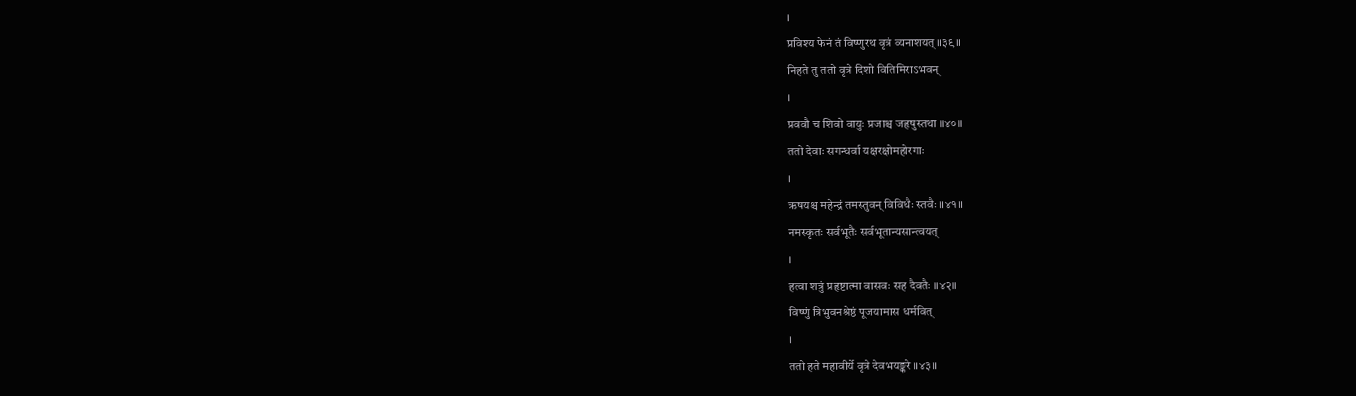।
प्रविश्य फेनं तं विष्णुरथ वृत्रं व्यनाशयत् ॥३९॥
निहते तु ततो वृत्रे दिशो वितिमिराऽभवन्
।
प्रववौ च शिवो वायुः प्रजाश्च जहृषुस्तथा ॥४०॥
ततो देवाः सगन्धर्वा यक्षरक्षोमहोरगाः
।
ऋषयश्च महेन्द्रं तमस्तुवन् विविधैः स्तवैः ॥४१॥
नमस्कृतः सर्वभूतैः सर्वभूतान्यसान्त्वयत्
।
हत्वा शत्रुं प्रहृष्टात्मा वासवः सह दैवतैः ॥४२॥
विष्णुं त्रिभुवनश्रेष्ठं पूजयामास धर्मवित्
।
ततो हते महावीर्ये वृत्रे देवभयङ्करे ॥४३॥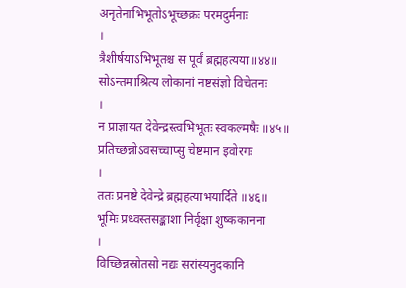अनृतेनाभिभूतोऽभूच्छक्रः परमदुर्मनाः
।
त्रैशीर्षयाऽभिभूतश्च स पूर्वं ब्रह्महत्यया॥४४॥
सोऽन्तमाश्रित्य लोकानां नष्टसंज्ञो विचेतनः
।
न प्राज्ञायत देवेन्द्रस्त्वभिभूतः स्वकल्मषैः ॥४५॥
प्रतिच्छन्नोऽवसच्चाप्सु चेष्टमान इवोरगः
।
ततः प्रनष्टे देवेन्द्रे ब्रह्महत्याभयार्दिते ॥४६॥
भूमिः प्रध्वस्तसङ्काशा निर्वृक्षा शुष्ककानना
।
विच्छिन्नस्रोतसो नद्यः सरांस्यनुदकानि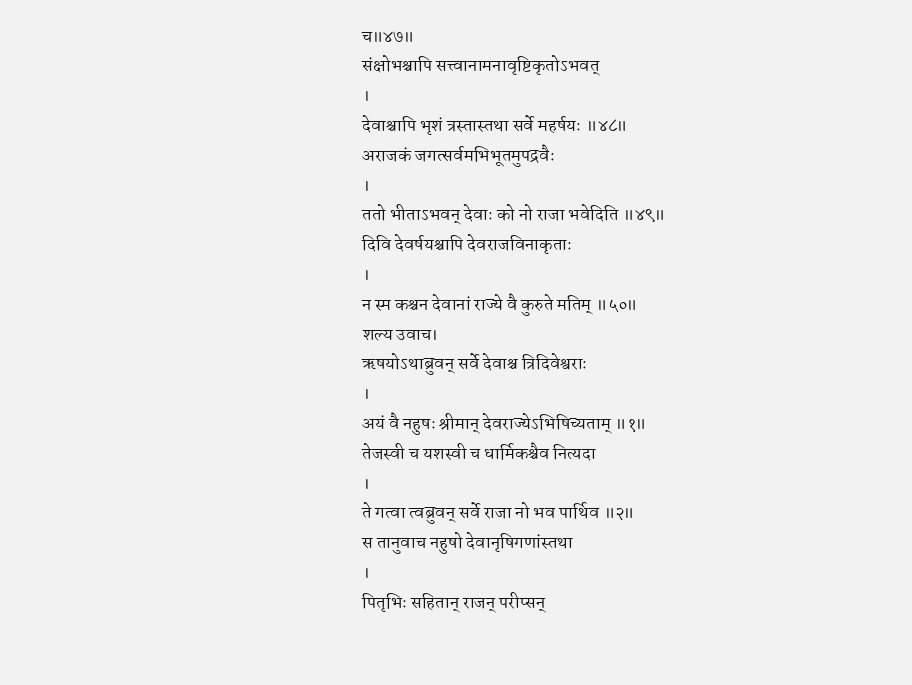च॥४७॥
संक्षोभश्चापि सत्त्वानामनावृष्टिकृतोऽभवत्
।
देवाश्चापि भृशं त्रस्तास्तथा सर्वे महर्षयः ॥४८॥
अराजकं जगत्सर्वमभिभूतमुपद्रवैः
।
ततो भीताऽभवन् देवाः को नो राजा भवेदिति ॥४९॥
दिवि देवर्षयश्चापि देवराजविनाकृताः
।
न स्म कश्चन देवानां राज्ये वै कुरुते मतिम् ॥५०॥
शल्य उवाच।
ऋषयोऽथाब्रुवन् सर्वे देवाश्च त्रिदिवेश्वराः
।
अयं वै नहुषः श्रीमान् देवराज्येऽभिषिच्यताम् ॥१॥
तेजस्वी च यशस्वी च धार्मिकश्चैव नित्यदा
।
ते गत्वा त्वब्रुवन् सर्वे राजा नो भव पार्थिव ॥२॥
स तानुवाच नहुषो देवानृषिगणांस्तथा
।
पितृभिः सहितान् राजन् परीप्सन्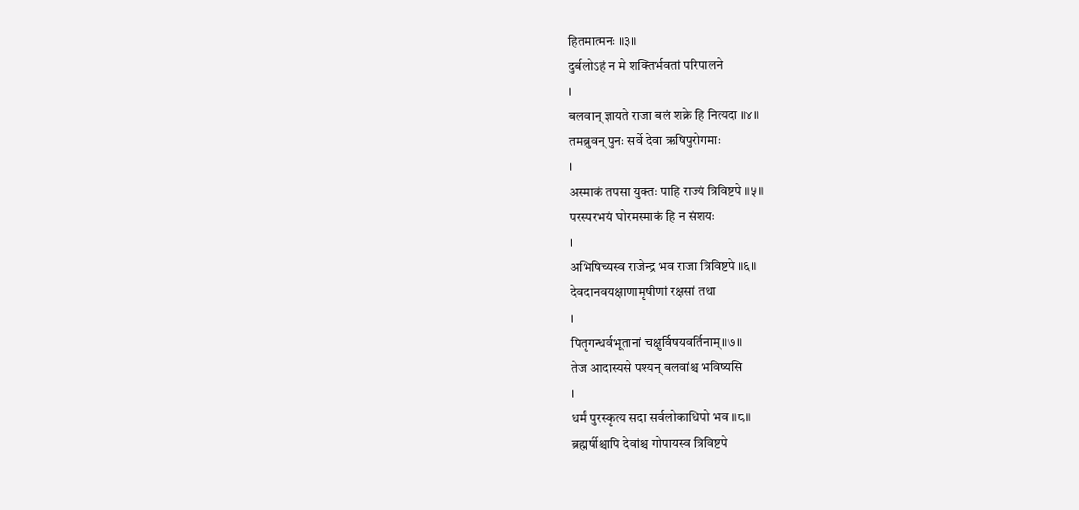हितमात्मनः ॥३॥
दुर्बलोऽहं न मे शक्तिर्भवतां परिपालने
।
बलवान् ज्ञायते राजा बलं शक्रे हि नित्यदा ॥४॥
तमब्रुवन् पुनः सर्वे देवा ऋषिपुरोगमाः
।
अस्माकं तपसा युक्तः पाहि राज्यं त्रिविष्टपे ॥५॥
परस्परभयं घोरमस्माकं हि न संशयः
।
अभिषिच्यस्व राजेन्द्र भव राजा त्रिविष्टपे ॥६॥
देवदानवयक्षाणामृषीणां रक्षसां तथा
।
पितृगन्धर्वभूतानां चक्षुर्विषयवर्तिनाम्॥७॥
तेज आदास्यसे पश्यन् बलवांश्च भविष्यसि
।
धर्मं पुरस्कृत्य सदा सर्वलोकाधिपो भव ॥८॥
ब्रह्मर्षीश्चापि देवांश्च गोपायस्व त्रिविष्टपे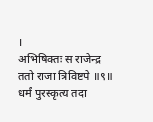।
अभिषिक्तः स राजेन्द्र ततो राजा त्रिविष्टपे ॥९॥
धर्मं पुरस्कृत्य तदा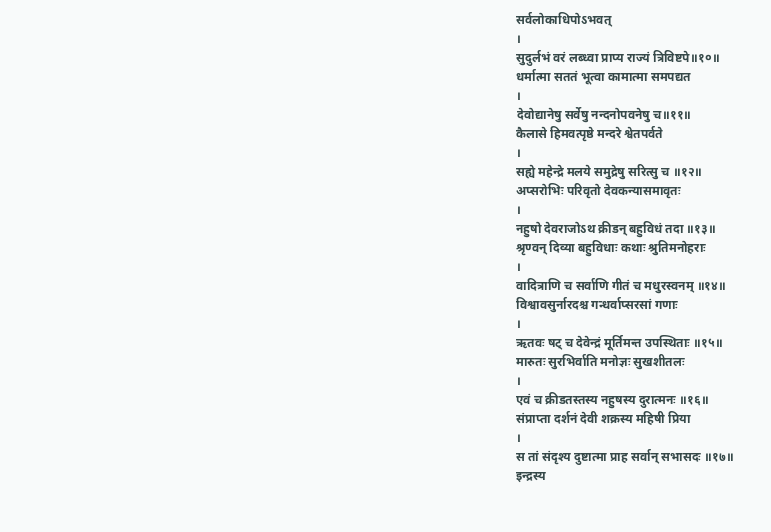सर्वलोकाधिपोऽभवत्
।
सुदुर्लभं वरं लब्ध्वा प्राप्य राज्यं त्रिविष्टपे॥१०॥
धर्मात्मा सततं भूत्वा कामात्मा समपद्यत
।
देवोद्यानेषु सर्वेषु नन्दनोपवनेषु च॥११॥
कैलासे हिमवत्पृष्ठे मन्दरे श्वेतपर्वते
।
सह्ये महेन्द्रे मलये समुद्रेषु सरित्सु च ॥१२॥
अप्सरोभिः परिवृतो देवकन्यासमावृतः
।
नहुषो देवराजोऽथ क्रीडन् बहुविधं तदा ॥१३॥
श्रृण्वन् दिव्या बहुविधाः कथाः श्रुतिमनोहराः
।
वादित्राणि च सर्वाणि गीतं च मधुरस्वनम् ॥१४॥
विश्वावसुर्नारदश्च गन्धर्वाप्सरसां गणाः
।
ऋतवः षट् च देवेन्द्रं मूर्तिमन्त उपस्थिताः ॥१५॥
मारुतः सुरभिर्वाति मनोज्ञः सुखशीतलः
।
एवं च क्रीडतस्तस्य नहुषस्य दुरात्मनः ॥१६॥
संप्राप्ता दर्शनं देवी शक्रस्य महिषी प्रिया
।
स तां संदृश्य दुष्टात्मा प्राह सर्वान् सभासदः ॥१७॥
इन्द्रस्य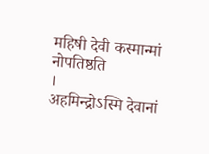महिषी देवी कस्मान्मां नोपतिष्ठति
।
अहमिन्द्रोऽस्मि देवानां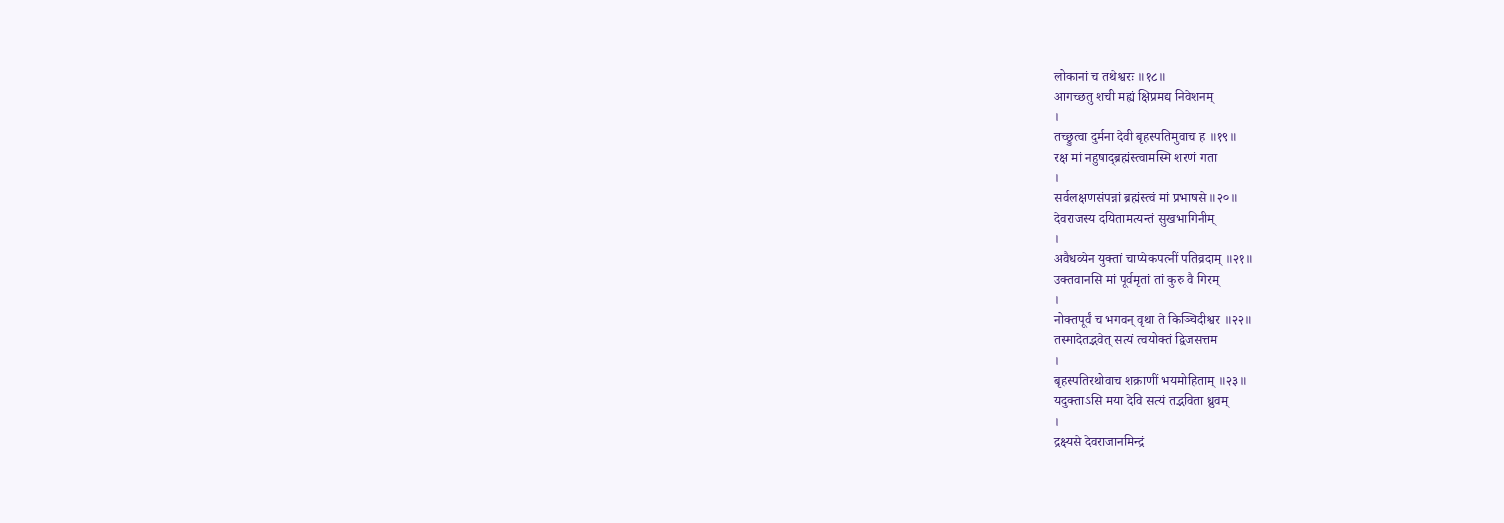लोकानां च तथेश्वरः ॥१८॥
आगच्छतु शची मह्यं क्षिप्रमद्य निवेशनम्
।
तच्छ्रुत्वा दुर्मना देवी बृहस्पतिमुवाच ह ॥१९॥
रक्ष मां नहुषाद्ब्रह्मंस्त्वामस्मि शरणं गता
।
सर्वलक्षणसंपन्नां ब्रह्मंस्त्वं मां प्रभाषसे॥२०॥
देवराजस्य दयितामत्यन्तं सुखभागिनीम्
।
अवैधव्येन युक्तां चाप्येकपत्नीं पतिव्रदाम् ॥२१॥
उक्तवानसि मां पूर्वमृतां तां कुरु वै गिरम्
।
नोक्तपूर्वं च भगवन् वृथा ते किञ्चिदीश्वर ॥२२॥
तस्मादेतद्भवेत् सत्यं त्वयोक्तं द्विजसत्तम
।
बृहस्पतिरथोवाच शक्राणीं भयमोहिताम् ॥२३॥
यदुक्ताऽसि मया देवि सत्यं तद्भविता ध्रुवम्
।
द्रक्ष्यसे देवराजानमिन्द्रं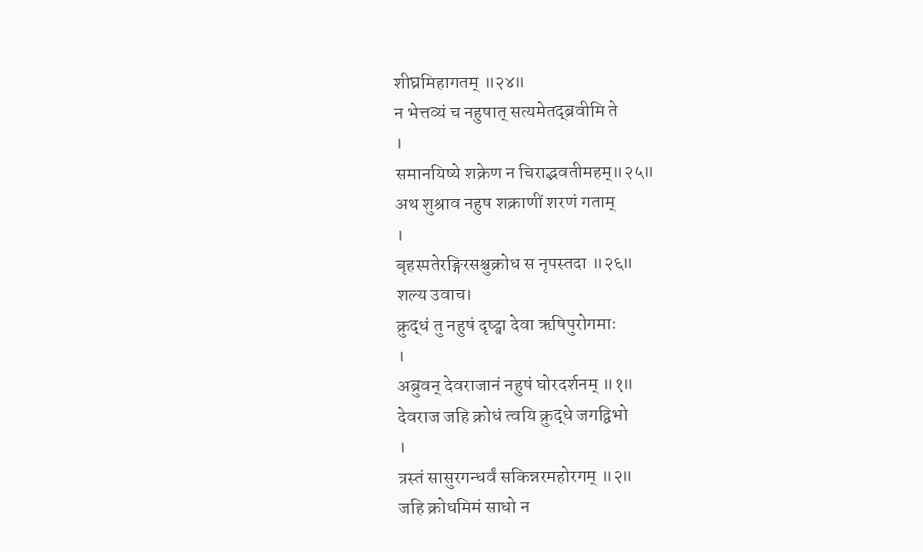शीघ्रमिहागतम् ॥२४॥
न भेत्तव्यं च नहुषात् सत्यमेतद्ब्रवीमि ते
।
समानयिष्ये शक्रेण न चिराद्भवतीमहम्॥२५॥
अथ शुश्राव नहुष शक्राणीं शरणं गताम्
।
बृहस्पतेरङ्गिरसश्चुक्रोध स नृपस्तदा ॥२६॥
शल्य उवाच।
क्रुद्धं तु नहुषं दृष्ट्वा देवा ऋषिपुरोगमाः
।
अब्रुवन् देवराजानं नहुषं घोरदर्शनम् ॥१॥
देवराज जहि क्रोधं त्वयि क्रुद्धे जगद्विभो
।
त्रस्तं सासुरगन्धर्वं सकिन्नरमहोरगम् ॥२॥
जहि क्रोधमिमं साधो न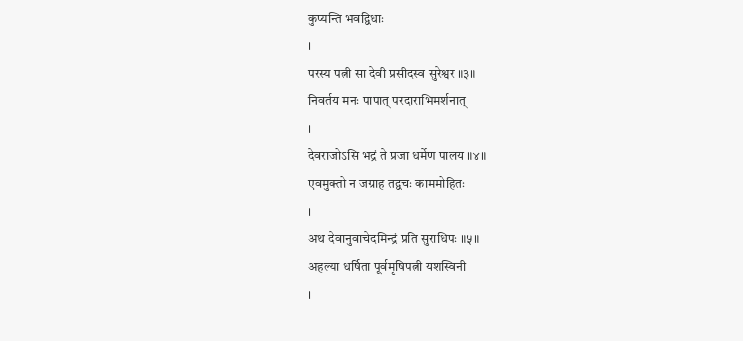कुप्यन्ति भवद्विधाः
।
परस्य पत्नी सा देवी प्रसीदस्व सुरेश्वर ॥३॥
निवर्तय मनः पापात् परदाराभिमर्शनात्
।
देवराजोऽसि भद्रं ते प्रजा धर्मेण पालय ॥४॥
एवमुक्तो न जग्राह तद्वचः काममोहितः
।
अथ देवानुवाचेदमिन्द्रं प्रति सुराधिपः ॥५॥
अहल्या धर्षिता पूर्वमृषिपत्नी यशस्विनी
।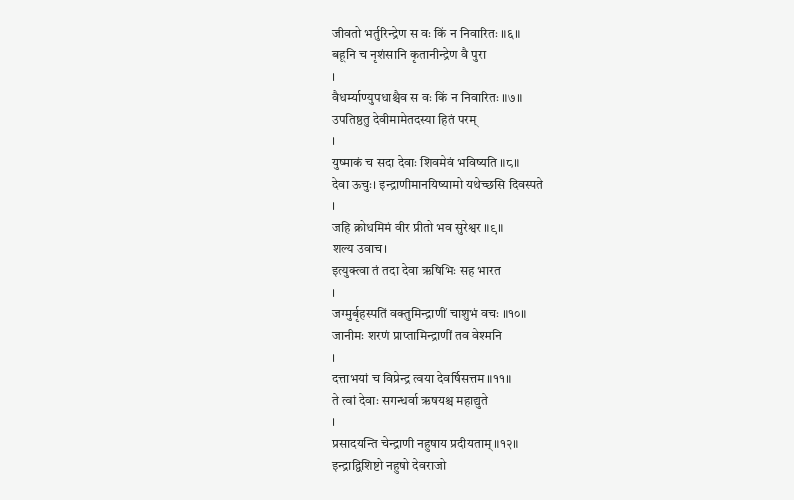जीवतो भर्तुरिन्द्रेण स वः किं न निवारितः ॥६॥
बहूनि च नृशंसानि कृतानीन्द्रेण वै पुरा
।
वैधर्म्याण्युपधाश्चैव स वः किं न निवारितः ॥७॥
उपतिष्ठतु देवीमामेतदस्या हितं परम्
।
युष्माकं च सदा देवाः शिवमेवं भविष्यति ॥८॥
देवा ऊचुः। इन्द्राणीमानयिष्यामो यथेच्छसि दिवस्पते
।
जहि क्रोधमिमं वीर प्रीतो भव सुरेश्वर ॥९॥
शल्य उवाच।
इत्युक्त्वा तं तदा देवा ऋषिभिः सह भारत
।
जग्मुर्बृहस्पतिं वक्तुमिन्द्राणीं चाशुभं वचः ॥१०॥
जानीमः शरणं प्राप्तामिन्द्राणीं तव वेश्मनि
।
दत्ताभयां च विप्रेन्द्र त्वया देवर्षिसत्तम ॥११॥
ते त्वां देवाः सगन्धर्वा ऋषयश्च महाद्युते
।
प्रसादयन्ति चेन्द्राणी नहुषाय प्रदीयताम् ॥१२॥
इन्द्राद्विशिष्टो नहुषो देवराजो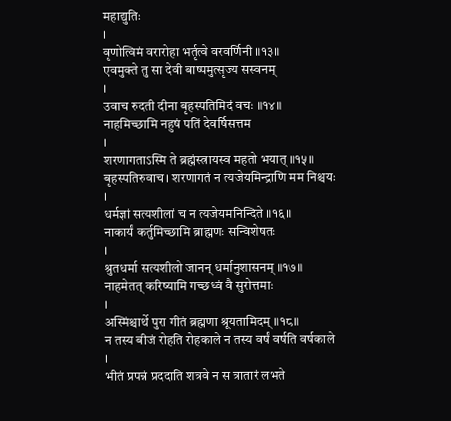महाद्युतिः
।
वृणोत्विमं वरारोहा भर्तृत्वे वरवर्णिनी ॥१३॥
एवमुक्ते तु सा देवी बाष्पमुत्सृज्य सस्वनम्
।
उवाच रुदती दीना बृहस्पतिमिदं वचः ॥१४॥
नाहमिच्छामि नहुषं पतिं देवर्षिसत्तम
।
शरणागताऽस्मि ते ब्रह्मंस्त्रायस्व महतो भयात् ॥१५॥
बृहस्पतिरुवाच। शरणागतं न त्यजेयमिन्द्राणि मम निश्चयः
।
धर्मज्ञां सत्यशीलां च न त्यजेयमनिन्दिते ॥१६॥
नाकार्यं कर्तुमिच्छामि ब्राह्मणः सन्विशेषतः
।
श्रुतधर्मा सत्यशीलो जानन् धर्मानुशासनम् ॥१७॥
नाहमेतत् करिष्यामि गच्छध्वं वै सुरोत्तमाः
।
अस्मिंश्चार्थे पुरा गीतं ब्रह्मणा श्रूयतामिदम् ॥१८॥
न तस्य बीजं रोहति रोहकाले न तस्य वर्षं वर्षति वर्षकाले
।
भीतं प्रपन्नं प्रददाति शत्रवे न स त्रातारं लभते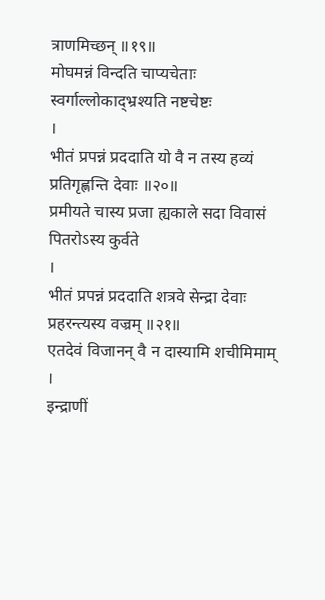त्राणमिच्छन् ॥१९॥
मोघमन्नं विन्दति चाप्यचेताः स्वर्गाल्लोकाद्भ्रश्यति नष्टचेष्टः
।
भीतं प्रपन्नं प्रददाति यो वै न तस्य हव्यं प्रतिगृह्णन्ति देवाः ॥२०॥
प्रमीयते चास्य प्रजा ह्यकाले सदा विवासं पितरोऽस्य कुर्वते
।
भीतं प्रपन्नं प्रददाति शत्रवे सेन्द्रा देवाः प्रहरन्त्यस्य वज्रम् ॥२१॥
एतदेवं विजानन् वै न दास्यामि शचीमिमाम्
।
इन्द्राणीं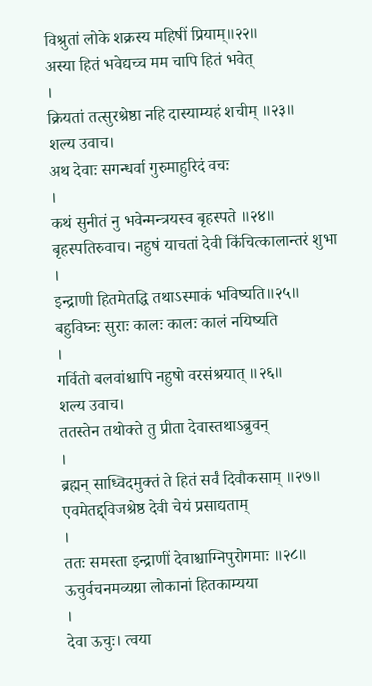विश्रुतां लोके शक्रस्य महिषीं प्रियाम्॥२२॥
अस्या हितं भवेद्यच्च मम चापि हितं भवेत्
।
क्रियतां तत्सुरश्रेष्ठा नहि दास्याम्यहं शचीम् ॥२३॥
शल्य उवाच।
अथ देवाः सगन्धर्वा गुरुमाहुरिदं वचः
।
कथं सुनीतं नु भवेन्मन्त्रयस्व बृहस्पते ॥२४॥
बृहस्पतिरुवाच। नहुषं याचतां देवी किंचित्कालान्तरं शुभा
।
इन्द्राणी हितमेतद्धि तथाऽस्माकं भविष्यति॥२५॥
बहुविघ्नः सुराः कालः कालः कालं नयिष्यति
।
गर्वितो बलवांश्चापि नहुषो वरसंश्रयात् ॥२६॥
शल्य उवाच।
ततस्तेन तथोक्ते तु प्रीता देवास्तथाऽब्रुवन्
।
ब्रह्मन् साध्विदमुक्तं ते हितं सर्वं दिवौकसाम् ॥२७॥
एवमेतद्द्विजश्रेष्ठ देवी चेयं प्रसाद्यताम्
।
ततः समस्ता इन्द्राणीं देवाश्चाग्निपुरोगमाः ॥२८॥
ऊचुर्वचनमव्यग्रा लोकानां हितकाम्यया
।
देवा ऊचुः। त्वया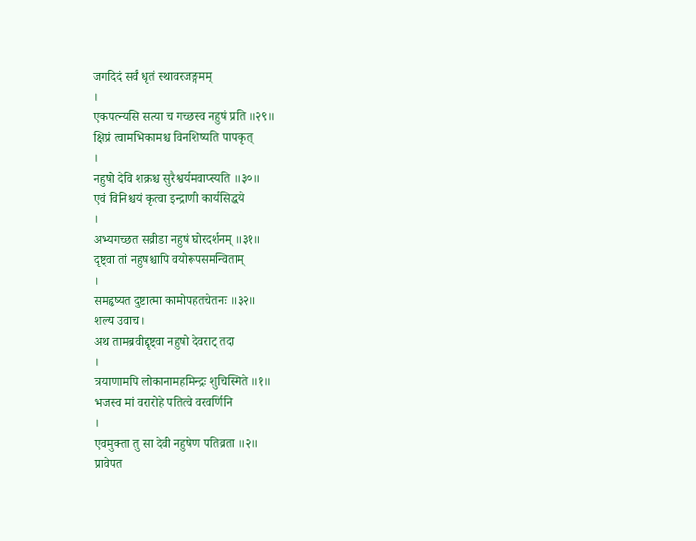जगदिदं सर्वं धृतं स्थावरजङ्गमम्
।
एकपत्न्यसि सत्या च गच्छस्व नहुषं प्रति ॥२९॥
क्षिप्रं त्वामभिकामश्च विनशिष्यति पापकृत्
।
नहुषो देवि शक्रश्च सुरैश्वर्यमवाप्स्यति ॥३०॥
एवं विनिश्चयं कृत्वा इन्द्राणी कार्यसिद्धये
।
अभ्यगच्छत सव्रीडा नहुषं घोरदर्शनम् ॥३१॥
दृष्ट्वा तां नहुषश्चापि वयोरूपसमन्विताम्
।
समहृष्यत दुष्टात्मा कामोपहतचेतनः ॥३२॥
शल्य उवाच।
अथ तामब्रवीद्दृष्ट्वा नहुषो देवराट् तदा
।
त्रयाणामपि लोकानामहमिन्द्रः शुचिस्मिते ॥१॥
भजस्व मां वरारोहे पतित्वे वरवर्णिनि
।
एवमुक्ता तु सा देवी नहुषेण पतिव्रता ॥२॥
प्रावेपत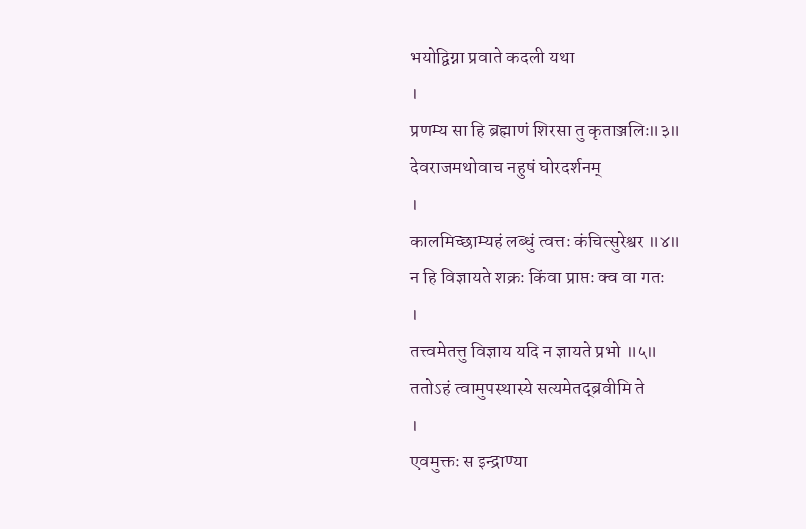भयोद्विग्ना प्रवाते कदली यथा
।
प्रणम्य सा हि ब्रह्माणं शिरसा तु कृताञ्जलिः॥३॥
देवराजमथोवाच नहुषं घोरदर्शनम्
।
कालमिच्छाम्यहं लब्धुं त्वत्तः कंचित्सुरेश्वर ॥४॥
न हि विज्ञायते शक्रः किंवा प्राप्तः क्व वा गतः
।
तत्त्वमेतत्तु विज्ञाय यदि न ज्ञायते प्रभो ॥५॥
ततोऽहं त्वामुपस्थास्ये सत्यमेतद्ब्रवीमि ते
।
एवमुक्तः स इन्द्राण्या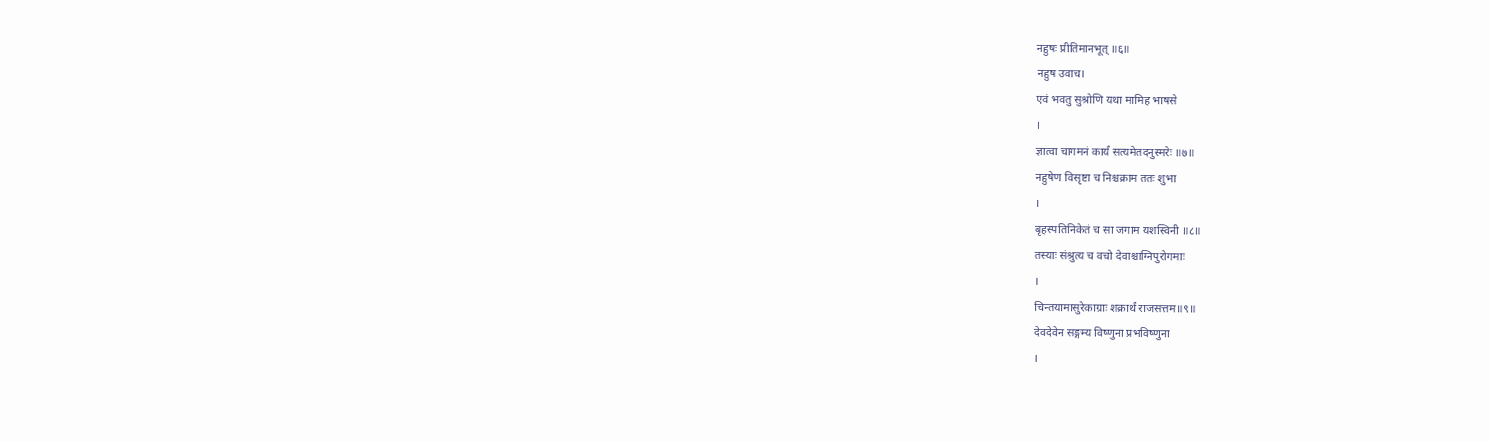नहुषः प्रीतिमानभूत् ॥६॥
नहुष उवाच।
एवं भवतु सुश्रोणि यथा मामिह भाषसे
।
ज्ञात्वा चागमनं कार्यं सत्यमेतदनुस्मरेः ॥७॥
नहुषेण विसृष्टा च निश्चक्राम ततः शुभा
।
बृहस्पतिनिकेतं च सा जगाम यशस्विनी ॥८॥
तस्याः संश्रुत्य च वचो देवाश्चाग्निपुरोगमाः
।
चिन्तयामासुरेकाग्राः शक्रार्थं राजसत्तम॥९॥
देवदेवेन सङ्गम्य विष्णुना प्रभविष्णुना
।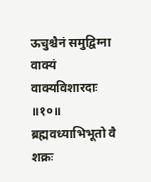ऊचुश्चैनं समुद्विग्ना वाक्यं वाक्यविशारदाः ॥१०॥
ब्रह्मवध्याभिभूतो वै शक्रः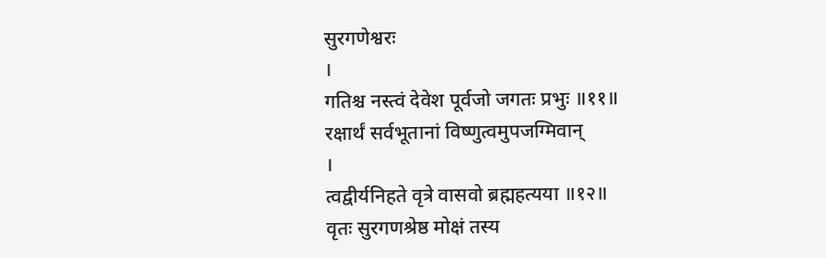सुरगणेश्वरः
।
गतिश्च नस्त्वं देवेश पूर्वजो जगतः प्रभुः ॥११॥
रक्षार्थं सर्वभूतानां विष्णुत्वमुपजग्मिवान्
।
त्वद्वीर्यनिहते वृत्रे वासवो ब्रह्महत्यया ॥१२॥
वृतः सुरगणश्रेष्ठ मोक्षं तस्य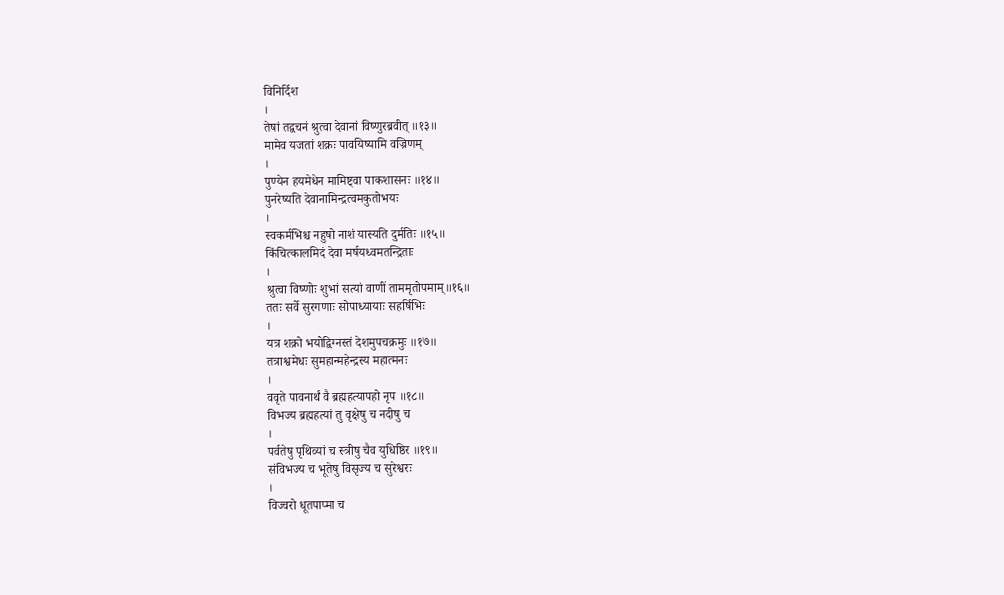विनिर्दिश
।
तेषां तद्वचनं श्रुत्वा देवानां विष्णुरब्रवीत् ॥१३॥
मामेव यजतां शक्रः पावयिष्यामि वज्रिणम्
।
पुण्येन हयमेधेन मामिष्ट्वा पाकशासनः ॥१४॥
पुनरेष्यति देवानामिन्द्रत्वमकुतोभयः
।
स्वकर्मभिश्च नहुषो नाशं यास्यति दुर्मतिः ॥१५॥
किंचित्कालमिदं देवा मर्षयध्वमतन्द्रिताः
।
श्रुत्वा विष्णोः शुभां सत्यां वाणीं ताममृतोपमाम्॥१६॥
ततः सर्वे सुरगणाः सोपाध्यायाः सहर्षिभिः
।
यत्र शक्रो भयोद्विग्नस्तं देशमुपचक्रमुः ॥१७॥
तत्राश्वमेधः सुमहान्महेन्द्रस्य महात्मनः
।
ववृते पावनार्थं वै ब्रह्महत्यापहो नृप ॥१८॥
विभज्य ब्रह्महत्यां तु वृक्षेषु च नदीषु च
।
पर्वतेषु पृथिव्यां च स्त्रीषु चैव युधिष्ठिर ॥१९॥
संविभज्य च भूतेषु विसृज्य च सुरेश्वरः
।
विज्वरो धूतपाप्मा च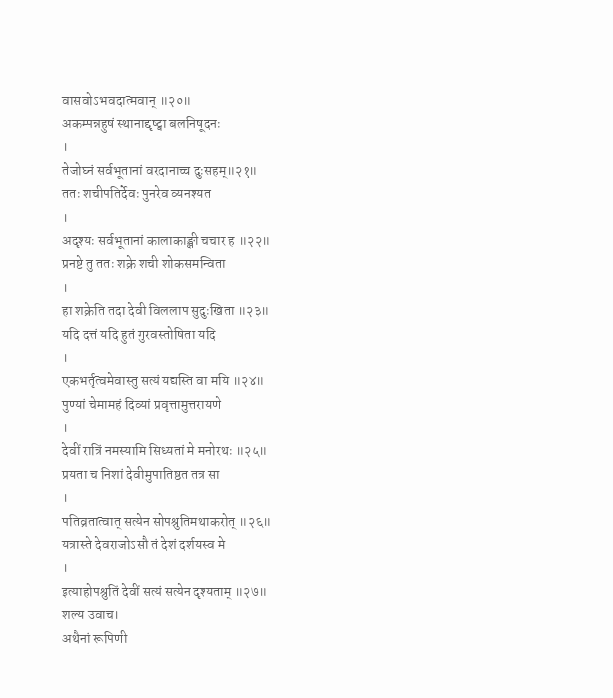वासवोऽभवदात्मवान् ॥२०॥
अकम्पन्नहुषं स्थानाद्दृष्ट्वा बलनिषूदनः
।
तेजोघ्नं सर्वभूतानां वरदानाच्च दुःसहम्॥२१॥
ततः शचीपतिर्देवः पुनरेव व्यनश्यत
।
अदृश्यः सर्वभूतानां कालाकाङ्क्षी चचार ह ॥२२॥
प्रनष्टे तु ततः शक्रे शची शोकसमन्विता
।
हा शक्रेति तदा देवी विललाप सुदुःखिता ॥२३॥
यदि दत्तं यदि हुतं गुरवस्तोषिता यदि
।
एकभर्तृत्वमेवास्तु सत्यं यद्यस्ति वा मयि ॥२४॥
पुण्यां चेमामहं दिव्यां प्रवृत्तामुत्तरायणे
।
देवीं रात्रिं नमस्यामि सिध्यतां मे मनोरथः ॥२५॥
प्रयता च निशां देवीमुपातिष्ठत तत्र सा
।
पतिव्रतात्वात् सत्येन सोपश्रुतिमथाकरोत् ॥२६॥
यत्रास्ते देवराजोऽसौ तं देशं दर्शयस्व मे
।
इत्याहोपश्रुतिं देवीं सत्यं सत्येन दृश्यताम् ॥२७॥
शल्य उवाच।
अथैनां रूपिणी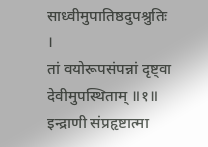साध्वीमुपातिष्ठदुपश्रुतिः
।
तां वयोरूपसंपन्नां दृष्ट्वा देवीमुपस्थिताम् ॥१॥
इन्द्राणी संप्रहृष्टात्मा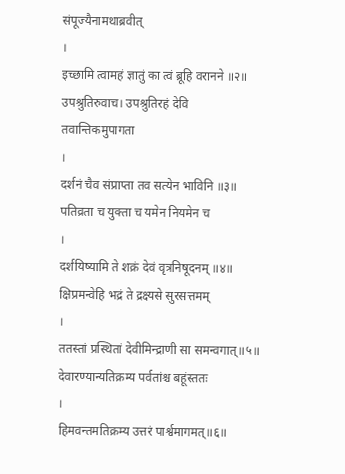संपूज्यैनामथाब्रवीत्
।
इच्छामि त्वामहं ज्ञातुं का त्वं ब्रूहि वरानने ॥२॥
उपश्रुतिरुवाच। उपश्रुतिरहं देवि तवान्तिकमुपागता
।
दर्शनं चैव संप्राप्ता तव सत्येन भाविनि ॥३॥
पतिव्रता च युक्ता च यमेन नियमेन च
।
दर्शयिष्यामि ते शक्रं देवं वृत्रनिषूदनम् ॥४॥
क्षिप्रमन्वेहि भद्रं ते द्रक्ष्यसे सुरसत्तमम्
।
ततस्तां प्रस्थितां देवीमिन्द्राणी सा समन्वगात्॥५॥
देवारण्यान्यतिक्रम्य पर्वतांश्च बहूंस्ततः
।
हिमवन्तमतिक्रम्य उत्तरं पार्श्वमागमत्॥६॥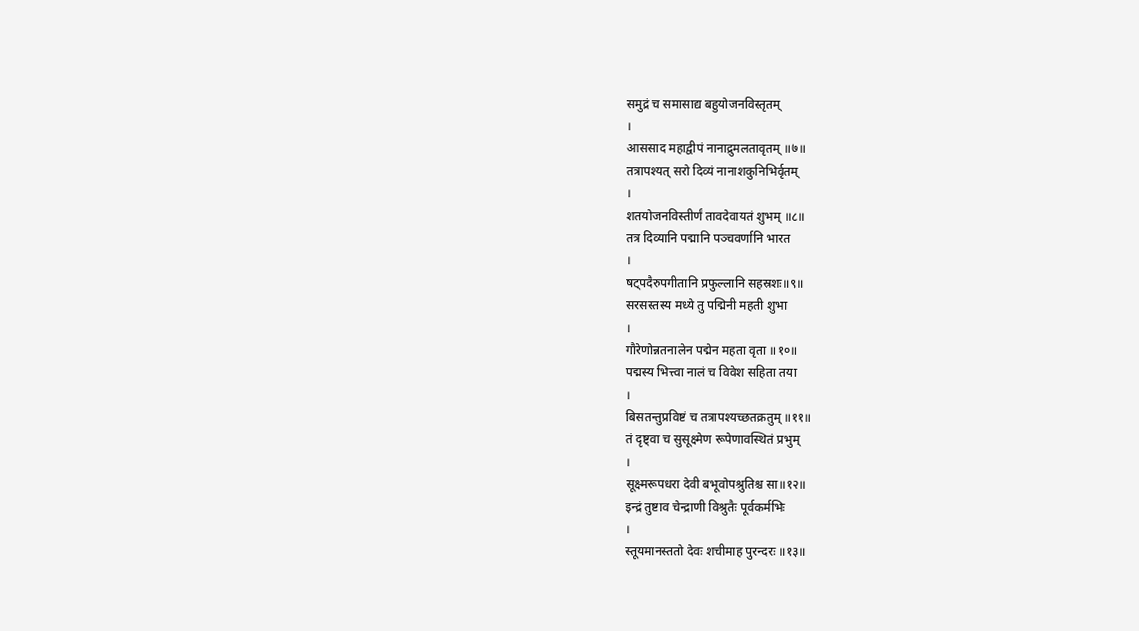समुद्रं च समासाद्य बहुयोजनविस्तृतम्
।
आससाद महाद्वीपं नानाद्रुमलतावृतम् ॥७॥
तत्रापश्यत् सरो दिव्यं नानाशकुनिभिर्वृतम्
।
शतयोजनविस्तीर्णं तावदेवायतं शुभम् ॥८॥
तत्र दिव्यानि पद्मानि पञ्चवर्णानि भारत
।
षट्पदैरुपगीतानि प्रफुल्लानि सहस्रशः॥९॥
सरसस्तस्य मध्ये तु पद्मिनी महती शुभा
।
गौरेणोन्नतनालेन पद्मेन महता वृता ॥१०॥
पद्मस्य भित्त्वा नालं च विवेश सहिता तया
।
बिसतन्तुप्रविष्टं च तत्रापश्यच्छतक्रतुम् ॥११॥
तं दृष्ट्वा च सुसूक्ष्मेण रूपेणावस्थितं प्रभुम्
।
सूक्ष्मरूपधरा देवी बभूवोपश्रुतिश्च सा॥१२॥
इन्द्रं तुष्टाव चेन्द्राणी विश्रुतैः पूर्वकर्मभिः
।
स्तूयमानस्ततो देवः शचीमाह पुरन्दरः ॥१३॥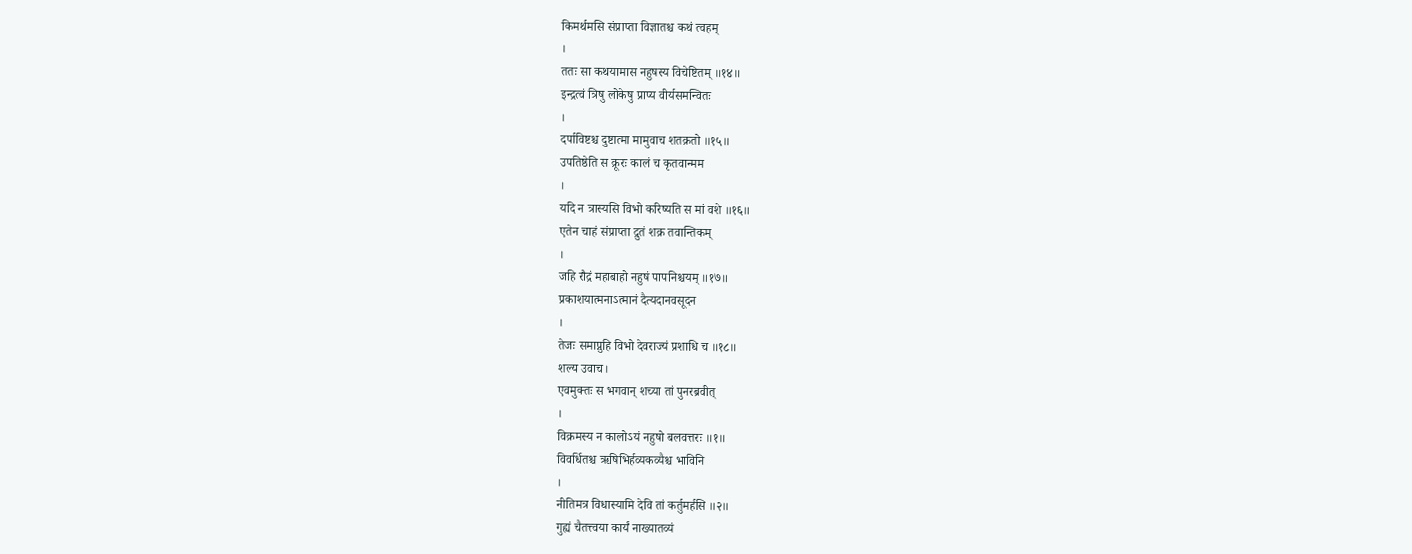किमर्थमसि संप्राप्ता विज्ञातश्च कथं त्वहम्
।
ततः सा कथयामास नहुषस्य विचेष्टितम् ॥१४॥
इन्द्रत्वं त्रिषु लोकेषु प्राप्य वीर्यसमन्वितः
।
दर्पाविष्टश्च दुष्टात्मा मामुवाच शतक्रतो ॥१५॥
उपतिष्ठेति स क्रूरः कालं च कृतवान्मम
।
यदि न त्रास्यसि विभो करिष्यति स मां वशे ॥१६॥
एतेन चाहं संप्राप्ता द्रुतं शक्र तवान्तिकम्
।
जहि रौद्रं महाबाहो नहुषं पापनिश्चयम् ॥१७॥
प्रकाशयात्मनाऽत्मानं दैत्यदानवसूदन
।
तेजः समाप्नुहि विभो देवराज्यं प्रशाधि च ॥१८॥
शल्य उवाच।
एवमुक्तः स भगवान् शच्या तां पुनरब्रवीत्
।
विक्रमस्य न कालोऽयं नहुषो बलवत्तरः ॥१॥
विवर्धितश्च ऋषिभिर्हव्यकव्यैश्च भाविनि
।
नीतिमत्र विधास्यामि देवि तां कर्तुमर्हसि ॥२॥
गुह्यं चैतत्त्वया कार्यं नाख्यातव्यं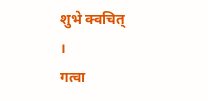शुभे क्वचित्
।
गत्वा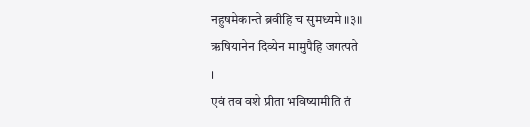नहुषमेकान्ते ब्रवीहि च सुमध्यमे ॥३॥
ऋषियानेन दिव्येन मामुपैहि जगत्पते
।
एवं तव वशे प्रीता भविष्यामीति तं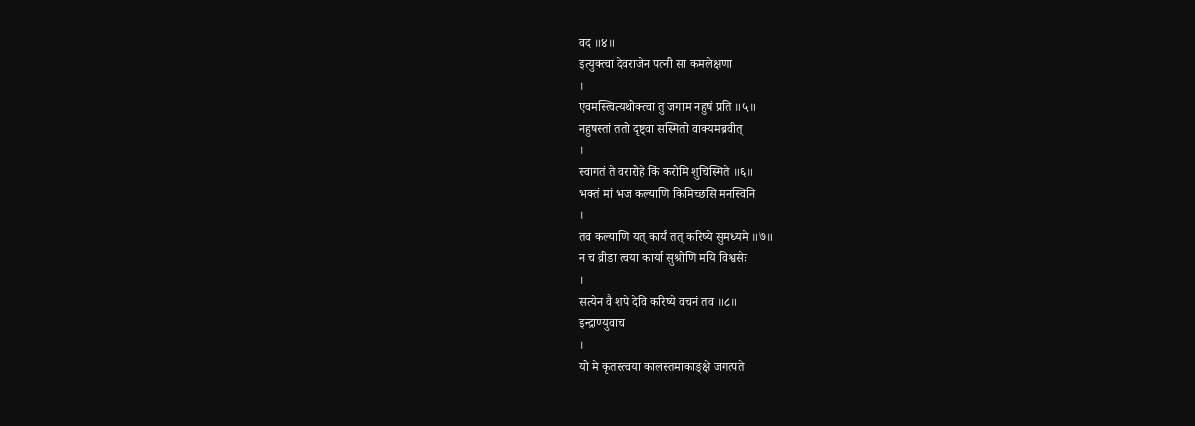वद ॥४॥
इत्युक्त्वा देवराजेन पत्नी सा कमलेक्षणा
।
एवमस्त्वित्यथोक्त्वा तु जगाम नहुषं प्रति ॥५॥
नहुषस्तां ततो दृष्ट्वा सस्मितो वाक्यमब्रवीत्
।
स्वागतं ते वरारोहे किं करोमि शुचिस्मिते ॥६॥
भक्तं मां भज कल्याणि किमिच्छसि मनस्विनि
।
तव कल्याणि यत् कार्यं तत् करिष्ये सुमध्यमे ॥७॥
न च व्रीडा त्वया कार्या सुश्रोणि मयि विश्वसेः
।
सत्येन वै शपे देवि करिष्ये वचनं तव ॥८॥
इन्द्राण्युवाच
।
यो मे कृतस्त्वया कालस्तमाकाङ्क्षे जगत्पते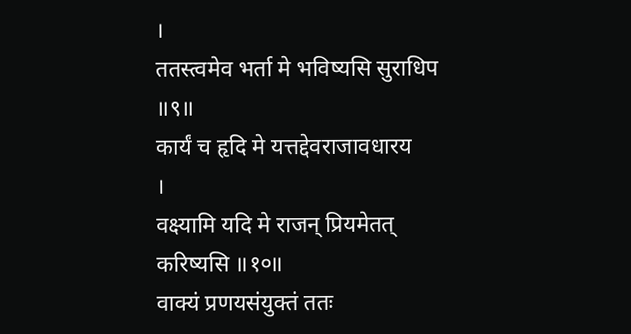।
ततस्त्वमेव भर्ता मे भविष्यसि सुराधिप ॥९॥
कार्यं च हृदि मे यत्तद्देवराजावधारय
।
वक्ष्यामि यदि मे राजन् प्रियमेतत् करिष्यसि ॥१०॥
वाक्यं प्रणयसंयुक्तं ततः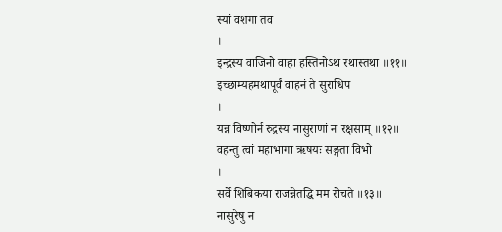स्यां वशगा तव
।
इन्द्रस्य वाजिनो वाहा हस्तिनोऽथ रथास्तथा ॥११॥
इच्छाम्यहमथापूर्वं वाहनं ते सुराधिप
।
यन्न विष्णोर्न रुद्रस्य नासुराणां न रक्षसाम् ॥१२॥
वहन्तु त्वां महाभागा ऋषयः सङ्गता विभो
।
सर्वे शिबिकया राजन्नेतद्धि मम रोचते ॥१३॥
नासुरेषु न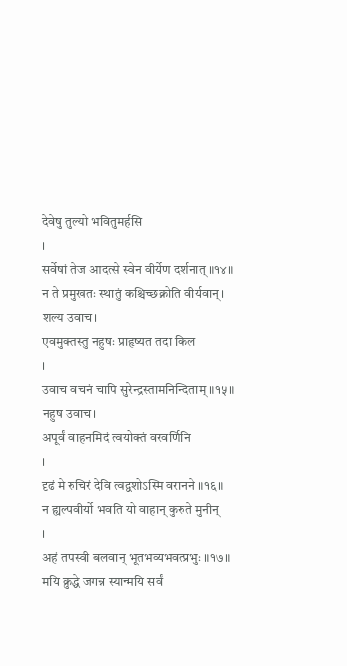देवेषु तुल्यो भवितुमर्हसि
।
सर्वेषां तेज आदत्से स्वेन वीर्येण दर्शनात् ॥१४॥
न ते प्रमुखतः स्थातुं कश्चिच्छक्नोति वीर्यवान्। शल्य उवाच।
एवमुक्तस्तु नहुषः प्राहृष्यत तदा किल
।
उवाच वचनं चापि सुरेन्द्रस्तामनिन्दिताम् ॥१५॥
नहुष उवाच।
अपूर्वं वाहनमिदं त्वयोक्तं वरवर्णिनि
।
दृढं मे रुचिरं देवि त्वद्वशोऽस्मि वरानने ॥१६॥
न ह्यल्पवीर्यो भवति यो वाहान् कुरुते मुनीन्
।
अहं तपस्वी बलवान् भूतभव्यभवत्प्रभुः ॥१७॥
मयि क्रुद्धे जगन्न स्यान्मयि सर्वं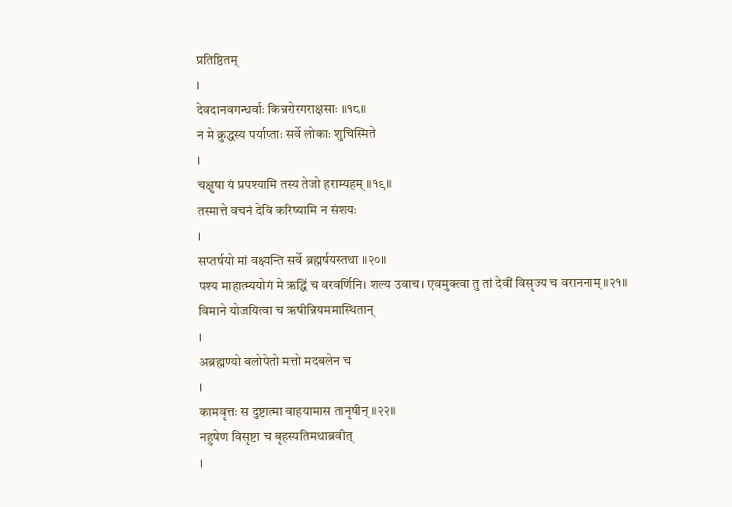प्रतिष्ठितम्
।
देवदानवगन्धर्वाः किन्नरोरगराक्षसाः ॥१८॥
न मे क्रुद्धस्य पर्याप्ताः सर्वे लोकाः शुचिस्मिते
।
चक्षुषा यं प्रपश्यामि तस्य तेजो हराम्यहम् ॥१९॥
तस्मात्ते वचनं देवि करिष्यामि न संशयः
।
सप्तर्षयो मां वक्ष्यन्ति सर्वे ब्रह्मर्षयस्तथा ॥२०॥
पश्य माहात्म्ययोगं मे ऋद्धिं च वरवर्णिनि। शल्य उवाच। एवमुक्त्वा तु तां देवीं विसृज्य च वराननाम् ॥२१॥
विमाने योजयित्वा च ऋषीन्नियममास्थितान्
।
अब्रह्मण्यो बलोपेतो मत्तो मदबलेन च
।
कामवृत्तः स दुष्टात्मा वाहयामास तानृषीन् ॥२२॥
नहुषेण विसृष्टा च बृहस्पतिमथाब्रवीत्
।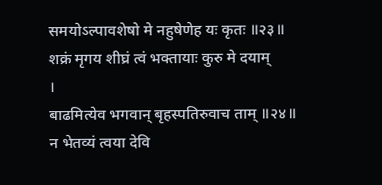समयोऽल्पावशेषो मे नहुषेणेह यः कृतः ॥२३॥
शक्रं मृगय शीघ्रं त्वं भक्तायाः कुरु मे दयाम्
।
बाढमित्येव भगवान् बृहस्पतिरुवाच ताम् ॥२४॥
न भेतव्यं त्वया देवि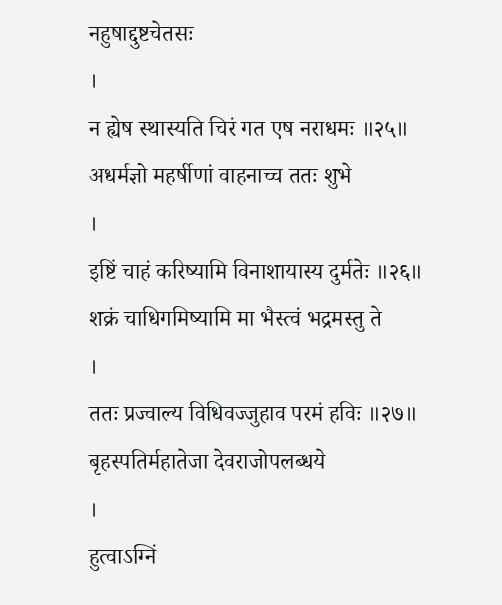नहुषाद्दुष्टचेतसः
।
न ह्येष स्थास्यति चिरं गत एष नराधमः ॥२५॥
अधर्मज्ञो महर्षीणां वाहनाच्च ततः शुभे
।
इष्टिं चाहं करिष्यामि विनाशायास्य दुर्मतेः ॥२६॥
शक्रं चाधिगमिष्यामि मा भैस्त्वं भद्रमस्तु ते
।
ततः प्रज्वाल्य विधिवज्जुहाव परमं हविः ॥२७॥
बृहस्पतिर्महातेजा देवराजोपलब्धये
।
हुत्वाऽग्निं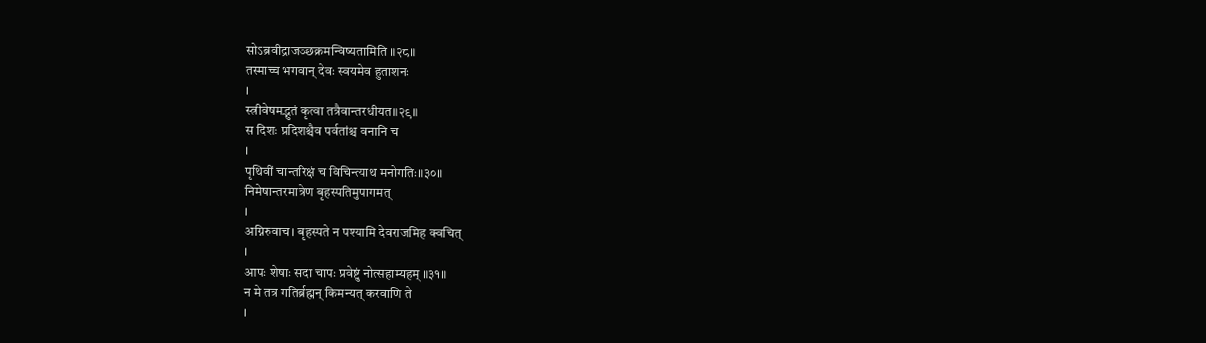सोऽब्रवीद्राजञ्छक्रमन्विष्यतामिति ॥२८॥
तस्माच्च भगवान् देवः स्वयमेव हुताशनः
।
स्त्रीवेषमद्भुतं कृत्वा तत्रैवान्तरधीयत॥२९॥
स दिशः प्रदिशश्चैव पर्वतांश्च वनानि च
।
पृथिवीं चान्तरिक्षं च विचिन्त्याथ मनोगतिः॥३०॥
निमेषान्तरमात्रेण बृहस्पतिमुपागमत्
।
अग्निरुवाच। बृहस्पते न पश्यामि देवराजमिह क्वचित्
।
आपः शेषाः सदा चापः प्रवेष्टुं नोत्सहाम्यहम् ॥३१॥
न मे तत्र गतिर्ब्रह्मन् किमन्यत् करवाणि ते
।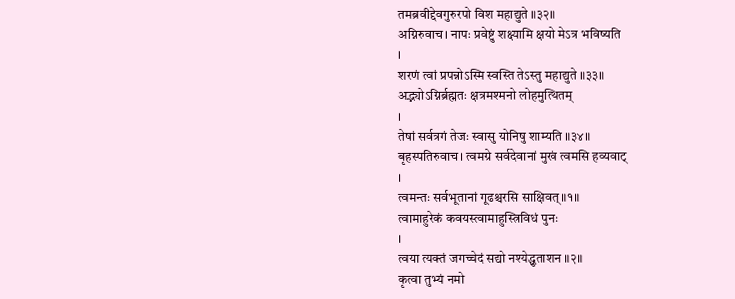तमब्रवीद्देवगुरुरपो विश महाद्युते ॥३२॥
अग्निरुवाच। नापः प्रवेष्टुं शक्ष्यामि क्षयो मेऽत्र भविष्यति
।
शरणं त्वां प्रपन्नोऽस्मि स्वस्ति तेऽस्तु महाद्युते ॥३३॥
अद्भ्योऽग्निर्ब्रह्मतः क्षत्रमश्मनो लोहमुत्थितम्
।
तेषां सर्वत्रगं तेजः स्वासु योनिषु शाम्यति ॥३४॥
बृहस्पतिरुवाच। त्वमग्रे सर्वदेवानां मुखं त्वमसि हव्यवाट्
।
त्वमन्तः सर्वभूतानां गूढश्चरसि साक्षिवत्॥१॥
त्वामाहुरेकं कवयस्त्वामाहुस्त्रिविधं पुनः
।
त्वया त्यक्तं जगच्चेदं सद्यो नश्येद्धुताशन ॥२॥
कृत्वा तुभ्यं नमो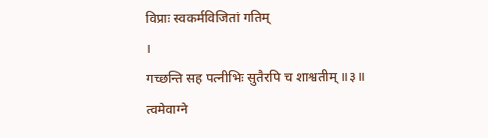विप्राः स्वकर्मविजितां गतिम्
।
गच्छन्ति सह पत्नीभिः सुतैरपि च शाश्वतीम् ॥३॥
त्वमेवाग्ने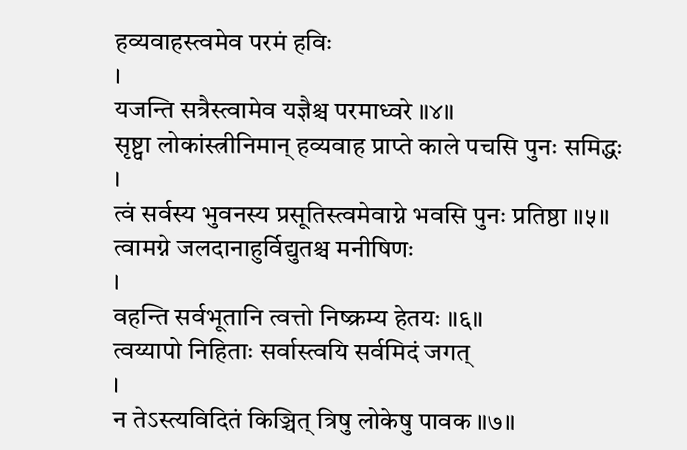हव्यवाहस्त्वमेव परमं हविः
।
यजन्ति सत्रैस्त्वामेव यज्ञैश्च परमाध्वरे ॥४॥
सृष्ट्वा लोकांस्त्रीनिमान् हव्यवाह प्राप्ते काले पचसि पुनः समिद्धः
।
त्वं सर्वस्य भुवनस्य प्रसूतिस्त्वमेवाग्ने भवसि पुनः प्रतिष्ठा ॥५॥
त्वामग्ने जलदानाहुर्विद्युतश्च मनीषिणः
।
वहन्ति सर्वभूतानि त्वत्तो निष्क्रम्य हेतयः ॥६॥
त्वय्यापो निहिताः सर्वास्त्वयि सर्वमिदं जगत्
।
न तेऽस्त्यविदितं किञ्चित् त्रिषु लोकेषु पावक ॥७॥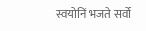स्वयोनिं भजते सर्वो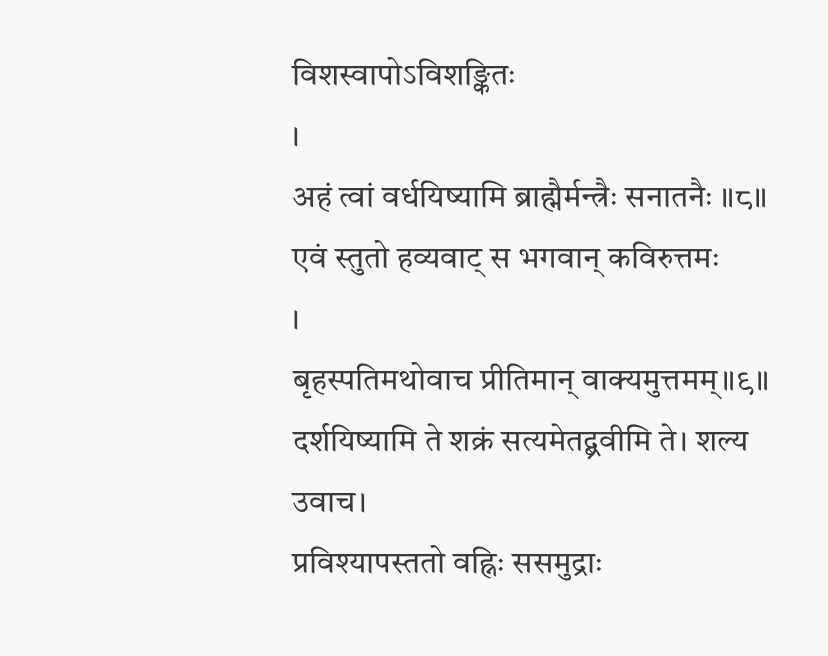विशस्वापोऽविशङ्कितः
।
अहं त्वां वर्धयिष्यामि ब्राह्मैर्मन्त्रैः सनातनैः ॥८॥
एवं स्तुतो हव्यवाट् स भगवान् कविरुत्तमः
।
बृहस्पतिमथोवाच प्रीतिमान् वाक्यमुत्तमम्॥९॥
दर्शयिष्यामि ते शक्रं सत्यमेतद्ब्रवीमि ते। शल्य उवाच।
प्रविश्यापस्ततो वह्निः ससमुद्राः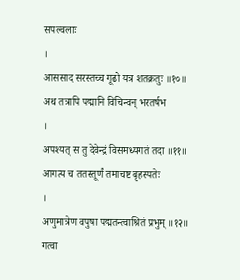सपल्वलाः
।
आससाद सरस्तच्च गूढो यत्र शतक्रतुः ॥१०॥
अथ तत्रापि पद्मानि विचिन्वन् भरतर्षभ
।
अपश्यत् स तु देवेन्द्रं विसमध्यगतं तदा ॥११॥
आगत्य च ततस्तूर्णं तमाचष्ट बृहस्पतेः
।
अणुमात्रेण वपुषा पद्मतन्त्वाश्रितं प्रभुम् ॥१२॥
गत्वा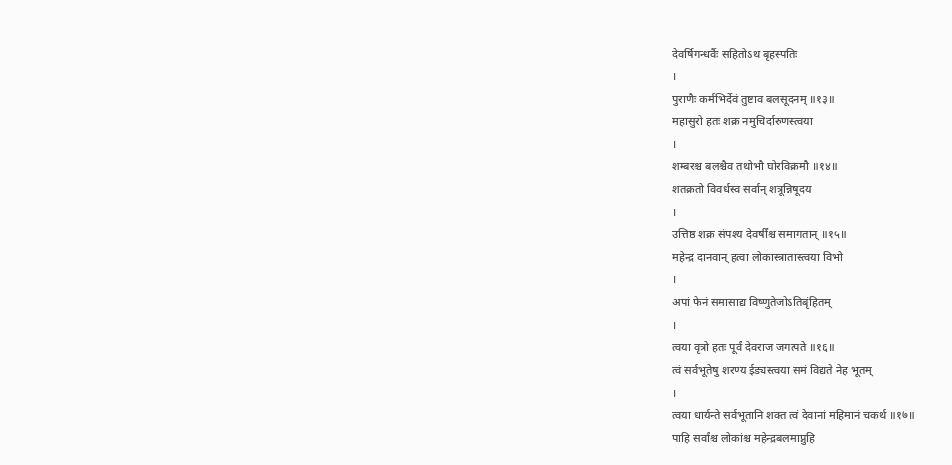देवर्षिगन्धर्वैः सहितोऽथ बृहस्पतिः
।
पुराणैः कर्मभिर्देवं तुष्टाव बलसूदनम् ॥१३॥
महासुरो हतः शक्र नमुचिर्दारुणस्त्वया
।
शम्बरश्च बलश्चैव तथोभौ घोरविक्रमौ ॥१४॥
शतक्रतो विवर्धस्व सर्वान् शत्रून्निषूदय
।
उत्तिष्ठ शक्र संपश्य देवर्षींश्च समागतान् ॥१५॥
महेन्द्र दानवान् हत्वा लोकास्त्रातास्त्वया विभो
।
अपां फेनं समासाद्य विष्णुतेजोऽतिबृंहितम्
।
त्वया वृत्रो हतः पूर्वं देवराज जगत्पते ॥१६॥
त्वं सर्वभूतेषु शरण्य ईड्यस्त्वया समं विद्यते नेह भूतम्
।
त्वया धार्यन्ते सर्वभूतानि शक्त त्वं देवानां महिमानं चकर्थ ॥१७॥
पाहि सर्वांश्च लोकांश्च महेन्द्रबलमाप्नुहि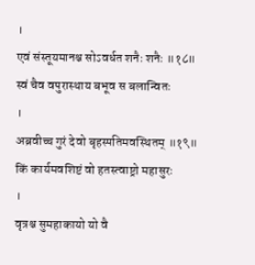।
एवं संस्तूयमानश्च सोऽवर्धत शनैः शनैः ॥१८॥
स्वं चैव वपुरास्थाय बभूव स बलान्वितः
।
अब्रवीच्च गुरं देवो बृहस्पतिमवस्थितम् ॥१९॥
किं कार्यमवशिष्टं वो हतस्त्वाष्ट्रो महासुरः
।
वृत्रश्च सुमहाकायो यो वै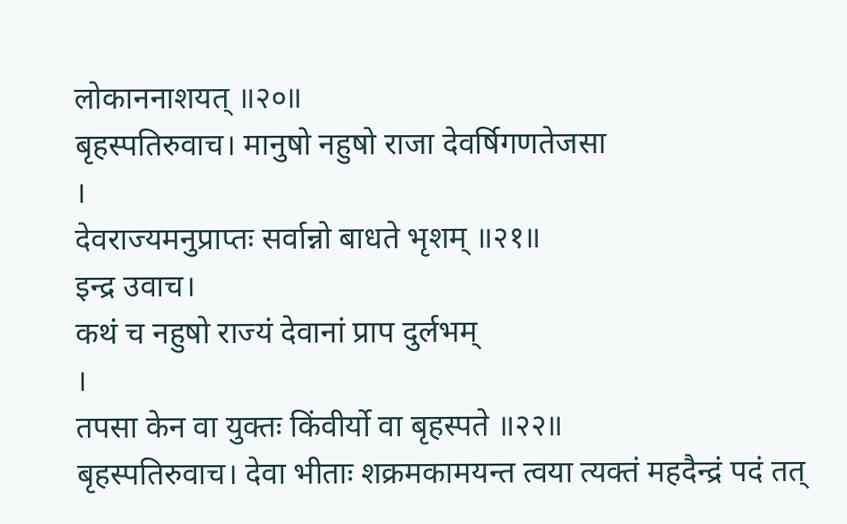लोकाननाशयत् ॥२०॥
बृहस्पतिरुवाच। मानुषो नहुषो राजा देवर्षिगणतेजसा
।
देवराज्यमनुप्राप्तः सर्वान्नो बाधते भृशम् ॥२१॥
इन्द्र उवाच।
कथं च नहुषो राज्यं देवानां प्राप दुर्लभम्
।
तपसा केन वा युक्तः किंवीर्यो वा बृहस्पते ॥२२॥
बृहस्पतिरुवाच। देवा भीताः शक्रमकामयन्त त्वया त्यक्तं महदैन्द्रं पदं तत्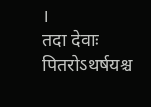।
तदा देवाः पितरोऽथर्षयश्च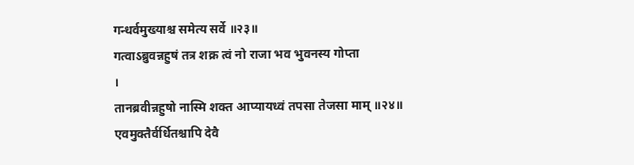गन्धर्वमुख्याश्च समेत्य सर्वे ॥२३॥
गत्वाऽब्रुवन्नहुषं तत्र शक्र त्वं नो राजा भव भुवनस्य गोप्ता
।
तानब्रवीन्नहुषो नास्मि शक्त आप्यायध्वं तपसा तेजसा माम् ॥२४॥
एवमुक्तैर्वर्धितश्चापि देवै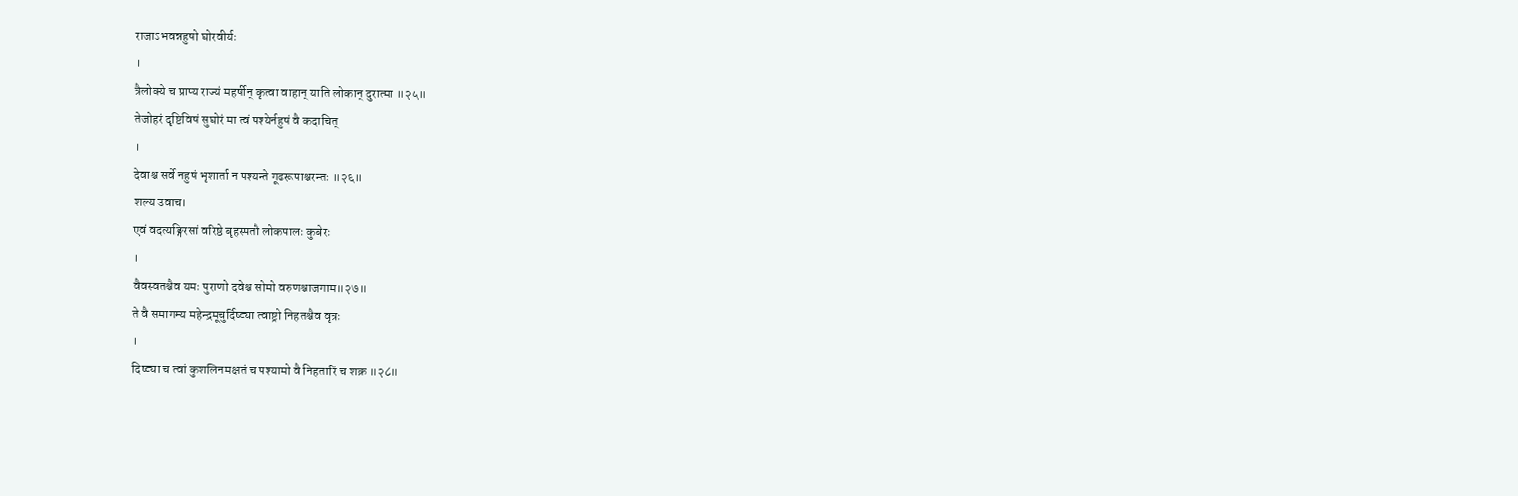राजाऽभवन्नहुषो घोरवीर्यः
।
त्रैलोक्ये च प्राप्य राज्यं महर्षीन् कृत्वा वाहान् याति लोकान् दुरात्मा ॥२५॥
तेजोहरं दृष्टिविषं सुघोरं मा त्वं पश्येर्नहुषं वै कदाचित्
।
देवाश्च सर्वे नहुषं भृशार्ता न पश्यन्ते गूढरूपाश्चरन्तः ॥२६॥
शल्य उवाच।
एवं वदत्यङ्गिरसां वरिष्ठे बृहस्पतौ लोकपालः कुबेरः
।
वैवस्वतश्चैव यमः पुराणो दवेश्च सोमो वरुणश्चाजगाम॥२७॥
ते वै समागम्य महेन्द्रमूचुर्दिष्ट्या त्वाष्ट्रो निहतश्चैव वृत्रः
।
दिष्ट्या च त्वां कुशलिनमक्षतं च पश्यामो वै निहतारिं च शक्र ॥२८॥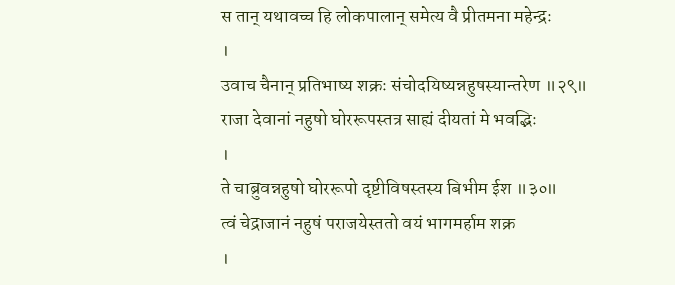स तान् यथावच्च हि लोकपालान् समेत्य वै प्रीतमना महेन्द्रः
।
उवाच चैनान् प्रतिभाष्य शक्रः संचोदयिष्यन्नहुषस्यान्तरेण ॥२९॥
राजा देवानां नहुषो घोररूपस्तत्र साह्यं दीयतां मे भवद्भिः
।
ते चाब्रुवन्नहुषो घोररूपो दृष्टीविषस्तस्य बिभीम ईश ॥३०॥
त्वं चेद्राजानं नहुषं पराजयेस्ततो वयं भागमर्हाम शक्र
।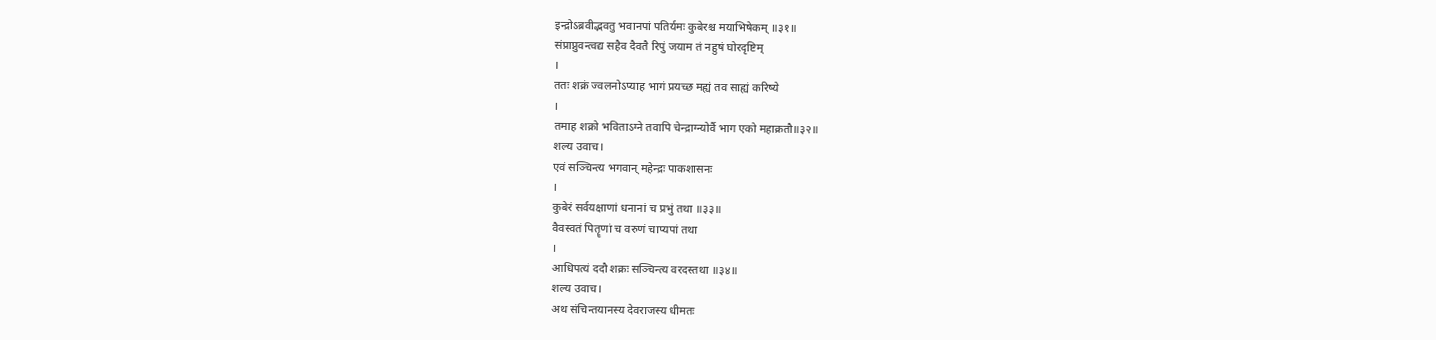इन्द्रोऽब्रवीद्भवतु भवानपां पतिर्यमः कुबेरश्च मयाभिषेकम् ॥३१॥
संप्राप्नुवन्त्वद्य सहैव दैवतै रिपुं जयाम तं नहुषं घोरदृष्टिम्
।
ततः शक्रं ज्वलनोऽप्याह भागं प्रयच्छ मह्यं तव साह्यं करिष्ये
।
तमाह शक्रो भविताऽग्ने तवापि चेन्द्राग्न्योर्वै भाग एको महाक्रतौ॥३२॥
शल्य उवाच।
एवं सञ्चिन्त्य भगवान् महेन्द्रः पाकशासनः
।
कुबेरं सर्वयक्षाणां धनानां च प्रभुं तथा ॥३३॥
वैवस्वतं पितॄणां च वरुणं चाप्यपां तथा
।
आधिपत्यं ददौ शक्रः सञ्चिन्त्य वरदस्तथा ॥३४॥
शल्य उवाच।
अथ संचिन्तयानस्य देवराजस्य धीमतः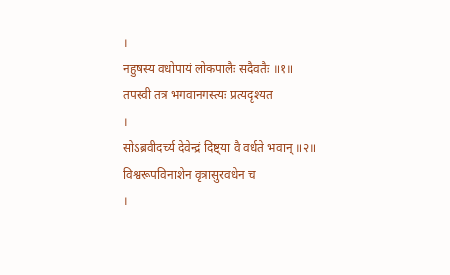।
नहुषस्य वधोपायं लोकपालैः सदैवतैः ॥१॥
तपस्वी तत्र भगवानगस्त्यः प्रत्यदृश्यत
।
सोऽब्रवीदर्च्य देवेन्द्रं दिष्ट्या वै वर्धते भवान् ॥२॥
विश्वरूपविनाशेन वृत्रासुरवधेन च
।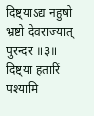दिष्ट्याऽद्य नहुषो भ्रष्टो देवराज्यात् पुरन्दर ॥३॥
दिष्ट्या हतारिं पश्यामि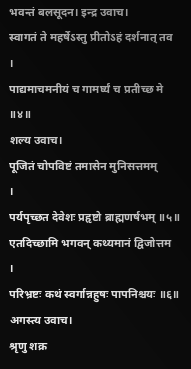भवन्तं बलसूदन। इन्द्र उवाच।
स्वागतं ते महर्षेऽस्तु प्रीतोऽहं दर्शनात् तव
।
पाद्यमाचमनीयं च गामर्घ्यं च प्रतीच्छ मे ॥४॥
शल्य उवाच।
पूजितं चोपविष्टं तमासेन मुनिसत्तमम्
।
पर्यपृच्छत देवेशः प्रहृष्टो ब्राह्मणर्षभम् ॥५॥
एतदिच्छामि भगवन् कथ्यमानं द्विजोत्तम
।
परिभ्रष्टः कथं स्वर्गान्नहुषः पापनिश्चयः ॥६॥
अगस्त्य उवाच।
श्रृणु शक्र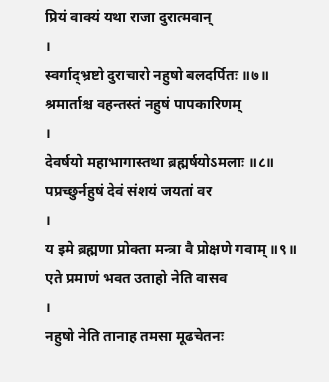प्रियं वाक्यं यथा राजा दुरात्मवान्
।
स्वर्गाद्भ्रष्टो दुराचारो नहुषो बलदर्पितः ॥७॥
श्रमार्ताश्च वहन्तस्तं नहुषं पापकारिणम्
।
देवर्षयो महाभागास्तथा ब्रह्मर्षयोऽमलाः ॥८॥
पप्रच्छुर्नहुषं देवं संशयं जयतां वर
।
य इमे ब्रह्मणा प्रोक्ता मन्त्रा वै प्रोक्षणे गवाम् ॥९॥
एते प्रमाणं भवत उताहो नेति वासव
।
नहुषो नेति तानाह तमसा मूढचेतनः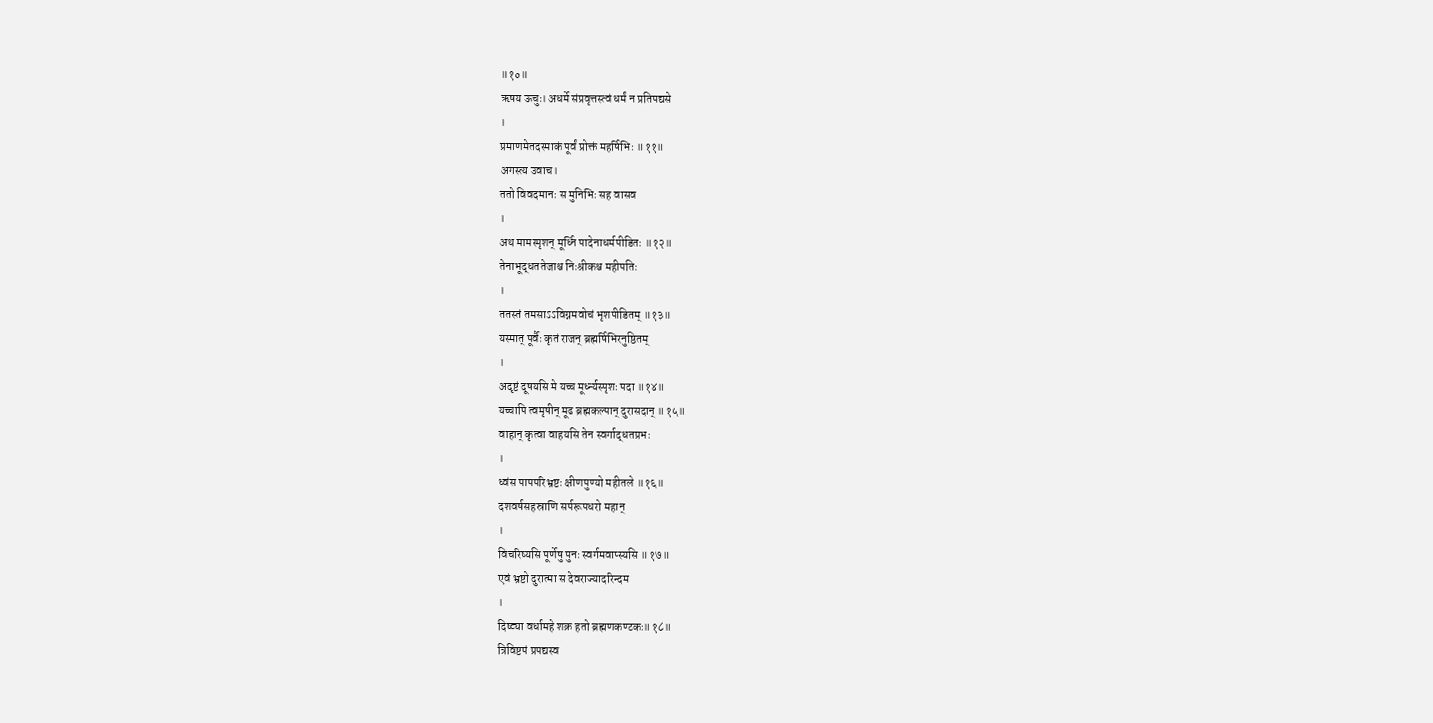॥१०॥
ऋषय ऊचुः। अधर्मे संप्रवृत्तस्त्वं धर्मं न प्रतिपद्यसे
।
प्रमाणमेतदस्माकं पूर्वं प्रोक्तं महर्षिभिः ॥११॥
अगस्त्य उवाच।
ततो विवदमानः स मुनिभिः सह वासव
।
अथ मामस्पृशन् मूर्ध्नि पादेनाधर्मपीडितः ॥१२॥
तेनाभूद्धततेजाश्च निःश्रीकश्च महीपतिः
।
ततस्तं तमसाऽऽविग्नमवोचं भृशपीडितम् ॥१३॥
यस्मात् पूर्वैः कृतं राजन् ब्रह्मर्षिभिरनुष्ठितम्
।
अदृष्टं दूषयसि मे यच्च मूर्ध्न्यस्पृशः पदा ॥१४॥
यच्चापि त्वमृषीन् मूढ ब्रह्मकल्पान् दुरासदान् ॥१५॥
वाहान् कृत्वा वाहयसि तेन स्वर्गाद्धतप्रभः
।
ध्वंस पापपरिभ्रष्टः क्षीणपुण्यो महीतले ॥१६॥
दशवर्षसहस्राणि सर्परूपधरो महान्
।
विचरिष्यसि पूर्णेषु पुनः स्वर्गमवाप्स्यसि ॥१७॥
एवं भ्रष्टो दुरात्मा स देवराज्यादरिन्दम
।
दिष्ट्या वर्धामहे शक्र हतो ब्रह्मणकण्टकः॥१८॥
त्रिविष्टपं प्रपद्यस्व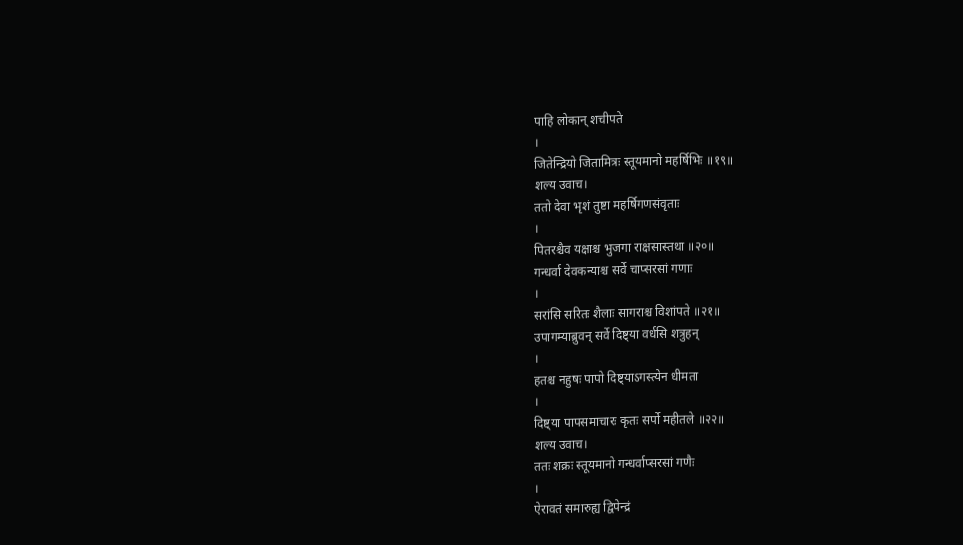पाहि लोकान् शचीपते
।
जितेन्द्रियो जितामित्रः स्तूयमानो महर्षिभिः ॥१९॥
शल्य उवाच।
ततो देवा भृशं तुष्टा महर्षिगणसंवृताः
।
पितरश्चैव यक्षाश्च भुजगा राक्षसास्तथा ॥२०॥
गन्धर्वा देवकन्याश्च सर्वे चाप्सरसां गणाः
।
सरांसि सरितः शैलाः सागराश्च विशांपते ॥२१॥
उपागम्याब्रुवन् सर्वे दिष्ट्या वर्धसि शत्रुहन्
।
हतश्च नहुषः पापो दिष्ट्याऽगस्त्येन धीमता
।
दिष्ट्या पापसमाचारः कृतः सर्पो महीतले ॥२२॥
शल्य उवाच।
ततः शक्रः स्तूयमानो गन्धर्वाप्सरसां गणैः
।
ऐरावतं समारुह्य द्विपेन्द्रं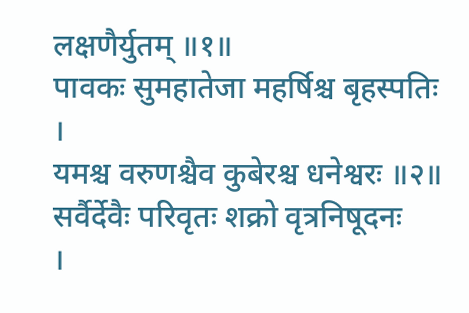लक्षणैर्युतम् ॥१॥
पावकः सुमहातेजा महर्षिश्च बृहस्पतिः
।
यमश्च वरुणश्चैव कुबेरश्च धनेश्वरः ॥२॥
सर्वैर्देवैः परिवृतः शक्रो वृत्रनिषूदनः
।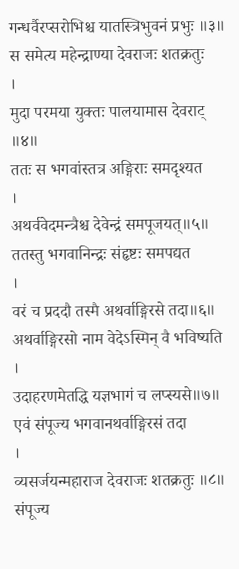गन्धर्वैरप्सरोभिश्च यातस्त्रिभुवनं प्रभुः ॥३॥
स समेत्य महेन्द्राण्या देवराजः शतक्रतुः
।
मुदा परमया युक्तः पालयामास देवराट् ॥४॥
ततः स भगवांस्तत्र अङ्गिराः समदृश्यत
।
अथर्ववेदमन्त्रैश्च देवेन्द्रं समपूजयत्॥५॥
ततस्तु भगवानिन्द्रः संहृष्टः समपद्यत
।
वरं च प्रददौ तस्मै अथर्वाङ्गिरसे तदा॥६॥
अथर्वाङ्गिरसो नाम वेदेऽस्मिन् वै भविष्यति
।
उदाहरणमेतद्धि यज्ञभागं च लप्स्यसे॥७॥
एवं संपूज्य भगवानथर्वाङ्गिरसं तदा
।
व्यसर्जयन्महाराज देवराजः शतक्रतुः ॥८॥
संपूज्य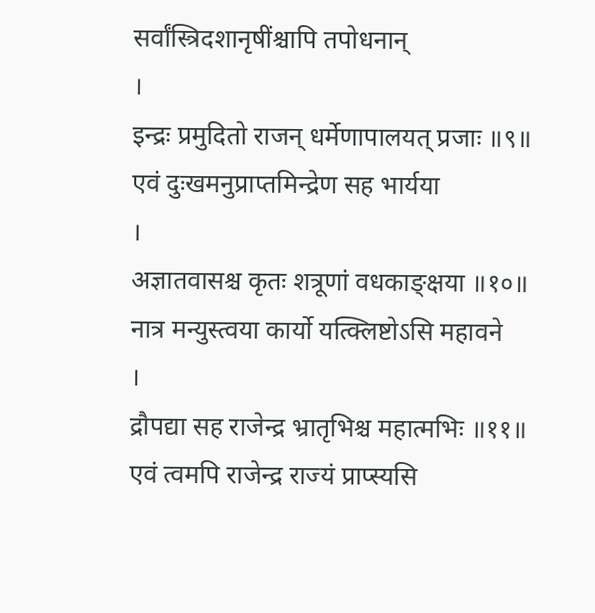सर्वांस्त्रिदशानृषींश्चापि तपोधनान्
।
इन्द्रः प्रमुदितो राजन् धर्मेणापालयत् प्रजाः ॥९॥
एवं दुःखमनुप्राप्तमिन्द्रेण सह भार्यया
।
अज्ञातवासश्च कृतः शत्रूणां वधकाङ्क्षया ॥१०॥
नात्र मन्युस्त्वया कार्यो यत्क्लिष्टोऽसि महावने
।
द्रौपद्या सह राजेन्द्र भ्रातृभिश्च महात्मभिः ॥११॥
एवं त्वमपि राजेन्द्र राज्यं प्राप्स्यसि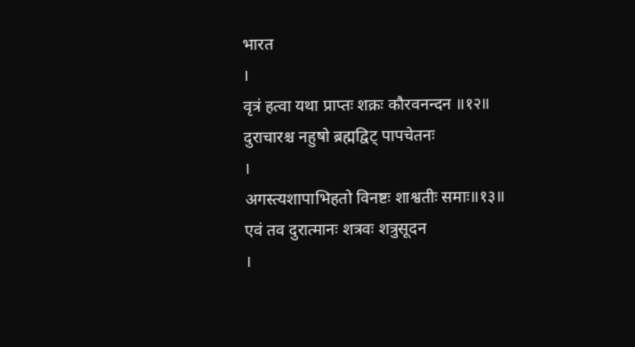भारत
।
वृत्रं हत्वा यथा प्राप्तः शक्रः कौरवनन्दन ॥१२॥
दुराचारश्च नहुषो ब्रह्मद्विट् पापचेतनः
।
अगस्त्यशापाभिहतो विनष्टः शाश्वतीः समाः॥१३॥
एवं तव दुरात्मानः शत्रवः शत्रुसूदन
।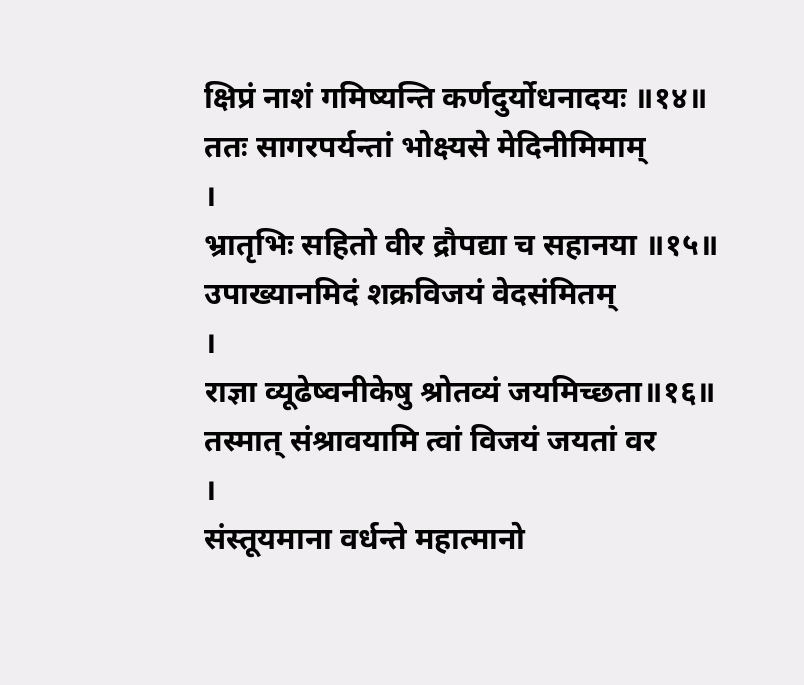क्षिप्रं नाशं गमिष्यन्ति कर्णदुर्योधनादयः ॥१४॥
ततः सागरपर्यन्तां भोक्ष्यसे मेदिनीमिमाम्
।
भ्रातृभिः सहितो वीर द्रौपद्या च सहानया ॥१५॥
उपाख्यानमिदं शक्रविजयं वेदसंमितम्
।
राज्ञा व्यूढेष्वनीकेषु श्रोतव्यं जयमिच्छता॥१६॥
तस्मात् संश्रावयामि त्वां विजयं जयतां वर
।
संस्तूयमाना वर्धन्ते महात्मानो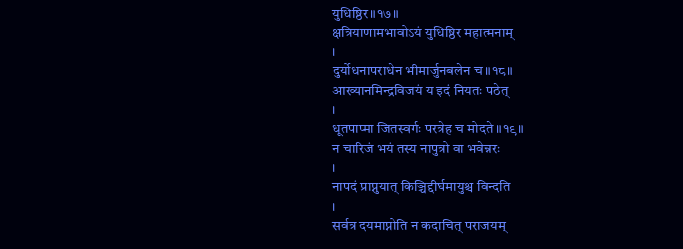युधिष्ठिर॥१७॥
क्षत्रियाणामभावोऽयं युधिष्ठिर महात्मनाम्
।
दुर्योधनापराधेन भीमार्जुनबलेन च॥१८॥
आख्यानमिन्द्रविजयं य इदं नियतः पठेत्
।
धूतपाप्मा जितस्वर्गः परत्रेह च मोदते ॥१९॥
न चारिजं भयं तस्य नापुत्रो वा भवेन्नरः
।
नापदं प्राप्नुयात् किञ्चिद्दीर्घमायुश्च विन्दति
।
सर्वत्र दयमाप्नोति न कदाचित् पराजयम्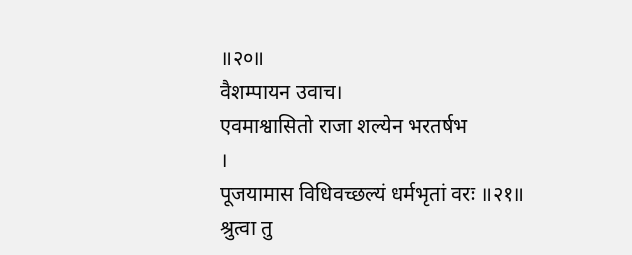॥२०॥
वैशम्पायन उवाच।
एवमाश्वासितो राजा शल्येन भरतर्षभ
।
पूजयामास विधिवच्छल्यं धर्मभृतां वरः ॥२१॥
श्रुत्वा तु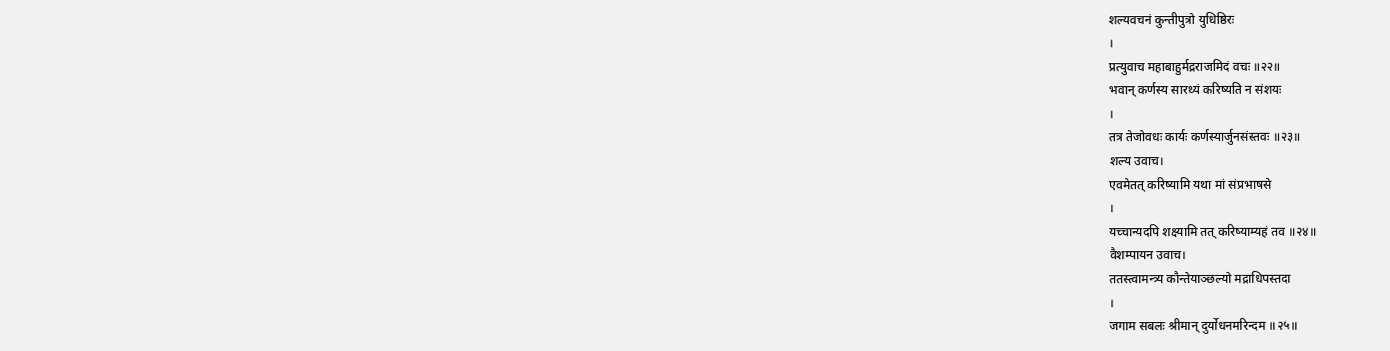शल्यवचनं कुन्तीपुत्रो युधिष्ठिरः
।
प्रत्युवाच महाबाहुर्मद्रराजमिदं वचः ॥२२॥
भवान् कर्णस्य सारथ्यं करिष्यति न संशयः
।
तत्र तेजोवधः कार्यः कर्णस्यार्जुनसंस्तवः ॥२३॥
शल्य उवाच।
एवमेतत् करिष्यामि यथा मां संप्रभाषसे
।
यच्चान्यदपि शक्ष्यामि तत् करिष्याम्यहं तव ॥२४॥
वैशम्पायन उवाच।
ततस्त्वामन्त्र्य कौन्तेयाञ्छल्यो मद्राधिपस्तदा
।
जगाम सबलः श्रीमान् दुर्योधनमरिन्दम ॥२५॥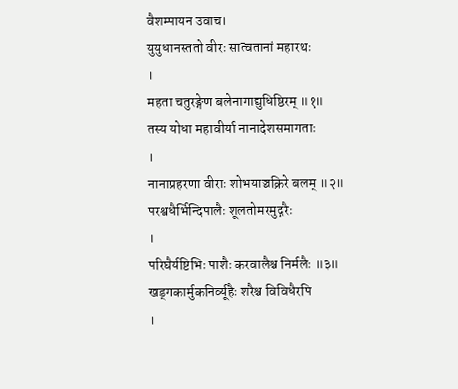वैशम्पायन उवाच।
युयुधानस्ततो वीरः सात्वतानां महारथः
।
महता चतुरङ्गेण बलेनागाद्युधिष्ठिरम् ॥१॥
तस्य योधा महावीर्या नानादेशसमागताः
।
नानाप्रहरणा वीराः शोभयाञ्चक्रिरे बलम् ॥२॥
परश्वधैर्भिन्दिपालैः शूलतोमरमुद्गरैः
।
परिघैर्यष्टिभिः पाशैः करवालैश्च निर्मलैः ॥३॥
खड्गकार्मुकनिर्व्यूहैः शरैश्च विविधैरपि
।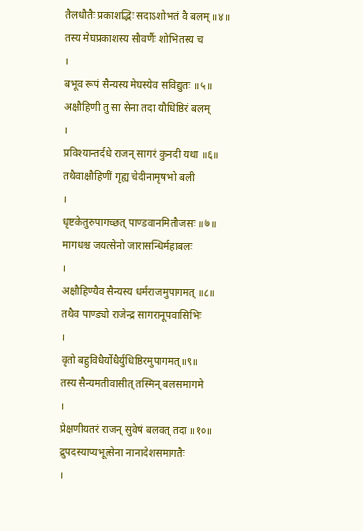तैलधौतैः प्रकाशद्भिः सदाऽशोभतं वै बलम् ॥४॥
तस्य मेघप्रकाशस्य सौवर्णैः शोभितस्य च
।
बभूव रूपं सैन्यस्य मेघस्येव सविद्युतः ॥५॥
अक्षौहिणी तु सा सेना तदा यौधिष्ठिरं बलम्
।
प्रविश्यान्तर्दधे राजन् सागरं कुनदी यथा ॥६॥
तथैवाक्षौहिणीं गृह्य चेदीनामृषभो बली
।
धृष्टकेतुरुपागच्छत् पाण्डवानमितौजसः ॥७॥
मागधश्च जयत्सेनो जारासन्धिर्महाबलः
।
अक्षौहिण्यैव सैन्यस्य धर्मराजमुपागमत् ॥८॥
तथैव पाण्ड्यो राजेन्द्र सागरानूपवासिभिः
।
वृतो बहुविधैर्योधैर्युधिष्ठिरमुपागमत्॥९॥
तस्य सैन्यमतीवासीत् तस्मिन् बलसमागमे
।
प्रेक्षणीयतरं राजन् सुवेषं बलवत् तदा ॥१०॥
द्रुपदस्याप्यभूत्सेना नानादेशसमागतैः
।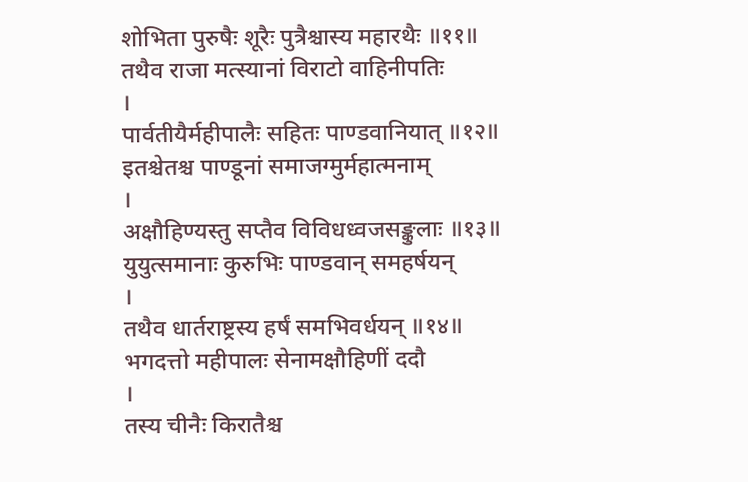शोभिता पुरुषैः शूरैः पुत्रैश्चास्य महारथैः ॥११॥
तथैव राजा मत्स्यानां विराटो वाहिनीपतिः
।
पार्वतीयैर्महीपालैः सहितः पाण्डवानियात् ॥१२॥
इतश्चेतश्च पाण्डूनां समाजग्मुर्महात्मनाम्
।
अक्षौहिण्यस्तु सप्तैव विविधध्वजसङ्कुलाः ॥१३॥
युयुत्समानाः कुरुभिः पाण्डवान् समहर्षयन्
।
तथैव धार्तराष्ट्रस्य हर्षं समभिवर्धयन् ॥१४॥
भगदत्तो महीपालः सेनामक्षौहिणीं ददौ
।
तस्य चीनैः किरातैश्च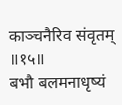काञ्चनैरिव संवृतम् ॥१५॥
बभौ बलमनाधृष्यं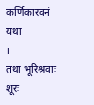कर्णिकारवनं यथा
।
तथा भूरिश्रवाः शूरः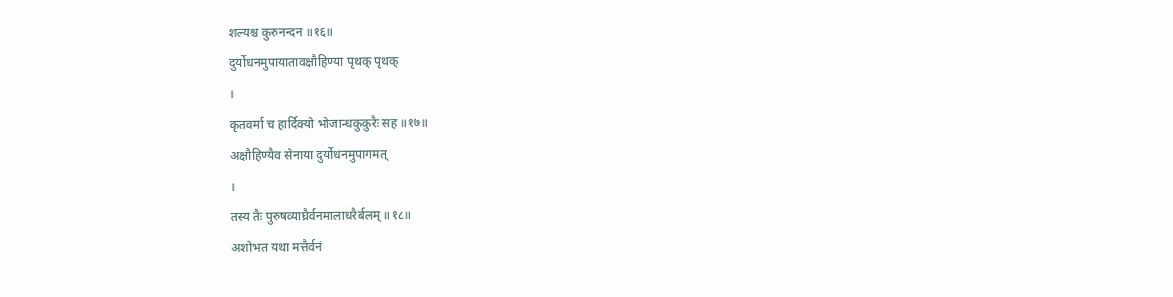शल्यश्च कुरुनन्दन ॥१६॥
दुर्योधनमुपायातावक्षौहिण्या पृथक् पृथक्
।
कृतवर्मा च हार्दिक्यो भोजान्धकुकुरैः सह ॥१७॥
अक्षौहिण्यैव सेनाया दुर्योधनमुपागमत्
।
तस्य तैः पुरुषव्याघ्रैर्वनमालाधरैर्बलम् ॥१८॥
अशोभत यथा मत्तैर्वनं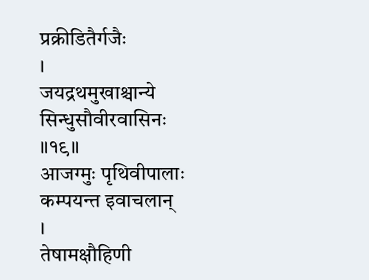प्रक्रीडितैर्गजैः
।
जयद्रथमुखाश्चान्ये सिन्धुसौवीरवासिनः ॥१९॥
आजग्मुः पृथिवीपालाः कम्पयन्त इवाचलान्
।
तेषामक्षौहिणी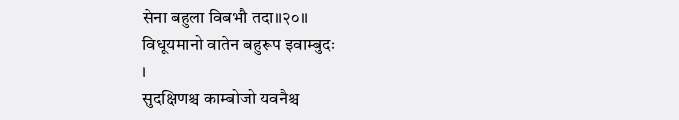सेना बहुला विबभौ तदा॥२०॥
विधूयमानो वातेन बहुरूप इवाम्बुदः
।
सुदक्षिणश्च काम्बोजो यवनैश्च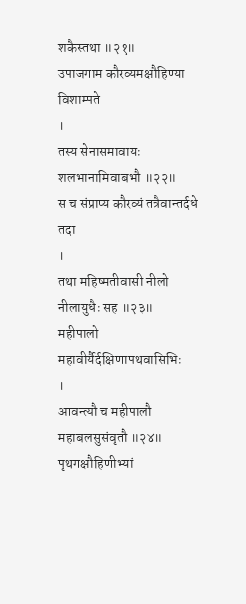शकैस्तथा ॥२१॥
उपाजगाम कौरव्यमक्षौहिण्या विशाम्पते
।
तस्य सेनासमावायः शलभानामिवाबभौ ॥२२॥
स च संप्राप्य कौरव्यं तत्रैवान्तर्दधे तदा
।
तथा महिष्मतीवासी नीलो नीलायुधैः सह ॥२३॥
महीपालो महावीर्यैर्दक्षिणापथवासिभिः
।
आवन्त्यौ च महीपालौ महाबलसुसंवृतौ ॥२४॥
पृथगक्षौहिणीभ्यां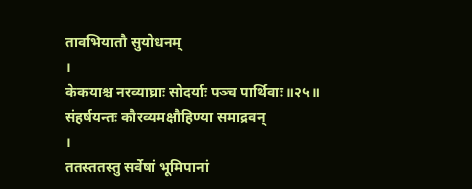तावभियातौ सुयोधनम्
।
केकयाश्च नरव्याघ्राः सोदर्याः पञ्च पार्थिवाः॥२५॥
संहर्षयन्तः कौरव्यमक्षौहिण्या समाद्रवन्
।
ततस्ततस्तु सर्वेषां भूमिपानां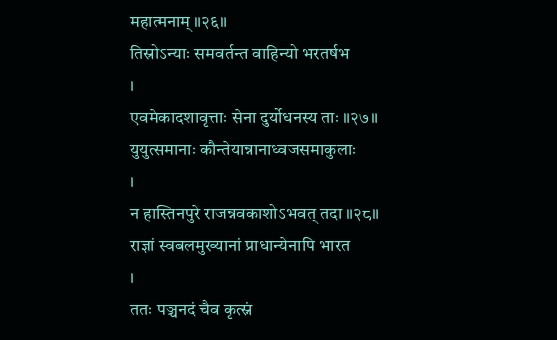महात्मनाम् ॥२६॥
तिस्रोऽन्याः समवर्तन्त वाहिन्यो भरतर्षभ
।
एवमेकादशावृत्ताः सेना दुर्योधनस्य ताः ॥२७॥
युयुत्समानाः कौन्तेयान्नानाध्वजसमाकुलाः
।
न हास्तिनपुरे राजन्नवकाशोऽभवत् तदा ॥२८॥
राज्ञां स्वबलमुख्यानां प्राधान्येनापि भारत
।
ततः पञ्चनदं चैव कृत्स्नं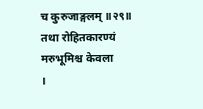च कुरुजाङ्गलम् ॥२९॥
तथा रोहितकारण्यं मरुभूमिश्च केवला
।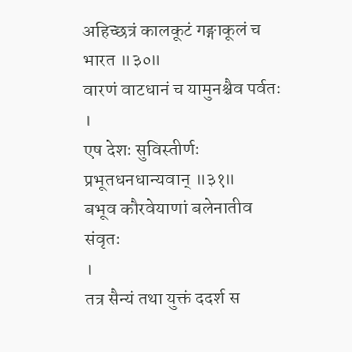अहिच्छत्रं कालकूटं गङ्गाकूलं च भारत ॥३०॥
वारणं वाटधानं च यामुनश्चैव पर्वतः
।
एष देशः सुविस्तीर्णः प्रभूतधनधान्यवान् ॥३१॥
बभूव कौरवेयाणां बलेनातीव संवृतः
।
तत्र सैन्यं तथा युक्तं ददर्श स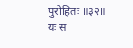पुरोहितः ॥३२॥
यः स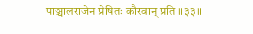पाञ्चालराजेन प्रेषितः कौरवान् प्रति ॥३३॥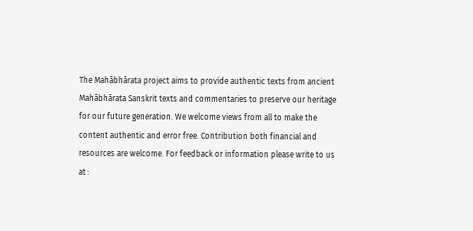The Mahābhārata project aims to provide authentic texts from ancient Mahābhārata Sanskrit texts and commentaries to preserve our heritage for our future generation. We welcome views from all to make the content authentic and error free. Contribution both financial and resources are welcome. For feedback or information please write to us at :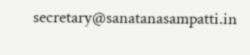secretary@sanatanasampatti.in